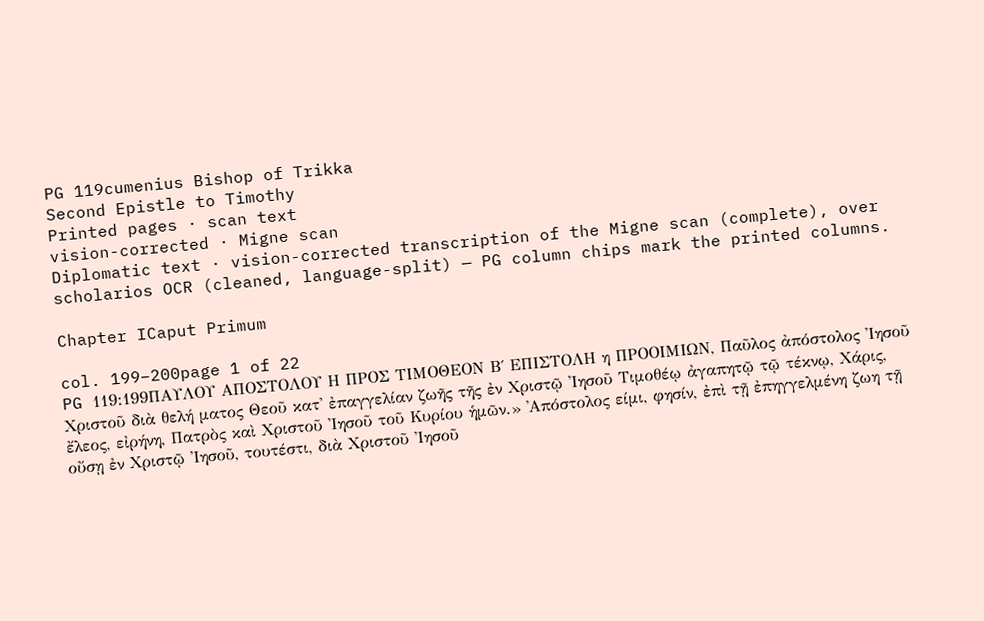PG 119cumenius Bishop of Trikka
Second Epistle to Timothy
Printed pages · scan text
vision-corrected · Migne scan
Diplomatic text · vision-corrected transcription of the Migne scan (complete), over scholarios OCR (cleaned, language-split) — PG column chips mark the printed columns.

Chapter ICaput Primum

col. 199–200page 1 of 22
PG 119:199ΠΑΥΛΟΥ ΑΠΟΣΤΟΛΟΥ Η ΠΡΟΣ ΤΙΜΟΘΕΟΝ Β΄ ΕΠΙΣΤΟΛΗ η ΠΡΟΟΙΜΙΩΝ, Παῦλος ἀπόστολος Ἰησοῦ Χριστοῦ διὰ θελή ματος Θεοῦ κατ' ἐπαγγελίαν ζωῆς τῆς ἐν Χριστῷ Ἰησοῦ Τιμοθέῳ ἀγαπητῷ τῷ τέκνῳ, Χάρις, ἔλεος, εἰρήνη, Πατρὸς καὶ Χριστοῦ Ἰησοῦ τοῦ Κυρίου ἡμῶν.» ᾿Απόστολος είμι, φησίν, ἐπὶ τῇ ἐπηγγελμένη ζωη τῇ οὔσῃ ἐν Χριστῷ Ἰησοῦ, τουτέστι, διὰ Χριστοῦ Ἰησοῦ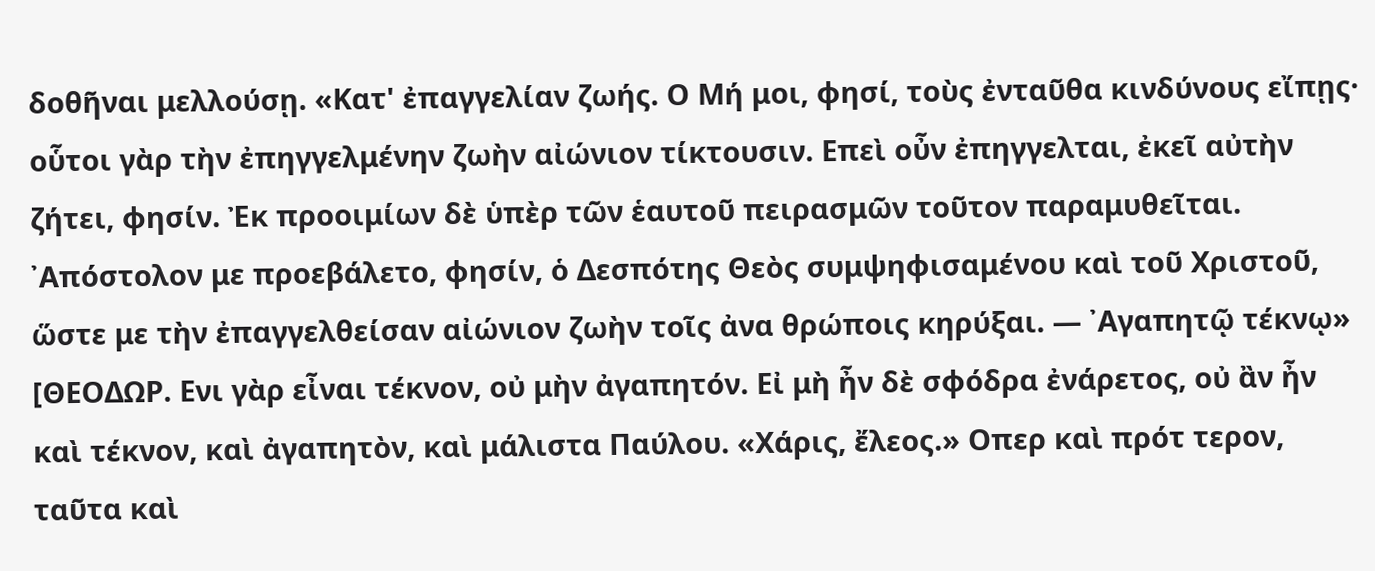δοθῆναι μελλούσῃ. «Κατ' ἐπαγγελίαν ζωής. Ο Μή μοι, φησί, τοὺς ἐνταῦθα κινδύνους εἴπῃς· οὗτοι γὰρ τὴν ἐπηγγελμένην ζωὴν αἰώνιον τίκτουσιν. Επεὶ οὖν ἐπηγγελται, ἐκεῖ αὐτὴν ζήτει, φησίν. Ἐκ προοιμίων δὲ ὑπὲρ τῶν ἑαυτοῦ πειρασμῶν τοῦτον παραμυθεῖται. ᾿Απόστολον με προεβάλετο, φησίν, ὁ Δεσπότης Θεὸς συμψηφισαμένου καὶ τοῦ Χριστοῦ, ὥστε με τὴν ἐπαγγελθείσαν αἰώνιον ζωὴν τοῖς ἀνα θρώποις κηρύξαι. — ᾿Αγαπητῷ τέκνῳ» [ΘΕΟΔΩΡ. Ενι γὰρ εἶναι τέκνον, οὐ μὴν ἀγαπητόν. Εἰ μὴ ἦν δὲ σφόδρα ἐνάρετος, οὐ ἂν ἦν καὶ τέκνον, καὶ ἀγαπητὸν, καὶ μάλιστα Παύλου. «Χάρις, ἔλεος.» Οπερ καὶ πρότ τερον, ταῦτα καὶ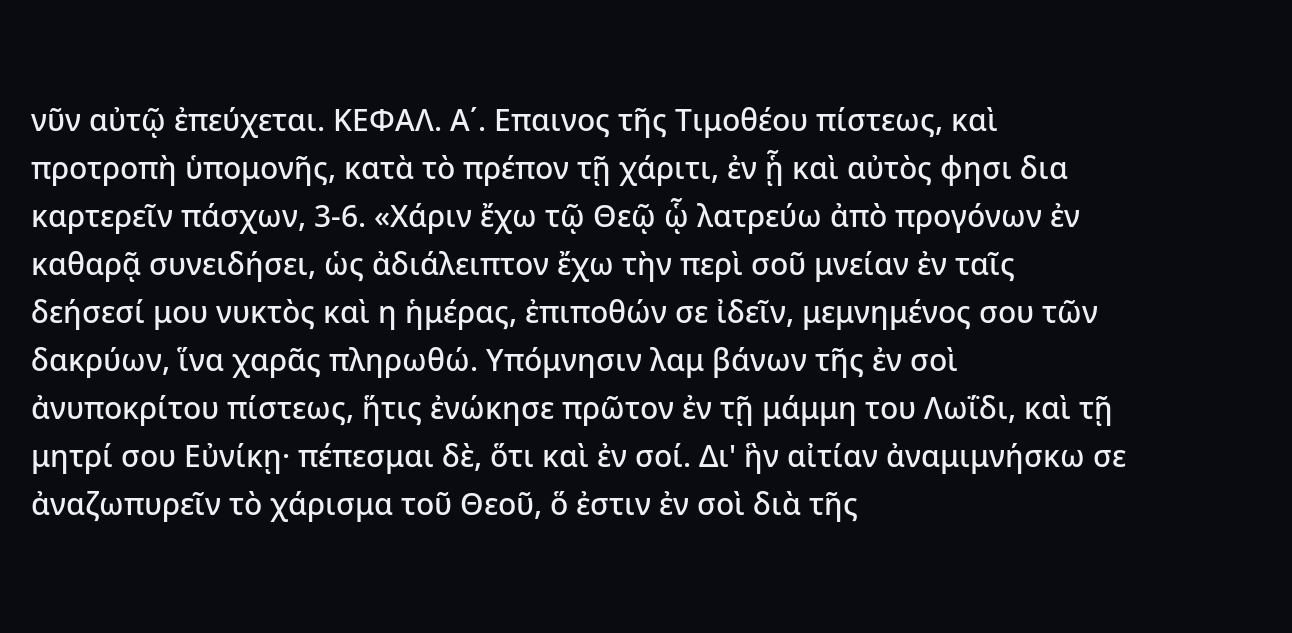νῦν αὐτῷ ἐπεύχεται. ΚΕΦΑΛ. Α΄. Επαινος τῆς Τιμοθέου πίστεως, καὶ προτροπὴ ὑπομονῆς, κατὰ τὸ πρέπον τῇ χάριτι, ἐν ᾗ καὶ αὐτὸς φησι δια καρτερεῖν πάσχων, 3-6. «Χάριν ἔχω τῷ Θεῷ ᾧ λατρεύω ἀπὸ προγόνων ἐν καθαρᾷ συνειδήσει, ὡς ἀδιάλειπτον ἔχω τὴν περὶ σοῦ μνείαν ἐν ταῖς δεήσεσί μου νυκτὸς καὶ η ἡμέρας, ἐπιποθών σε ἰδεῖν, μεμνημένος σου τῶν δακρύων, ἵνα χαρᾶς πληρωθώ. Υπόμνησιν λαμ βάνων τῆς ἐν σοὶ ἀνυποκρίτου πίστεως, ἥτις ἐνώκησε πρῶτον ἐν τῇ μάμμη του Λωΐδι, καὶ τῇ μητρί σου Εὐνίκῃ· πέπεσμαι δὲ, ὅτι καὶ ἐν σοί. Δι' ἣν αἰτίαν ἀναμιμνήσκω σε ἀναζωπυρεῖν τὸ χάρισμα τοῦ Θεοῦ, ὅ ἐστιν ἐν σοὶ διὰ τῆς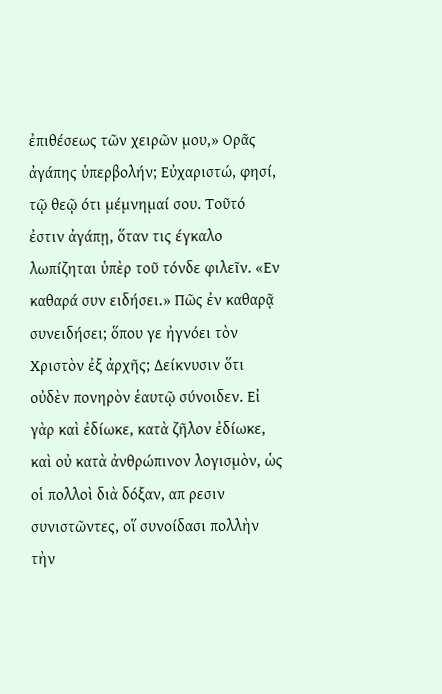ἐπιθέσεως τῶν χειρῶν μου,» Ορᾶς ἀγάπης ὑπερβολήν; Εὐχαριστώ, φησί, τῷ θεῷ ότι μέμνημαί σου. Τοῦτό ἐστιν ἀγάπῃ, ὅταν τις έγκαλο λωπίζηται ὑπὲρ τοῦ τόνδε φιλεῖν. «Εν καθαρά συν ειδήσει.» Πῶς ἐν καθαρᾷ συνειδήσει; ὅπου γε ἠγνόει τὸν Χριστὸν ἐξ ἀρχῆς; Δείκνυσιν ὅτι οὐδὲν πονηρὸν ἑαυτῷ σύνοιδεν. Εἰ γὰρ καὶ ἐδίωκε, κατὰ ζῆλον ἐδίωκε, καὶ οὐ κατὰ ἀνθρώπινον λογισμὸν, ὡς οἱ πολλοὶ διὰ δόξαν, απ ρεσιν συνιστῶντες, οἵ συνοίδασι πολλὴν τὴν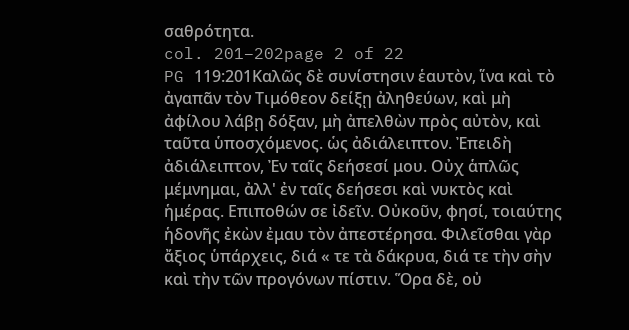σαθρότητα.
col. 201–202page 2 of 22
PG 119:201Καλῶς δὲ συνίστησιν ἑαυτὸν, ἵνα καὶ τὸ ἀγαπᾶν τὸν Τιμόθεον δείξῃ ἀληθεύων, καὶ μὴ ἀφίλου λάβῃ δόξαν, μὴ ἀπελθὼν πρὸς αὐτὸν, καὶ ταῦτα ὑποσχόμενος. ὡς ἀδιάλειπτον. Ἐπειδὴ ἀδιάλειπτον, Ἐν ταῖς δεήσεσί μου. Οὐχ ἁπλῶς μέμνημαι, ἀλλ' ἐν ταῖς δεήσεσι καὶ νυκτὸς καὶ ἡμέρας. Επιποθών σε ἰδεῖν. Οὐκοῦν, φησί, τοιαύτης ἡδονῆς ἐκὼν ἐμαυ τὸν ἀπεστέρησα. Φιλεῖσθαι γὰρ ἄξιος ὑπάρχεις, διά « τε τὰ δάκρυα, διά τε τὴν σὴν καὶ τὴν τῶν προγόνων πίστιν. Ὅρα δὲ, οὐ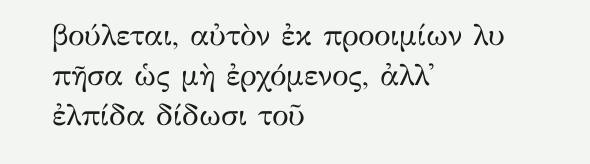βούλεται, αὐτὸν ἐκ προοιμίων λυ πῆσα ὡς μὴ ἐρχόμενος, ἀλλ᾽ ἐλπίδα δίδωσι τοῦ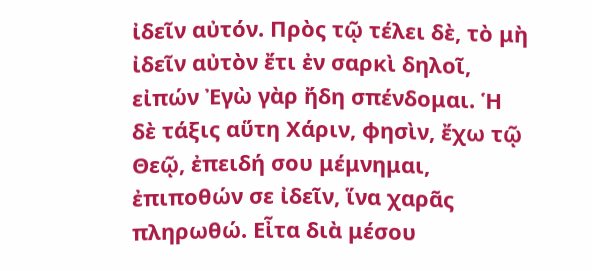ἰδεῖν αὐτόν. Πρὸς τῷ τέλει δὲ, τὸ μὴ ἰδεῖν αὐτὸν ἔτι ἐν σαρκὶ δηλοῖ, εἰπών Ἐγὼ γὰρ ἤδη σπένδομαι. Ἡ δὲ τάξις αὕτη Χάριν, φησὶν, ἔχω τῷ Θεῷ, ἐπειδή σου μέμνημαι, ἐπιποθών σε ἰδεῖν, ἵνα χαρᾶς πληρωθώ. Εἶτα διὰ μέσου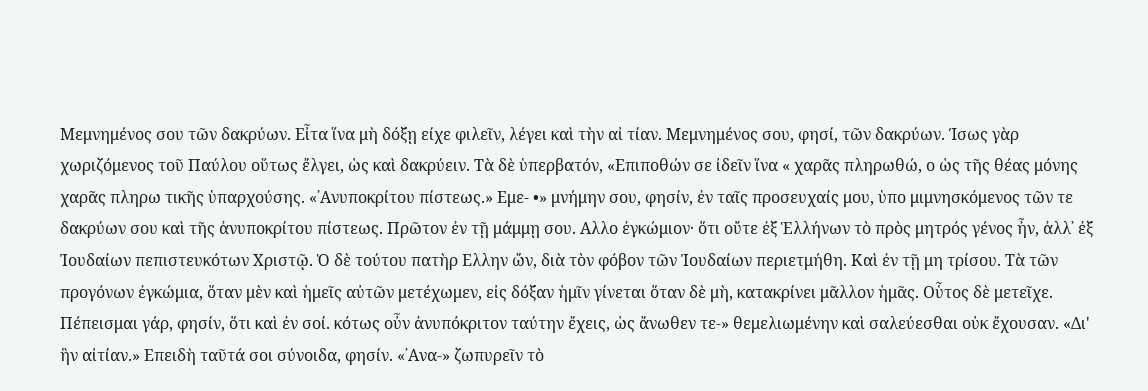Μεμνημένος σου τῶν δακρύων. Εἶτα ἵνα μὴ δόξῃ είχε φιλεῖν, λέγει καὶ τὴν αἰ τίαν. Μεμνημένος σου, φησί, τῶν δακρύων. Ίσως γὰρ χωριζόμενος τοῦ Παύλου οὕτως ἔλγει, ὡς καὶ δακρύειν. Τὰ δὲ ὑπερβατόν, «Επιποθών σε ἰδεῖν ἵνα « χαρᾶς πληρωθώ, ο ὡς τῆς θέας μόνης χαρᾶς πληρω τικῆς ὑπαρχούσης. «᾿Ανυποκρίτου πίστεως.» Εμε- •» μνήμην σου, φησίν, ἐν ταῖς προσευχαίς μου, ὑπο μιμνησκόμενος τῶν τε δακρύων σου καὶ τῆς ἀνυποκρίτου πίστεως. Πρῶτον ἐν τῇ μάμμῃ σου. Αλλο ἐγκώμιον· ὅτι οὔτε ἐξ Ἑλλήνων τὸ πρὸς μητρός γένος ἦν, ἀλλ᾽ ἐξ Ἰουδαίων πεπιστευκότων Χριστῷ. Ὁ δὲ τούτου πατὴρ Ελλην ὤν, διὰ τὸν φόβον τῶν Ἰουδαίων περιετμήθη. Καὶ ἐν τῇ μη τρίσου. Τὰ τῶν προγόνων ἐγκώμια, ὅταν μὲν καὶ ἡμεῖς αὐτῶν μετέχωμεν, εἰς δόξαν ἡμῖν γίνεται ὅταν δὲ μὴ, κατακρίνει μᾶλλον ἡμᾶς. Οὗτος δὲ μετεῖχε. Πέπεισμαι γάρ, φησίν, ὅτι καὶ ἐν σοί. κότως οὖν ἀνυπόκριτον ταύτην ἔχεις, ὡς ἄνωθεν τε-» θεμελιωμένην καὶ σαλεύεσθαι οὐκ ἔχουσαν. «Δι' ἣν αἰτίαν.» Επειδὴ ταῦτά σοι σύνοιδα, φησίν. «᾿Ανα-» ζωπυρεῖν τὸ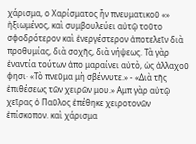χάρισμα, ο Χαρίσματος ἦν πνευματικοῦ «» ἠξιωμένος, καὶ συμβουλεύει αὐτῷ τοῦτο σφοδρότερον καὶ ἐνεργέστερον ἀποτελεῖν διὰ προθυμίας, διὰ σοχῆς, διὰ νήψεως. Τὰ γὰρ ἐναντία τούτων ἀπο μαραίνει αὐτὸ, ὡς ἀλλαχοῦ φησι· «Τὸ πνεῦμα μὴ σβέννυτε.» - «Διὰ τῆς ἐπιθέσεως τῶν χειρῶν μου.» Αμπ γὰρ αὐτῷ χεῖρας ὁ Παῦλος ἐπέθηκε χειροτονῶν ἐπίσκοπον. καὶ χάρισμα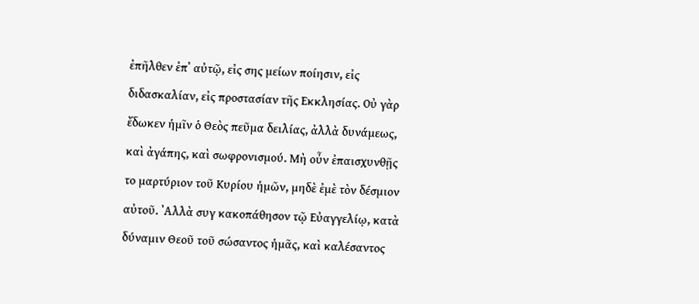ἐπῆλθεν ἐπ᾿ αὐτῷ, εἰς σης μείων ποίησιν, εἰς διδασκαλίαν, εἰς προστασίαν τῆς Εκκλησίας. Οὐ γὰρ ἔδωκεν ἡμῖν ὁ Θεὸς πεῦμα δειλίας, ἀλλὰ δυνάμεως, καὶ ἀγάπης, καὶ σωφρονισμού. Μὴ οὖν ἐπαισχυνθῇς το μαρτύριον τοῦ Κυρίου ἡμῶν, μηδὲ ἐμὲ τὸν δέσμιον αὐτοῦ. ᾿Αλλὰ συγ κακοπάθησον τῷ Εὐαγγελίῳ, κατὰ δύναμιν Θεοῦ τοῦ σώσαντος ἡμᾶς, καὶ καλέσαντος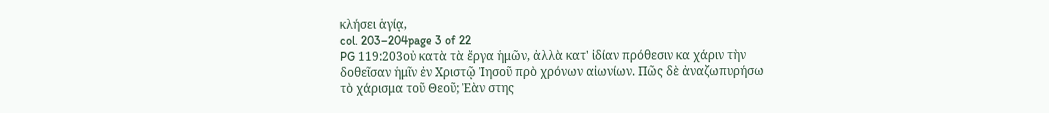κλήσει ἁγίᾳ,
col. 203–204page 3 of 22
PG 119:203οὐ κατὰ τὰ ἔργα ἡμῶν, ἀλλὰ κατ' ἰδίαν πρόθεσιν κα χάριν τὴν δοθεῖσαν ἡμῖν ἐν Χριστῷ Ἰησοῦ πρὸ χρόνων αἰωνίων. Πῶς δὲ ἀναζωπυρήσω τὸ χάρισμα τοῦ Θεοῦ; Ἐὰν στης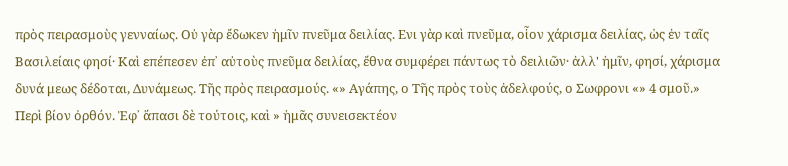πρὸς πειρασμοὺς γενναίως. Οὐ γὰρ ἔδωκεν ἡμῖν πνεῦμα δειλίας. Ενι γὰρ καὶ πνεῦμα, οἷον χάρισμα δειλίας, ὡς ἐν ταῖς Βασιλείαις φησί· Καὶ επέπεσεν ἐπ᾿ αὐτοὺς πνεῦμα δειλίας, ἔθνα συμφέρει πάντως τὸ δειλιῶν· ἀλλ' ἡμῖν, φησί, χάρισμα δυνά μεως δέδοται, Δυνάμεως. Τῆς πρὸς πειρασμούς. «» Αγάπης, ο Τῆς πρὸς τοὺς ἀδελφούς, ο Σωφρονι «» 4 σμοῦ.» Περὶ βίον ὀρθόν. Ἐφ᾽ ἅπασι δὲ τούτοις, καὶ » ἡμᾶς συνεισεκτέον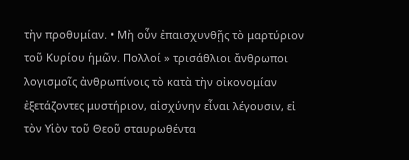τὴν προθυμίαν. • Μὴ οὖν ἐπαισχυνθῇς τὸ μαρτύριον τοῦ Κυρίου ἡμῶν. Πολλοί » τρισάθλιοι ἄνθρωποι λογισμοῖς ἀνθρωπίνοις τὸ κατὰ τὴν οἰκονομίαν ἐξετάζοντες μυστήριον, αἰσχύνην εἶναι λέγουσιν, εἰ τὸν Υἱὸν τοῦ Θεοῦ σταυρωθέντα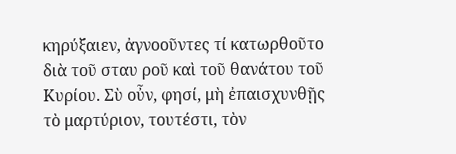κηρύξαιεν, ἀγνοοῦντες τί κατωρθοῦτο διὰ τοῦ σταυ ροῦ καὶ τοῦ θανάτου τοῦ Κυρίου. Σὺ οὖν, φησί, μὴ ἐπαισχυνθῇς τὸ μαρτύριον, τουτέστι, τὸν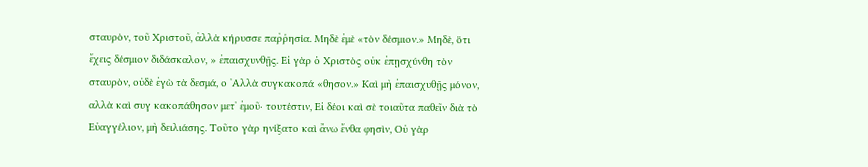σταυρὸν, τοῦ Χριστοῦ, ἀλλὰ κήρυσσε παῤῥησία. Μηδὲ ἐμὲ «τὸν δέσμιον.» Μηδὲ, ὅτι ἔχεις δέσμιον διδάσκαλον, » ἐπαισχυνθῇς. Εἰ γὰρ ὁ Χριστὸς οὐκ ἐπῃσχύνθη τὸν σταυρὸν, οὐδὲ ἐγὼ τὰ δεσμά, ο ᾿Αλλὰ συγκακοπά «θησον.» Καὶ μὴ ἐπαισχυθῇς μόνον, αλλὰ καὶ συγ κακοπάθησον μετ᾿ ἐμοῦ· τουτέστιν, Εἰ δέοι καὶ σὲ τοιαῦτα παθεῖν διὰ τὸ Εὐαγγέλιον, μὴ δειλιάσης. Τοῦτο γὰρ ηνίξατο καὶ ἄνω ἔνθα φησὶν, Οὐ γὰρ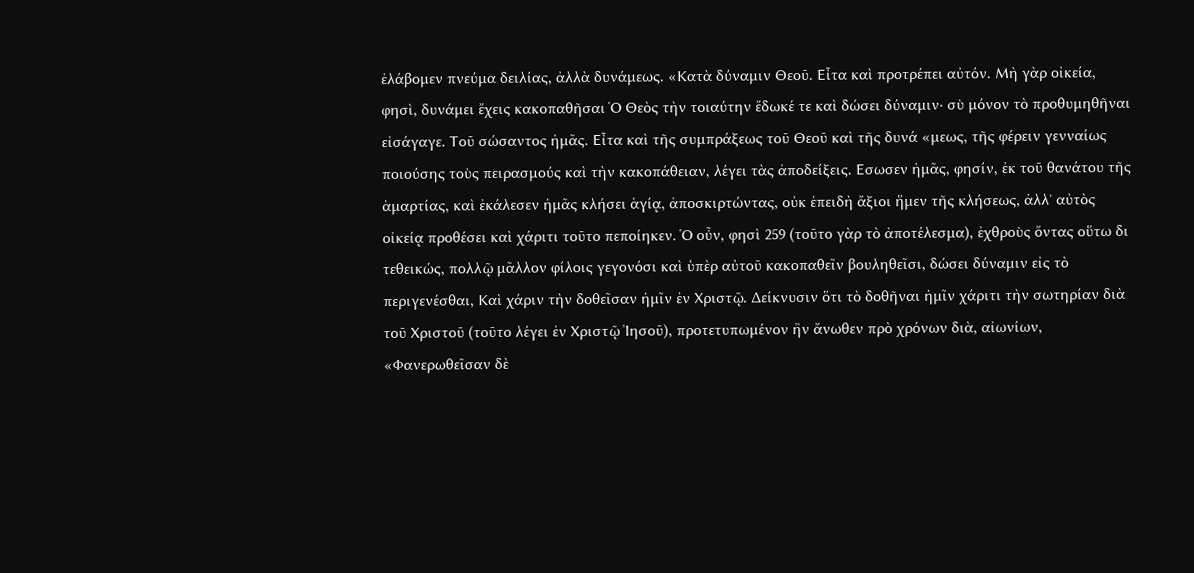ἐλάβομεν πνεύμα δειλίας, ἀλλὰ δυνάμεως. «Κατὰ δύναμιν Θεοῦ. Εἶτα καὶ προτρέπει αὐτόν. Μὴ γὰρ οἰκεία, φησὶ, δυνάμει ἔχεις κακοπαθῆσαι Ὁ Θεὸς τὴν τοιαύτην ἔδωκέ τε καὶ δώσει δύναμιν· σὺ μόνον τὸ προθυμηθῆναι εἰσάγαγε. Τοῦ σώσαντος ἡμᾶς. Εἶτα καὶ τῆς συμπράξεως τοῦ Θεοῦ καὶ τῆς δυνά «μεως, τῆς φέρειν γενναίως ποιούσης τοὺς πειρασμούς καὶ τὴν κακοπάθειαν, λέγει τὰς ἀποδείξεις. Εσωσεν ἡμᾶς, φησίν, ἐκ τοῦ θανάτου τῆς ἁμαρτίας, καὶ ἐκάλεσεν ἡμᾶς κλήσει ἁγίᾳ, ἀποσκιρτώντας, οὐκ ἐπειδὴ ἄξιοι ἥμεν τῆς κλήσεως, ἀλλ᾽ αὐτὸς οἰκείᾳ προθέσει καὶ χάριτι τοῦτο πεποίηκεν. Ὁ οὖν, φησὶ 259 (τοῦτο γὰρ τὸ ἀποτέλεσμα), ἐχθροὺς ὄντας οὕτω δι τεθεικώς, πολλῷ μᾶλλον φίλοις γεγονόσι καὶ ὑπὲρ αὐτοῦ κακοπαθεῖν βουληθεῖσι, δώσει δύναμιν εἰς τὸ περιγενέσθαι, Καὶ χάριν τὴν δοθεῖσαν ἡμῖν ἐν Χριστῷ. Δείκνυσιν ὅτι τὸ δοθῆναι ἡμῖν χάριτι τὴν σωτηρίαν διὰ τοῦ Χριστοῦ (τοῦτο λέγει ἐν Χριστῷ Ἰησοῦ), προτετυπωμένον ἢν ἄνωθεν πρὸ χρόνων διὰ, αἰωνίων, «Φανερωθεῖσαν δὲ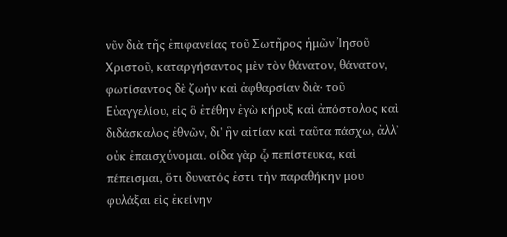νῦν διὰ τῆς ἐπιφανείας τοῦ Σωτῆρος ἡμῶν Ἰησοῦ Χριστοῦ, καταργήσαντος μὲν τὸν θάνατον, θάνατον, φωτίσαντος δὲ ζωὴν καὶ ἀφθαρσίαν διὰ· τοῦ Εὐαγγελίου, εἰς ὃ ἐτέθην ἐγὼ κήρυξ καὶ ἀπόστολος καὶ διδάσκαλος ἐθνῶν, δι' ἣν αἰτίαν καὶ ταῦτα πάσχω, ἀλλ᾽ οὐκ ἐπαισχύνομαι. οίδα γὰρ ᾧ πεπίστευκα, καὶ πέπεισμαι, ὅτι δυνατός ἐστι τὴν παραθήκην μου φυλάξαι εἰς ἐκείνην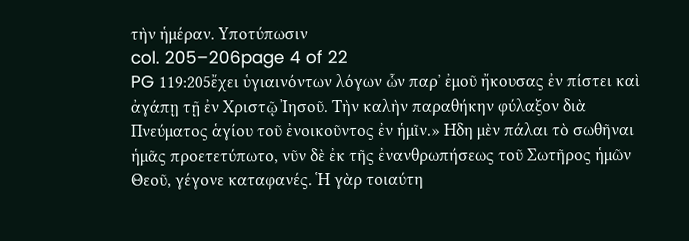τὴν ἡμέραν. Υποτύπωσιν
col. 205–206page 4 of 22
PG 119:205ἔχει ὑγιαινόντων λόγων ὧν παρ᾿ ἐμοῦ ἤκουσας ἐν πίστει καὶ ἀγάπῃ τῇ ἐν Χριστῷ Ἰησοῦ. Τὴν καλὴν παραθήκην φύλαξον διὰ Πνεύματος ἁγίου τοῦ ἐνοικοῦντος ἐν ἡμῖν.» Ηδη μὲν πάλαι τὸ σωθῆναι ἡμᾶς προετετύπωτο, νῦν δὲ ἐκ τῆς ἐνανθρωπήσεως τοῦ Σωτῆρος ἡμῶν Θεοῦ, γέγονε καταφανές. Ἡ γὰρ τοιαύτη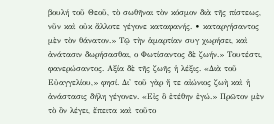βουλή τοῦ Θεοῦ, τὸ σωθῆναι τὸν κόσμον διὰ τῆς πίστεως, νῦν καὶ οὐκ ἄλλοτε γέγονε καταφανής. • καταργήσαντος μὲν τὸν θάνατον.» Τῷ τὴν ἁμαρτίαν συγ χωρήσει, καὶ ἀνάτασιν δωρήσασθαι, ο Φωτίσαντος δὲ ζωήν.» Τουτέστι, φανερώσαντος. Αξία δὲ τῆς ζωῆς ἡ λέξις. «Διὰ τοῦ Εὐαγγελίου,» φησί. Δι' τοῦ γὰρ ἥ τε αἰώνιος ζωὴ καὶ ἡ ἀνάστασις δήλη γέγονεν. «Εἰς ὃ ἐτέθην ἐγώ.» Πρῶτον μὲν τὸ ὂν λέγει, ἔπειτα καὶ τοῦτο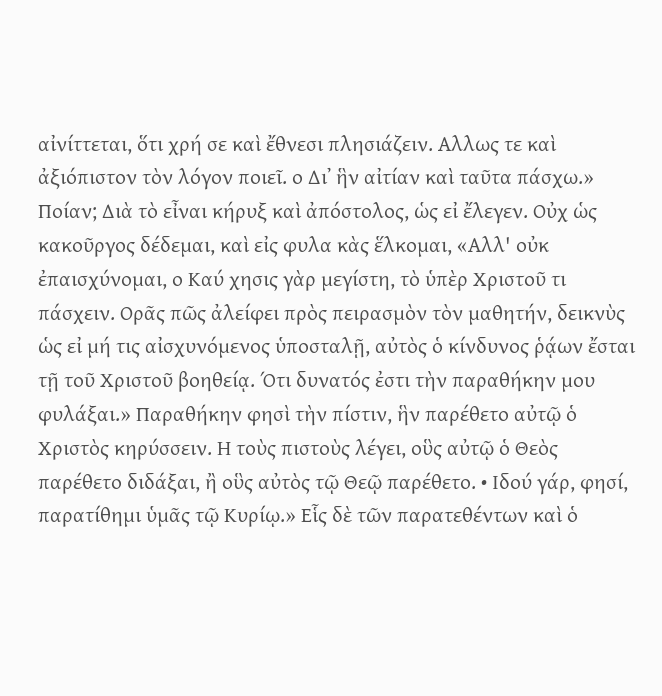αἰνίττεται, ὅτι χρή σε καὶ ἔθνεσι πλησιάζειν. Αλλως τε καὶ ἀξιόπιστον τὸν λόγον ποιεῖ. ο Δι᾿ ἣν αἰτίαν καὶ ταῦτα πάσχω.» Ποίαν; Διὰ τὸ εἶναι κήρυξ καὶ ἀπόστολος, ὡς εἰ ἔλεγεν. Οὐχ ὡς κακοῦργος δέδεμαι, καὶ εἰς φυλα κὰς ἕλκομαι, «Αλλ' οὐκ ἐπαισχύνομαι, ο Καύ χησις γὰρ μεγίστη, τὸ ὑπὲρ Χριστοῦ τι πάσχειν. Ορᾶς πῶς ἀλείφει πρὸς πειρασμὸν τὸν μαθητήν, δεικνὺς ὡς εἰ μή τις αἰσχυνόμενος ὑποσταλῇ, αὐτὸς ὁ κίνδυνος ῥᾴων ἔσται τῇ τοῦ Χριστοῦ βοηθείᾳ. Ότι δυνατός ἐστι τὴν παραθήκην μου φυλάξαι.» Παραθήκην φησὶ τὴν πίστιν, ἣν παρέθετο αὐτῷ ὁ Χριστὸς κηρύσσειν. Η τοὺς πιστοὺς λέγει, οὓς αὐτῷ ὁ Θεὸς παρέθετο διδάξαι, ἢ οὓς αὐτὸς τῷ Θεῷ παρέθετο. • Ιδού γάρ, φησί, παρατίθημι ὑμᾶς τῷ Κυρίῳ.» Εἷς δὲ τῶν παρατεθέντων καὶ ὁ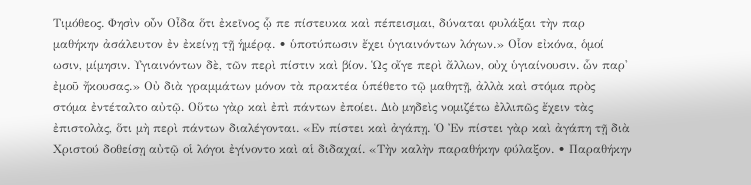Τιμόθεος. Φησὶν οὖν Οἶδα ὅτι ἐκεῖνος ᾧ πε πίστευκα καὶ πέπεισμαι, δύναται φυλάξαι τὴν παρ μαθήκην ἀσάλευτον ἐν ἐκείνῃ τῇ ἡμέρᾳ. • ὑποτύπωσιν ἔχει ὑγιαινόντων λόγων.» Οἷον εἰκόνα, ὁμοί ωσιν, μίμησιν. Υγιαινόντων δὲ, τῶν περὶ πίστιν καὶ βίον. Ὡς οἴγε περὶ ἄλλων, οὐχ ὑγιαίνουσιν. ὧν παρ' ἐμοῦ ἤκουσας.» Οὐ διὰ γραμμάτων μόνον τὰ πρακτέα ὑπέθετο τῷ μαθητῇ, ἀλλὰ καὶ στόμα πρὸς στόμα ἐντέταλτο αὐτῷ. Οὕτω γὰρ καὶ ἐπὶ πάντων ἐποίει. Διὸ μηδεὶς νομιζέτω ἐλλιπῶς ἔχειν τὰς ἐπιστολὰς, ὅτι μὴ περὶ πάντων διαλέγονται. «Εν πίστει καὶ ἀγάπῃ. Ὁ Ἐν πίστει γὰρ καὶ ἀγάπη τῇ διὰ Χριστού δοθείσῃ αὐτῷ οἱ λόγοι ἐγίνοντο καὶ αἱ διδαχαί. «Τὴν καλὴν παραθήκην φύλαξον. • Παραθήκην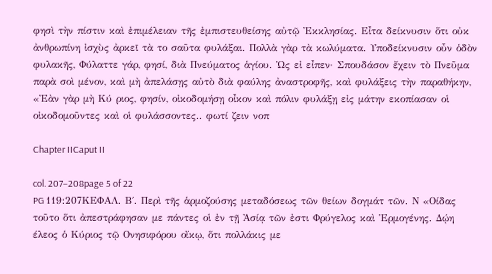φησὶ τὴν πίστιν καὶ ἐπιμέλειαν τῆς ἐμπιστευθείσης αὐτῷ Ἐκκλησίας. Εἶτα δείκνυσιν ὅτι οὐκ ἀνθρωπίνη ἰσχὺς ἀρκεῖ τὰ το σαῦτα φυλάξαι. Πολλὰ γὰρ τὰ κωλύματα. Υποδείκνυσιν οὖν ὁδὸν φυλακῆς, Φύλαττε γάρ, φησί, διὰ Πνεύματος ἁγίου. Ὡς εἰ εἶπεν· Σπουδάσον ἔχειν τὸ Πνεῦμα παρὰ σοὶ μένον, καὶ μὴ ἀπελάσῃς αὐτὸ διὰ φαύλης ἀναστροφῆς, καὶ φυλάξεις τὴν παραθήκην, «Ἐὰν γὰρ μὴ Κύ ριος, φησίν, οἰκοδομήσῃ οἶκον καὶ πόλιν φυλάξῃ εἰς μάτην εκοπίασαν οἱ οἰκοδομοῦντες καὶ οἱ φυλάσσοντες.. φωτί ζειν νοπ

Chapter IICaput II

col. 207–208page 5 of 22
PG 119:207ΚΕΦΑΛ. Β΄. Περὶ τῆς ἁρμοζούσης μεταδόσεως τῶν θείων δογμάτ τῶν. Ν «Οίδας τοῦτο ὅτι ἀπεστράφησαν με πάντες οἱ ἐν τῇ Ἀσίᾳ τῶν ἐστι Φρύγελος καὶ Ἑρμογένης. Δῴη έλεος ὁ Κύριος τῷ Ονησιφόρου οἴκῳ, ὅτι πολλάκις με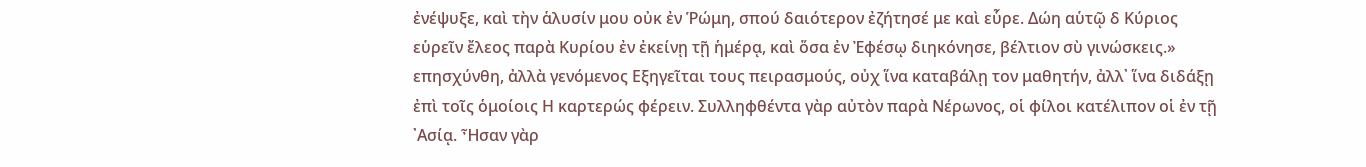ἐνέψυξε, καὶ τὴν ἁλυσίν μου οὐκ ἐν Ῥώμη, σπού δαιότερον ἐζήτησέ με καὶ εὗρε. Δώη αὑτῷ δ Κύριος εὑρεῖν ἔλεος παρὰ Κυρίου ἐν ἐκείνῃ τῇ ἡμέρᾳ, καὶ ὅσα ἐν Ἐφέσῳ διηκόνησε, βέλτιον σὺ γινώσκεις.» επησχύνθη, ἀλλὰ γενόμενος Εξηγεῖται τους πειρασμούς, οὐχ ἵνα καταβάλῃ τον μαθητήν, ἀλλ᾽ ἵνα διδάξῃ ἐπὶ τοῖς ὁμοίοις Η καρτερώς φέρειν. Συλληφθέντα γὰρ αὐτὸν παρὰ Νέρωνος, οἱ φίλοι κατέλιπον οἱ ἐν τῇ ᾿Ασίᾳ. Ἦσαν γὰρ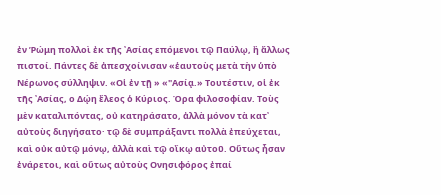ἐν Ῥώμη πολλοὶ ἐκ τῆς ᾿Ασίας επόμενοι τῷ Παύλῳ, ἢ ἄλλως πιστοί. Πάντες δὲ ἀπεσχοίνισαν «ἑαυτοὺς μετὰ τὴν ὑπὸ Νέρωνος σύλληψιν. «Οἱ ἐν τῇ » «"Ασίᾳ.» Τουτέστιν, οἱ ἐκ τῆς ᾿Ασίας, ο Δῴη ἔλεος ὁ Κύριος. Όρα φιλοσοφίαν. Τοὺς μὲν καταλιπόντας, οὐ κατηράσατο, ἀλλὰ μόνον τὰ κατ᾿ αὐτοὺς διηγήσατο· τῷ δὲ συμπράξαντι πολλὰ ἐπεύχεται, καὶ οὐκ αὐτῷ μόνῳ, ἀλλὰ καὶ τῷ οἴκῳ αὐτοῦ. Οὕτως ἦσαν ἐνάρετοι, καὶ οὕτως αὐτοὺς Ονησιφόρος ἐπαί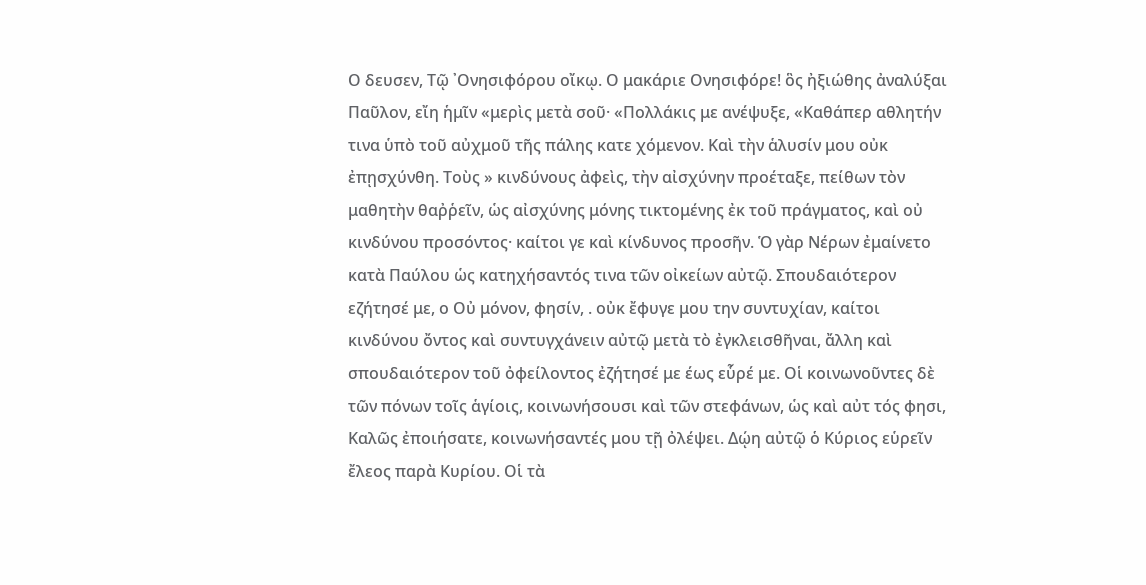Ο δευσεν, Τῷ ᾿Ονησιφόρου οἴκῳ. Ο μακάριε Ονησιφόρε! ὃς ἠξιώθης ἀναλύξαι Παῦλον, εἴη ἡμῖν «μερὶς μετὰ σοῦ· «Πολλάκις με ανέψυξε, «Καθάπερ αθλητήν τινα ὑπὸ τοῦ αὐχμοῦ τῆς πάλης κατε χόμενον. Καὶ τὴν ἁλυσίν μου οὐκ ἐπῃσχύνθη. Τοὺς » κινδύνους ἀφεὶς, τὴν αἰσχύνην προέταξε, πείθων τὸν μαθητὴν θαῤῥεῖν, ὡς αἰσχύνης μόνης τικτομένης ἐκ τοῦ πράγματος, καὶ οὐ κινδύνου προσόντος· καίτοι γε καὶ κίνδυνος προσῆν. Ὁ γὰρ Νέρων ἐμαίνετο κατὰ Παύλου ὡς κατηχήσαντός τινα τῶν οἰκείων αὐτῷ. Σπουδαιότερον εζήτησέ με, ο Οὐ μόνον, φησίν, . οὐκ ἔφυγε μου την συντυχίαν, καίτοι κινδύνου ὄντος καὶ συντυγχάνειν αὐτῷ μετὰ τὸ ἐγκλεισθῆναι, ἄλλη καὶ σπουδαιότερον τοῦ ὀφείλοντος ἐζήτησέ με έως εὗρέ με. Οἱ κοινωνοῦντες δὲ τῶν πόνων τοῖς ἁγίοις, κοινωνήσουσι καὶ τῶν στεφάνων, ὡς καὶ αὐτ τός φησι, Καλῶς ἐποιήσατε, κοινωνήσαντές μου τῇ ὀλέψει. Δῴη αὐτῷ ὁ Κύριος εὑρεῖν ἔλεος παρὰ Κυρίου. Οἱ τὰ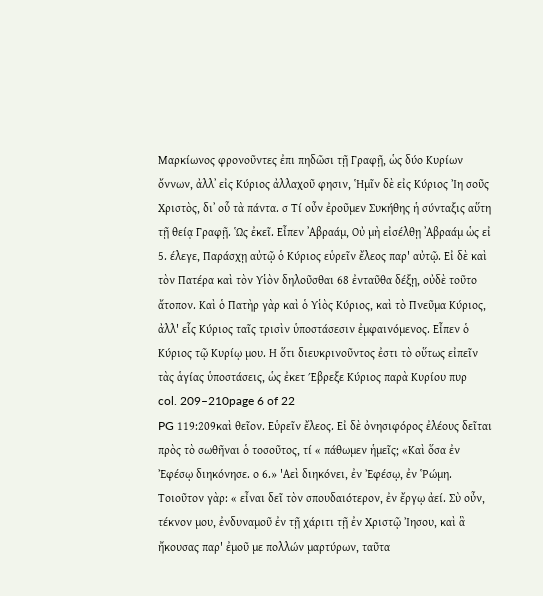Μαρκίωνος φρονοῦντες ἐπι πηδῶσι τῇ Γραφῇ, ὡς δύο Κυρίων ὄννων, ἀλλ᾽ εἰς Κύριος ἀλλαχοῦ φησιν, Ἡμῖν δὲ εἰς Κύριος Ἰη σοῦς Χριστὸς, δι᾿ οὗ τὰ πάντα. σ Τί οὖν ἐροῦμεν Συκήθης ἡ σύνταξις αὕτη τῇ θείᾳ Γραφῇ. Ὡς ἐκεῖ. Εἶπεν ᾿Αβραάμ, Οὐ μὴ εἰσέλθῃ ᾿Αβραάμ ὡς εἰ 5. έλεγε, Παράσχῃ αὐτῷ ὁ Κύριος εὑρεῖν ἔλεος παρ' αὐτῷ. Εἰ δὲ καὶ τὸν Πατέρα καὶ τὸν Υἱὸν δηλοῦσθαι 68 ἐνταῦθα δέξῃ, οὐδὲ τοῦτο ἄτοπον. Καὶ ὁ Πατὴρ γὰρ καὶ ὁ Υἱὸς Κύριος, καὶ τὸ Πνεῦμα Κύριος, ἀλλ' εἷς Κύριος ταῖς τρισὶν ὑποστάσεσιν ἐμφαινόμενος. Εἶπεν ὁ Κύριος τῷ Κυρίῳ μου. Η ὅτι διευκρινοῦντος ἐστι τὸ οὕτως εἰπεῖν τὰς ἁγίας ὑποστάσεις, ὡς ἐκετ Έβρεξε Κύριος παρὰ Κυρίου πυρ
col. 209–210page 6 of 22
PG 119:209καὶ θεῖον. Εὑρεῖν ἔλεος. Εἰ δὲ ὀνησιφόρος ἐλέους δεῖται πρὸς τὸ σωθῆναι ὁ τοσοῦτος, τί « πάθωμεν ἡμεῖς; «Καὶ ὅσα ἐν Ἐφέσῳ διηκόνησε. ο 6.» 'Αεὶ διηκόνει, ἐν Ἐφέσῳ, ἐν Ῥώμη. Τοιοῦτον γὰρ: « εἶναι δεῖ τὸν σπουδαιότερον, ἐν ἔργῳ ἀεί. Σὺ οὖν, τέκνον μου, ἐνδυναμοῦ ἐν τῇ χάριτι τῇ ἐν Χριστῷ Ἰησου, καὶ ἃ ἤκουσας παρ' ἐμοῦ με πολλών μαρτύρων, ταῦτα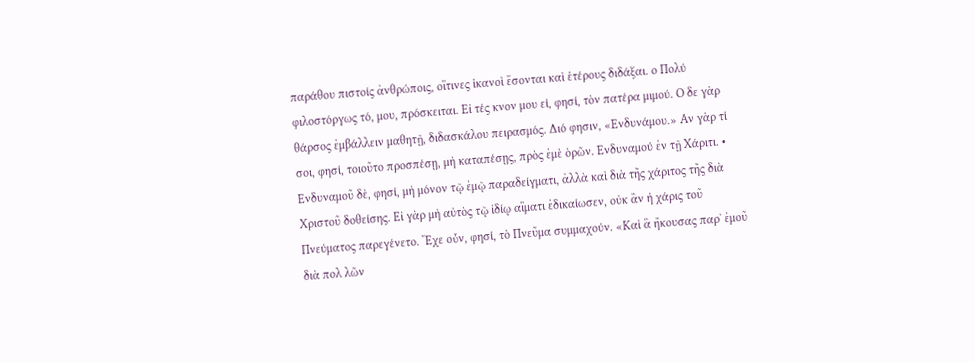παράθου πιστοίς ἀνθρώποις, οἵτινες ἱκανοὶ ἔσονται καὶ ἑτέρους διδάξαι. ο Πολύ φιλοστόργως τό, μου, πρόσκειται. Εἰ τές κνον μου εί, φησί, τὸν πατέρα μιμού. Ο δε γὰρ θάρσος ἐμβάλλειν μαθητῇ, διδασκάλου πειρασμός. Διό φησιν, «Ενδυνάμου.» Αν γὰρ τί σοι, φησί, τοιοῦτο προσπέσῃ, μὴ καταπέσῃς, πρὸς ἐμὲ ὁρῶν. Ενδυναμού ἐν τῇ Χάριτι. • Ενδυναμοῦ δὲ, φησί, μὴ μόνον τῷ ἐμῷ παραδείγματι, ἀλλὰ καὶ διὰ τῆς χάριτος τῆς διὰ Χριστοῦ δοθείσης. Εἰ γὰρ μὴ αὐτὸς τῷ ἰδίῳ αἵματι ἐδικαίωσεν, οὐκ ἂν ἡ χάρις τοῦ Πνεύματος παρεγένετο. Ἔχε οὖν, φησί, τὸ Πνεῦμα συμμαχούν. «Καὶ ἃ ἤκουσας παρ᾿ ἐμοῦ διὰ πολ λῶν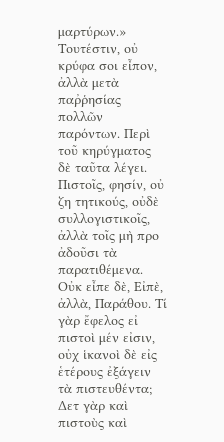μαρτύρων.» Τουτέστιν, οὐ κρύφα σοι εἶπον, ἀλλὰ μετὰ παῤῥησίας πολλῶν παρόντων. Περὶ τοῦ κηρύγματος δὲ ταῦτα λέγει. Πιστοῖς, φησίν, οὐ ζη τητικούς, οὐδὲ συλλογιστικοῖς, ἀλλὰ τοῖς μὴ προ ἀδοῦσι τὰ παρατιθέμενα. Οὐκ εἶπε δὲ, Εἰπὲ, ἀλλὰ, Παράθου. Τί γὰρ ἔφελος εἰ πιστοὶ μέν εἰσιν, οὐχ ἱκανοὶ δὲ εἰς ἑτέρους ἐξάγειν τὰ πιστευθέντα; Δετ γὰρ καὶ πιστοὺς καὶ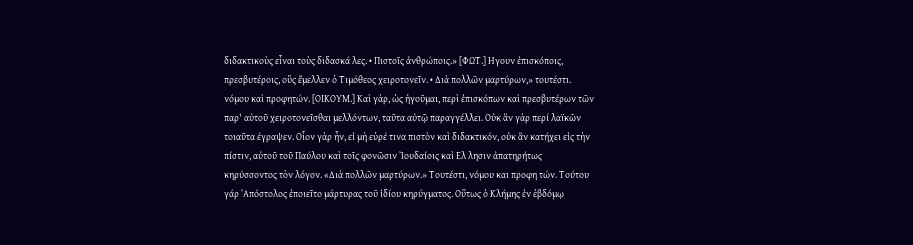διδακτικοὺς εἶναι τοὺς διδασκά λες. • Πιστοῖς ἀνθρώποις.» [ΦΩΤ.] Ηγουν ἐπισκόποις, πρεσβυτέροις, οὓς ἔμελλεν ὁ Τιμόθεος χειροτονεῖν. • Διὰ πολλῶν μαρτύρων,» τουτέστι. νόμου καὶ προφητών. [ΟΙΚΟΥΜ.] Καὶ γὰρ, ὡς ἡγοῦμαι, περὶ ἐπισκόπων καὶ πρεσβυτέρων τῶν παρ' αὐτοῦ χειροτονεῖσθαι μελλόντων, ταῦτα αὐτῷ παραγγέλλει. Οὐκ ἂν γὰρ περί λαϊκῶν τοιαῦτα έγραψεν. Οἷον γὰρ ἦν, εἰ μὴ εὑρέ τινα πιστὸν καὶ διδακτικόν, οὐκ ἂν κατήχει εἰς τὴν πίστιν, αὐτοῦ τοῦ Παύλου καὶ τοῖς φονῶσιν Ἰουδαίοις καὶ Ελ λησιν ἀπατηρήτως κηρύσσοντος τὸν λόγον. «Διὰ πολλῶν μαρτύρων.» Τουτέστι, νόμου και προφη τών. Τούτου γάρ ᾿Απόστολος ἐποιεῖτο μάρτυρας τοῦ ἰδίου κηρύγματος. Οὕτως ὁ Κλήμης ἐν ἑβδόμῳ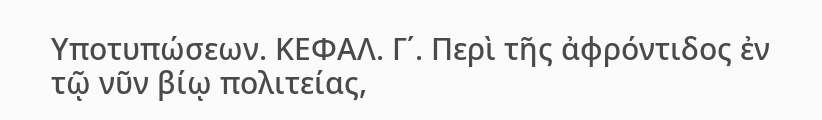Υποτυπώσεων. ΚΕΦΑΛ. Γ΄. Περὶ τῆς ἀφρόντιδος ἐν τῷ νῦν βίῳ πολιτείας,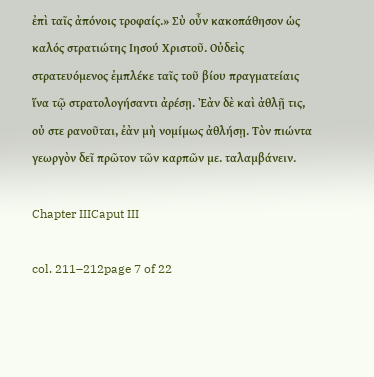ἐπὶ ταῖς ἀπόνοις τροφαίς.» Σὺ οὖν κακοπάθησον ὡς καλός στρατιώτης Ιησού Χριστοῦ. Οὐδεὶς στρατευόμενος ἐμπλέκε ταῖς τοῦ βίου πραγματείαις ἵνα τῷ στρατολογήσαντι ἀρέσῃ. Ἐὰν δὲ καὶ ἀθλῇ τις, οὐ στε ρανοῦται, ἐὰν μὴ νομίμως ἀθλήσῃ. Τὸν πιώντα γεωργὸν δεῖ πρῶτον τῶν καρπῶν με. ταλαμβάνειν.

Chapter IIICaput III

col. 211–212page 7 of 22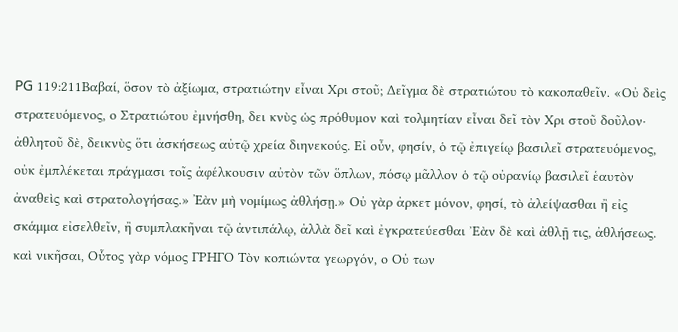PG 119:211Βαβαί, ὅσον τὸ ἀξίωμα, στρατιώτην εἶναι Χρι στοῦ; Δεῖγμα δὲ στρατιώτου τὸ κακοπαθεῖν. «Οὐ δεὶς στρατευόμενος, ο Στρατιώτου ἐμνήσθη, δει κνὺς ὡς πρόθυμον καὶ τολμητίαν εἶναι δεῖ τὸν Χρι στοῦ δοῦλον· ἀθλητοῦ δὲ, δεικνὺς ὅτι ἀσκήσεως αὐτῷ χρεία διηνεκούς. Εἰ οὖν, φησίν, ὁ τῷ ἐπιγείῳ βασιλεῖ στρατευόμενος, οὐκ ἐμπλέκεται πράγμασι τοῖς ἀφέλκουσιν αὐτὸν τῶν ὅπλων, πόσῳ μᾶλλον ὁ τῷ οὐρανίῳ βασιλεῖ ἑαυτὸν ἀναθεὶς καὶ στρατολογήσας.» Ἐὰν μὴ νομίμως ἀθλήσῃ.» Οὐ γὰρ ἀρκετ μόνον, φησί, τὸ ἀλείψασθαι ἢ εἰς σκάμμα εἰσελθεῖν, ἢ συμπλακῆναι τῷ ἀντιπάλῳ, ἀλλὰ δεῖ καὶ ἐγκρατεύεσθαι ᾿Εὰν δὲ καὶ ἀθλῇ τις, ἀθλήσεως. καὶ νικῆσαι, Οὗτος γὰρ νόμος ΓΡΗΓΟ Τὸν κοπιώντα γεωργόν, ο Οὐ των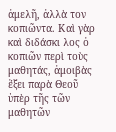ἀμελῆ, ἀλλὰ τον κοπιῶντα. Καὶ γὰρ καὶ διδάσκι λος ὁ κοπιῶν περὶ τοὺς μαθητάς, ἀμοιβὰς ἕξει παρὰ Θεοῦ ὑπὲρ τῆς τῶν μαθητῶν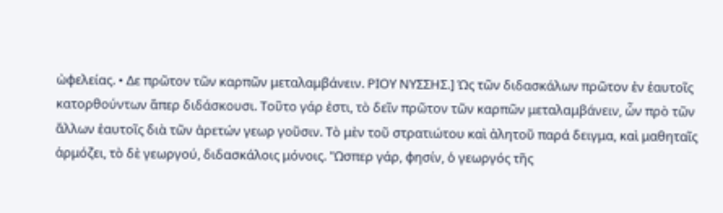ὠφελείας. • Δε πρῶτον τῶν καρπῶν μεταλαμβάνειν. ΡΙΟΥ ΝΥΣΣΗΣ.] Ὡς τῶν διδασκάλων πρῶτον ἐν ἑαυτοῖς κατορθούντων ἅπερ διδάσκουσι. Τοῦτο γάρ ἐστι, τὸ δεῖν πρῶτον τῶν καρπῶν μεταλαμβάνειν, ὧν πρὸ τῶν ἄλλων ἑαυτοῖς διὰ τῶν ἀρετών γεωρ γοῦσιν. Τὸ μὲν τοῦ στρατιώτου καὶ ἀλητοῦ παρά δειγμα, καὶ μαθηταῖς ἁρμόζει, τὸ δὲ γεωργού, διδασκάλοις μόνοις. "Ωσπερ γάρ, φησίν, ὁ γεωργός τῆς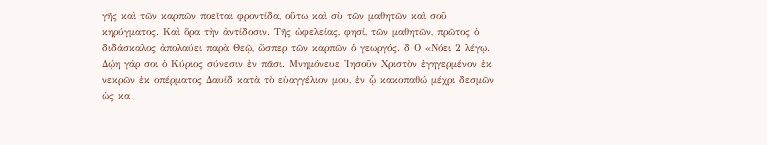γῆς καὶ τῶν καρπῶν ποεῖται φροντίδα, οὕτω καὶ σὺ τῶν μαθητῶν καὶ σοῦ κηρύγματος. Καὶ ὅρα τὴν ἀντίδοσιν. Τῆς ὠφελείας, φησί, τῶν μαθητῶν, πρῶτος ὁ διδάσκαλος ἀπολαύει παρὰ Θεῷ, ὥσπερ τῶν καρπῶν ὁ γεωργός. δ Ο «Νόει 2 λέγῳ. Δῴη γάρ σοι ὁ Κύριος σύνεσιν ἐν πᾶσι. Μνημόνευε Ἰησοῦν Χριστὸν ἐγηγερμένον ἐκ νεκρῶν ἐκ οπέρματος Δαυίδ κατὰ τὸ εὐαγγέλιον μου, ἐν ᾧ κακοπαθώ μέχρι δεσμῶν ὡς κα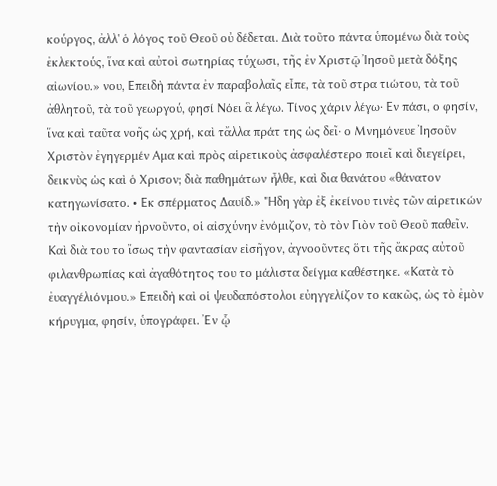κούργος, ἀλλ' ὁ λόγος τοῦ Θεοῦ οὐ δέδεται. Διὰ τοῦτο πάντα ὑπομένω διὰ τοὺς ἐκλεκτούς, ἵνα καὶ αὐτοὶ σωτηρίας τύχωσι, τῆς ἐν Χριστῷ Ἰησοῦ μετὰ δόξης αἰωνίου.» νου, Επειδὴ πάντα ἐν παραβολαῖς εἶπε, τὰ τοῦ στρα τιώτου, τὰ τοῦ ἀθλητοῦ, τὰ τοῦ γεωργού, φησί Νόει ἃ λέγω. Τίνος χάριν λέγω· Εν πάσι, ο φησίν, ἵνα καὶ ταῦτα νοῆς ὡς χρή, καὶ τἄλλα πράτ της ὡς δεῖ· ο Μνημόνευε Ἰησοῦν Χριστὸν ἐγηγερμέν Αμα καὶ πρὸς αἱρετικοὺς ἀσφαλέστερο ποιεῖ καὶ διεγείρει, δεικνὺς ὡς καὶ ὁ Χρισον; διὰ παθημάτων ἦλθε, καὶ δια θανάτου «θάνατον κατηγωνίσατο. • Εκ σπέρματος Δαυίδ.» "Ηδη γὰρ ἐξ ἐκείνου τινὲς τῶν αἱρετικών τὴν οἰκονομίαν ἠρνοῦντο, οἱ αἰσχύνην ἐνόμιζον, τὸ τὸν Γιὸν τοῦ Θεοῦ παθεῖν. Καὶ διὰ του το ἴσως τὴν φαντασίαν εἰσῆγον, ἀγνοοῦντες ὅτι τῆς ἄκρας αὐτοῦ φιλανθρωπίας καὶ ἀγαθότητος του το μάλιστα δείγμα καθέστηκε. «Κατὰ τὸ ἐυαγγέλιόνμου.» Επειδὴ καὶ οἱ ψευδαπόστολοι εὐηγγελίζον το κακῶς, ὡς τὸ ἐμὸν κήρυγμα, φησίν, ὑπογράφει. Ἐν ᾧ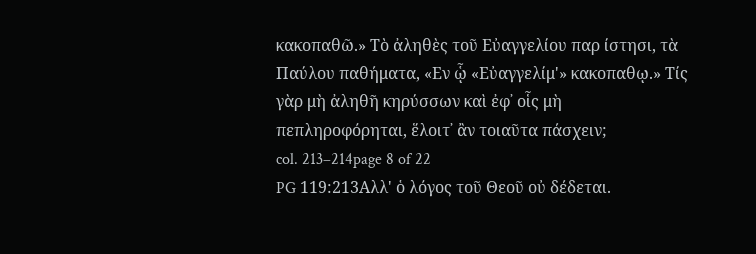κακοπαθῶ.» Τὸ ἀληθὲς τοῦ Εὐαγγελίου παρ ίστησι, τὰ Παύλου παθήματα, «Εν ᾧ «Εὐαγγελίμ'» κακοπαθῳ.» Τίς γὰρ μὴ ἀληθῆ κηρύσσων καὶ ἐφ᾽ οἷς μὴ πεπληροφόρηται, ἕλοιτ᾽ ἂν τοιαῦτα πάσχειν;
col. 213–214page 8 of 22
PG 119:213Αλλ' ὁ λόγος τοῦ Θεοῦ οὐ δέδεται.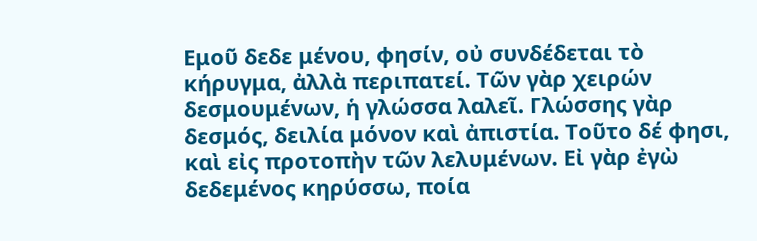Εμοῦ δεδε μένου, φησίν, οὐ συνδέδεται τὸ κήρυγμα, ἀλλὰ περιπατεί. Τῶν γὰρ χειρών δεσμουμένων, ἡ γλώσσα λαλεῖ. Γλώσσης γὰρ δεσμός, δειλία μόνον καὶ ἀπιστία. Τοῦτο δέ φησι, καὶ εἰς προτοπὴν τῶν λελυμένων. Εἰ γὰρ ἐγὼ δεδεμένος κηρύσσω, ποία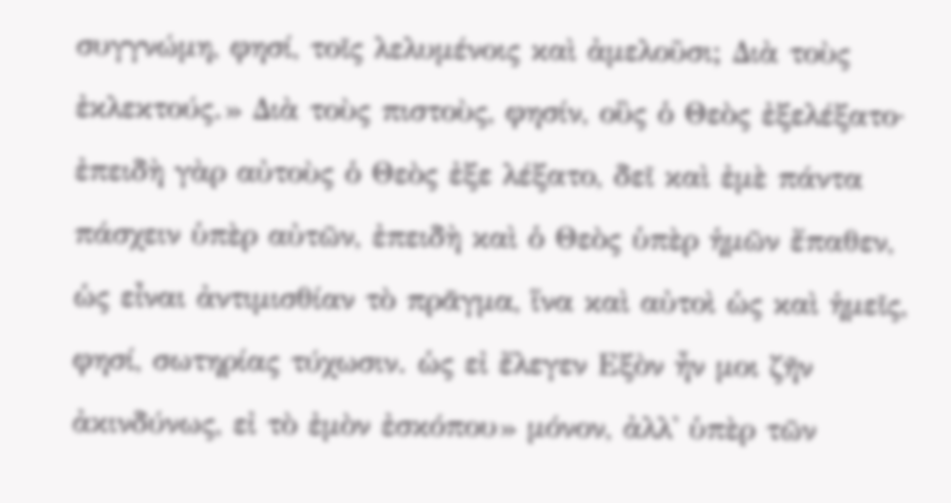συγγνώμη, φησί, τοῖς λελυμένοις καὶ ἀμελοῦσι; Διὰ τοὺς ἐκλεκτούς.» Διὰ τοὺς πιστοὺς, φησίν, οὓς ὁ Θεὸς ἐξελέξατο· ἐπειδὴ γὰρ αὐτοὺς ὁ Θεὸς ἐξε λέξατο, δεῖ καὶ ἐμὲ πάντα πάσχειν ὑπὲρ αὐτῶν, ἐπειδὴ καὶ ὁ Θεὸς ὑπὲρ ἡμῶν ἔπαθεν, ὡς εἶναι ἀντιμισθίαν τὸ πρᾶγμα, ἵνα καὶ αὐτοὶ ὡς καὶ ἡμεῖς, φησί, σωτηρίας τύχωσιν. ὡς εἰ ἔλεγεν Εξὸν ἦν μοι ζῆν ἀκινδύνως, εἰ τὸ ἐμὸν ἐσκόπου» μόνον, ἀλλ' ὑπὲρ τῶν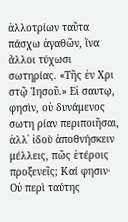ἀλλοτρίων ταῦτα πάσχω ἀγαθῶν, ἵνα ἄλλοι τύχωσι σωτηρίας. «Τῆς ἐν Χρι στῷ Ἰησοῦ.» Εἰ σαυτῳ, φησὶν, οὐ δυνάμενος σωτη ρίαν περιποιῆσαι, ἀλλ᾿ ἰδοὺ ἀποθνήσκειν μέλλεις, πῶς ἑτέροις προξενεῖς; Καί φησιν· Οὐ περὶ ταύτης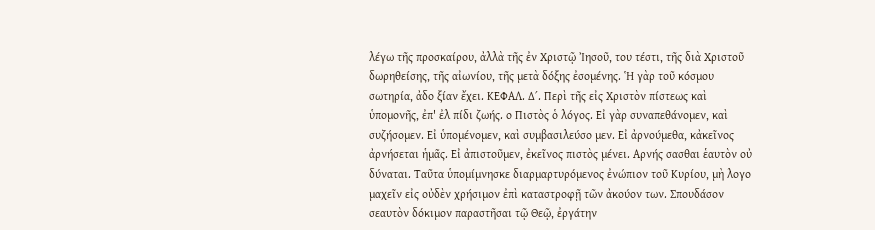λέγω τῆς προσκαίρου, ἀλλὰ τῆς ἐν Χριστῷ Ἰησοῦ, του τέστι, τῆς διὰ Χριστοῦ δωρηθείσης, τῆς αἰωνίου, τῆς μετὰ δόξης ἐσομένης. Ἡ γὰρ τοῦ κόσμου σωτηρία, ἀδο ξίαν ἔχει. ΚΕΦΑΛ. Δ΄. Περὶ τῆς εἰς Χριστὸν πίστεως καὶ ὑπομονῆς, ἐπ' ἐλ πίδι ζωής. ο Πιστὸς ὁ λόγος. Εἰ γὰρ συναπεθάνομεν, καὶ συζήσομεν. Εἰ ὑπομένομεν, καὶ συμβασιλεύσο μεν. Εἰ ἀρνούμεθα, κἀκεῖνος ἀρνήσεται ἡμᾶς. Εἰ ἀπιστοῦμεν, ἐκεῖνος πιστὸς μένει. Αρνής σασθαι ἑαυτὸν οὐ δύναται. Ταῦτα ὑπομίμνησκε διαρμαρτυρόμενος ἐνώπιον τοῦ Κυρίου, μὴ λογο μαχεῖν εἰς οὐδὲν χρήσιμον ἐπὶ καταστροφῇ τῶν ἀκούον των. Σπουδάσον σεαυτὸν δόκιμον παραστῆσαι τῷ Θεῷ, ἐργάτην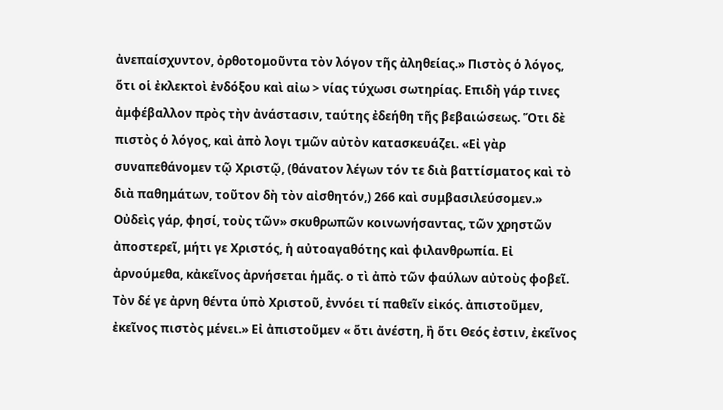ἀνεπαίσχυντον, ὀρθοτομοῦντα τὸν λόγον τῆς ἀληθείας.» Πιστὸς ὁ λόγος, ὅτι οἱ ἐκλεκτοὶ ἐνδόξου καὶ αἰω > νίας τύχωσι σωτηρίας. Επιδὴ γάρ τινες ἀμφέβαλλον πρὸς τὴν ἀνάστασιν, ταύτης ἐδεήθη τῆς βεβαιώσεως. Ὅτι δὲ πιστὸς ὁ λόγος, καὶ ἀπὸ λογι τμῶν αὐτὸν κατασκευάζει. «Εἰ γὰρ συναπεθάνομεν τῷ Χριστῷ, (θάνατον λέγων τόν τε διὰ βαττίσματος καὶ τὸ διὰ παθημάτων, τοῦτον δὴ τὸν αἰσθητόν,) 266 καὶ συμβασιλεύσομεν.» Οὐδεὶς γάρ, φησί, τοὺς τῶν» σκυθρωπῶν κοινωνήσαντας, τῶν χρηστῶν ἀποστερεῖ, μήτι γε Χριστός, ἡ αὐτοαγαθότης καὶ φιλανθρωπία. Εἰ ἀρνούμεθα, κἀκεῖνος ἀρνήσεται ἡμᾶς. ο τὶ ἀπὸ τῶν φαύλων αὐτοὺς φοβεῖ. Τὸν δέ γε ἀρνη θέντα ὑπὸ Χριστοῦ, ἐννόει τί παθεῖν εἰκός. ἀπιστοῦμεν, ἐκεῖνος πιστὸς μένει.» Εἰ ἀπιστοῦμεν « ὅτι ἀνέστη, ἢ ὅτι Θεός ἐστιν, ἐκεῖνος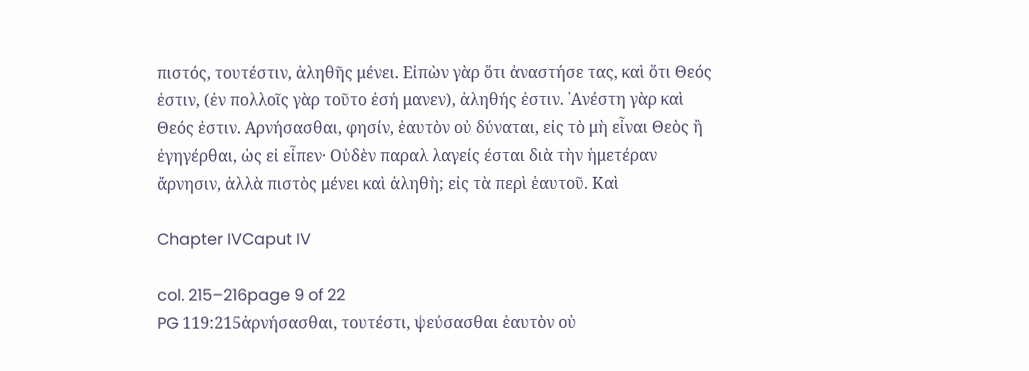πιστός, τουτέστιν, ἀληθῆς μένει. Εἰπὼν γὰρ ὅτι ἀναστήσε τας, καὶ ὅτι Θεός ἐστιν, (ἐν πολλοῖς γὰρ τοῦτο ἐσή μανεν), ἀληθής ἐστιν. ᾿Ανέστη γὰρ καὶ Θεός ἐστιν. Αρνήσασθαι, φησίν, ἑαυτὸν οὐ δύναται, εἰς τὸ μὴ εἶναι Θεὸς ἢ ἐγηγέρθαι, ὡς εἰ εἶπεν· Οὐδὲν παραλ λαγείς έσται διὰ τὴν ἡμετέραν ἄρνησιν, ἀλλὰ πιστὸς μένει καὶ ἀληθὴ; εἰς τὰ περὶ ἑαυτοῦ. Καὶ

Chapter IVCaput IV

col. 215–216page 9 of 22
PG 119:215ἀρνήσασθαι, τουτέστι, ψεύσασθαι ἑαυτὸν οὐ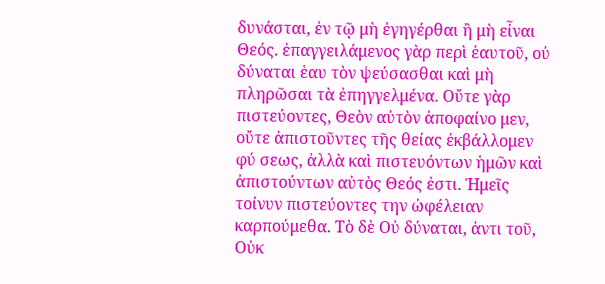δυνάσται, ἐν τῷ μὴ ἐγηγέρθαι ἢ μὴ εἶναι Θεός. ἐπαγγειλάμενος γὰρ περὶ ἑαυτοῦ, οὐ δύναται ἑαυ τὸν ψεύσασθαι καὶ μὴ πληρῶσαι τὰ ἐπηγγελμένα. Οὔτε γὰρ πιστεύοντες, Θεὸν αὐτὸν ἀποφαίνο μεν, οὔτε ἀπιστοῦντες τῆς θείας ἐκβάλλομεν φύ σεως, ἀλλὰ καὶ πιστευόντων ἡμῶν καὶ ἀπιστούντων αὐτὸς Θεός ἐστι. Ἡμεῖς τοίνυν πιστεύοντες την ὠφέλειαν καρπούμεθα. Τὸ δὲ Οὐ δύναται, ἀντι τοῦ, Οὐκ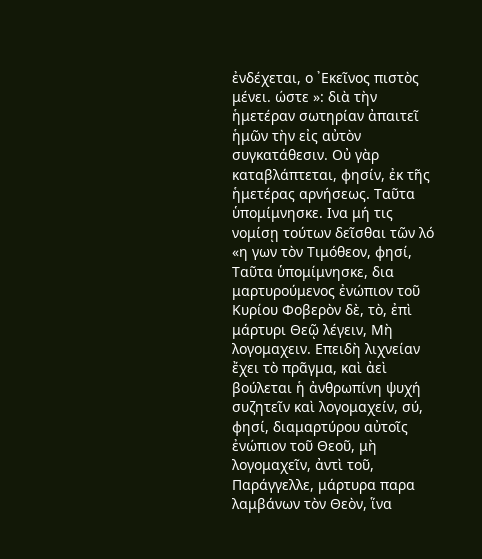ἐνδέχεται, ο ᾿Εκεῖνος πιστὸς μένει. ώστε »: διὰ τὴν ἡμετέραν σωτηρίαν ἀπαιτεῖ ἡμῶν τὴν εἰς αὐτὸν συγκατάθεσιν. Οὐ γὰρ καταβλάπτεται, φησίν, ἐκ τῆς ἡμετέρας αρνήσεως. Ταῦτα ὑπομίμνησκε. Ινα μή τις νομίσῃ τούτων δεῖσθαι τῶν λό «η γων τὸν Τιμόθεον, φησί, Ταῦτα ὑπομίμνησκε, δια μαρτυρούμενος ἐνώπιον τοῦ Κυρίου Φοβερὸν δὲ, τὸ, ἐπὶ μάρτυρι Θεῷ λέγειν, Μὴ λογομαχειν. Επειδὴ λιχνείαν ἔχει τὸ πρᾶγμα, καὶ ἀεὶ βούλεται ἡ ἀνθρωπίνη ψυχή συζητεῖν καὶ λογομαχείν, σύ, φησί, διαμαρτύρου αὐτοῖς ἐνώπιον τοῦ Θεοῦ, μὴ λογομαχεῖν, ἀντὶ τοῦ, Παράγγελλε, μάρτυρα παρα λαμβάνων τὸν Θεὸν, ἵνα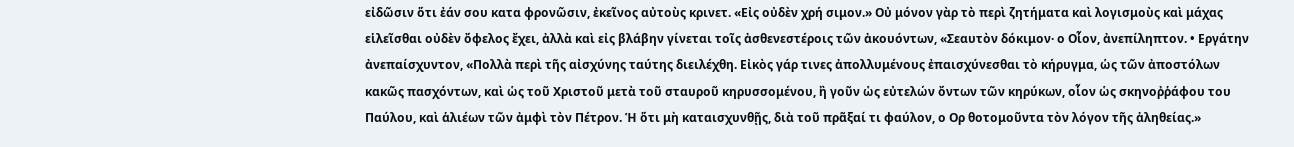εἰδῶσιν ὅτι ἐάν σου κατα φρονῶσιν, ἐκεῖνος αὐτοὺς κρινετ. «Εἰς οὐδὲν χρή σιμον.» Οὐ μόνον γὰρ τὸ περὶ ζητήματα καὶ λογισμοὺς καὶ μάχας εἱλεῖσθαι οὐδὲν ὄφελος ἔχει, ἀλλὰ καὶ εἰς βλάβην γίνεται τοῖς ἀσθενεστέροις τῶν ἀκουόντων, «Σεαυτὸν δόκιμον· ο Οἷον, ἀνεπίληπτον. • Εργάτην ἀνεπαίσχυντον, «Πολλὰ περὶ τῆς αἰσχύνης ταύτης διειλέχθη. Εἰκὸς γάρ τινες ἀπολλυμένους ἐπαισχύνεσθαι τὸ κήρυγμα, ὡς τῶν ἀποστόλων κακῶς πασχόντων, καὶ ὡς τοῦ Χριστοῦ μετὰ τοῦ σταυροῦ κηρυσσομένου, ἢ γοῦν ὡς εὐτελών ὄντων τῶν κηρύκων, οἷον ὡς σκηνοῤῥάφου του Παύλου, καὶ ἁλιέων τῶν ἀμφὶ τὸν Πέτρον. Ἡ ὅτι μὴ καταισχυνθῇς, διὰ τοῦ πρᾶξαί τι φαύλον, ο Ορ θοτομοῦντα τὸν λόγον τῆς ἀληθείας.»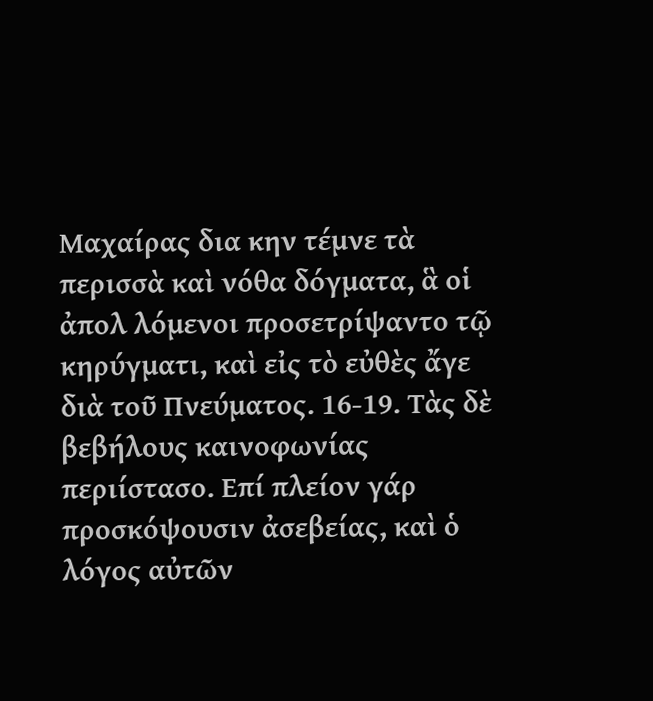Μαχαίρας δια κην τέμνε τὰ περισσὰ καὶ νόθα δόγματα, ἃ οἱ ἀπολ λόμενοι προσετρίψαντο τῷ κηρύγματι, καὶ εἰς τὸ εὐθὲς ἄγε διὰ τοῦ Πνεύματος. 16-19. Τὰς δὲ βεβήλους καινοφωνίας περιίστασο. Επί πλείον γάρ προσκόψουσιν ἀσεβείας, καὶ ὁ λόγος αὐτῶν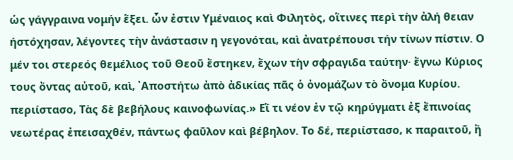ὡς γάγγραινα νομήν ἕξει. ὧν ἐστιν Υμέναιος καὶ Φιλητὸς, οἵτινες περὶ τὴν ἀλή θειαν ήστόχησαν, λέγοντες τὴν ἀνάστασιν η γεγονόται, καὶ ἀνατρέπουσι τήν τίνων πίστιν. Ο μέν τοι στερεός θεμέλιος τοῦ Θεοῦ ἔστηκεν, ἔχων τὴν σφραγιδα ταύτην· ἔγνω Κύριος τους ὄντας αὐτοῦ, καὶ, ᾿Αποστήτω ἀπὸ ἀδικίας πᾶς ὁ ὀνομάζων τὸ ὄνομα Κυρίου. περιίστασο, Τὰς δὲ βεβήλους καινοφωνίας.» Εἴ τι νέον ἐν τῷ κηρύγματι ἐξ ἔπινοίας νεωτέρας ἐπεισαχθέν, πάντως φαῦλον καὶ βέβηλον. Το δέ, περιίστασο, κ παραιτοῦ, ἢ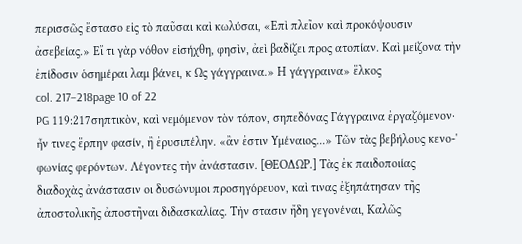περισσῶς ἔστασο εἰς τὸ παῦσαι καὶ κωλύσαι, «Επὶ πλεῖον καὶ προκόψουσιν ἀσεβείας.» Εἴ τι γὰρ νόθον εἰσήχθη, φησὶν, ἀεὶ βαδίζει προς ατοπίαν. Καὶ μείζονα τὴν ἐπίδοσιν ὁσημέραι λαμ βάνει, κ Ως γάγγραινα.» Η γάγγραινα» ἕλκος
col. 217–218page 10 of 22
PG 119:217σηπτικὸν, καὶ νεμόμενον τὸν τόπον, σηπεδόνας Γάγγραινα ἐργαζόμενον· ἦν τινες ἕρπην φασίν, ἢ ἐρυσιπέλην. «ἂν ἐστιν Υμέναιος...» Τῶν τὰς βεβήλους κενο-' φωνίας φερόντων. Λέγοντες τὴν ἀνάστασιν. [ΘΕΟΔΩΡ.] Τὰς ἐκ παιδοποιίας διαδοχὰς ἀνάστασιν οι δυσώνυμοι προσηγόρευον, καὶ τινας ἐξηπάτησαν τῆς ἀποστολικῆς ἀποστῆναι διδασκαλίας. Τὴν στασιν ἤδη γεγονέναι, Καλῶς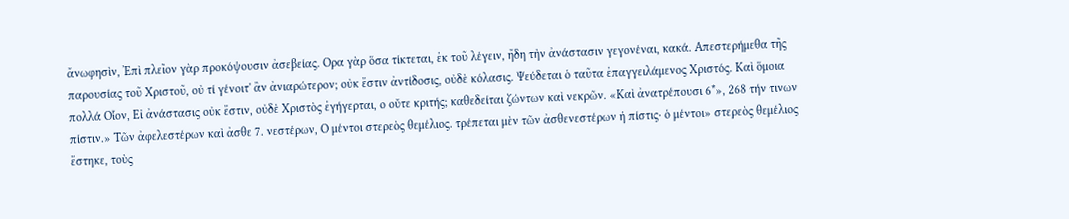ἄνωφησὶν, Ἐπὶ πλεῖον γὰρ προκόψουσιν ἀσεβείας. Ορα γὰρ ὅσα τίκτεται, ἐκ τοῦ λέγειν, ἤδη τὴν ἀνάστασιν γεγονέναι, κακά. Απεστερήμεθα τῆς παρουσίας τοῦ Χριστοῦ, οὐ τί γένοιτ' ἂν ἀνιαρώτερον; οὐκ ἔστιν ἀντίδοσις, οὐδὲ κόλασις. Ψεύδεται ὁ ταῦτα ἐπαγγειλάμενος Χριστός. Καὶ ὅμοια πολλά Οἷον, Εἰ ἀνάστασις οὐκ ἔστιν, οὐδὲ Χριστὸς ἐγήγερται, ο οὔτε κριτής; καθεδείται ζώντων καὶ νεκρῶν. «Καὶ ἀνατρέπουσι 6*», 268 τήν τινων πίστιν.» Τῶν ἀφελεστέρων καὶ ἀσθε 7. νεστέρων, Ο μέντοι στερεὸς θεμέλιος. τρέπεται μὲν τῶν ἀσθενεστέρων ἡ πίστις· ὁ μέντοι» στερεὸς θεμέλιος ἔστηκε, τοὺς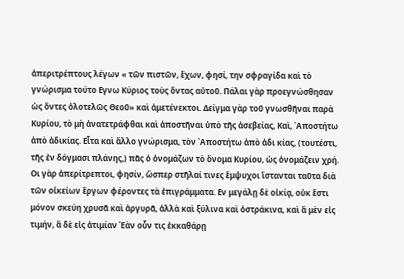ἀπεριτρέπτους λέγων « τῶν πιστῶν, ἔχων, φησί, την σφραγίδα καὶ τὸ γνώρισμα τούτο Εγνω Κύριος τοὺς ὄντας αὐτοῦ. Πάλαι γὰρ προεγνώσθησαν ὡς ὄντες ὁλοτελῶς Θεοῦ» καὶ ἀμετένεκτοι. Δείγμα γὰρ τοῦ γνωσθῆναι παρὰ Κυρίου, τὸ μὴ ἀνατετράφθαι καὶ ἀποστῆναι ὑπὸ τῆς ἀσεβείας, Καὶ, ᾿Αποστήτω ἀπὸ ἀδικίας. Εἶτα καὶ ἄλλο γνώρισμα, τὸν ᾿Αποστήτω ἀπὸ ἀδι κίας, (τουτέστι, τῆς ἐν δόγμασι πλάνης,) πᾶς ὁ ὀνομάζων τὸ ὄνομα Κυρίου, ὡς ὀνομάζειν χρή. Οι γὰρ ἀπερίτρεπτοι, φησίν, ὥσπερ στῆλαί τινες ἔμψυχοι ἵστανται ταῦτα διὰ τῶν οἰκείων ἔργων φέροντες τὰ ἐπιγράμματα. Εν μεγάλῃ δὲ οἰκίᾳ, οὐκ ἔστι μόνον σκεύη χρυσᾶ καὶ ἀργυρᾶ, ἀλλὰ καὶ ξύλινα καὶ ὀστράκινα, καὶ ἃ μὲν εἰς τιμήν, ἃ δὲ εἰς ἀτιμίαν Ἐὰν οὖν τις ἐκκαθάρῃ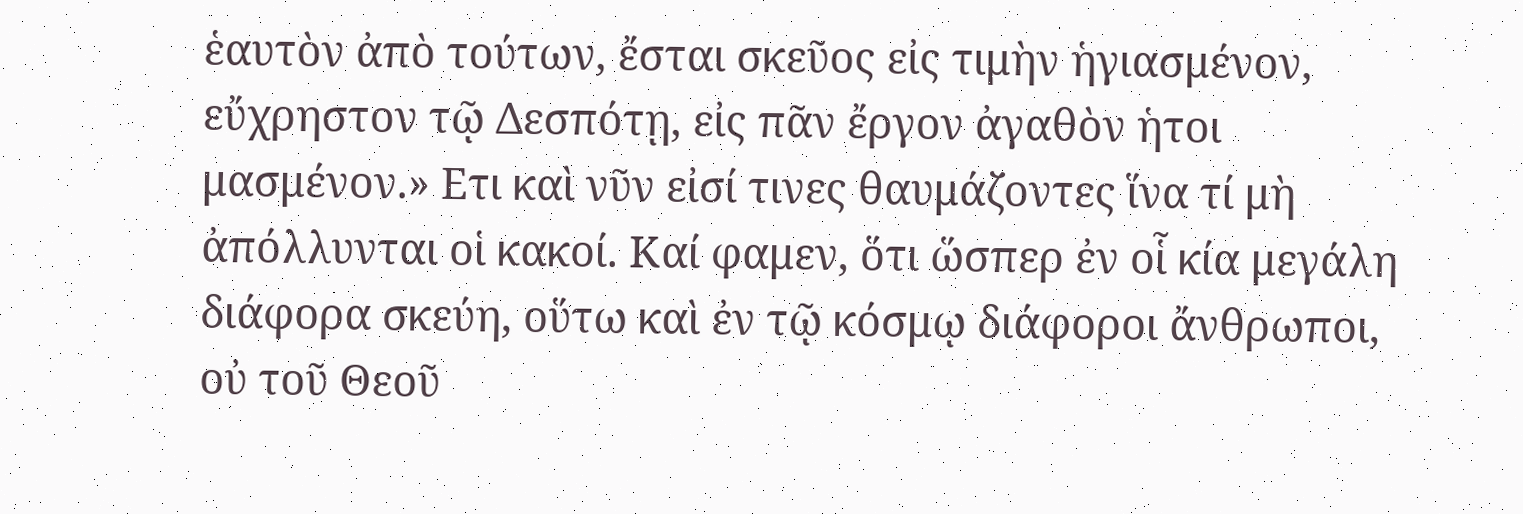ἑαυτὸν ἀπὸ τούτων, ἔσται σκεῦος εἰς τιμὴν ἡγιασμένον, εὔχρηστον τῷ Δεσπότῃ, εἰς πᾶν ἔργον ἀγαθὸν ἡτοι μασμένον.» Ετι καὶ νῦν εἰσί τινες θαυμάζοντες ἵνα τί μὴ ἀπόλλυνται οἱ κακοί. Καί φαμεν, ὅτι ὥσπερ ἐν οἷ κία μεγάλη διάφορα σκεύη, οὕτω καὶ ἐν τῷ κόσμῳ διάφοροι ἄνθρωποι, οὐ τοῦ Θεοῦ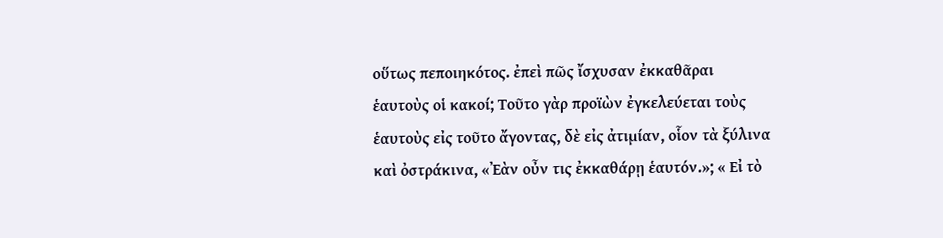οὕτως πεποιηκότος. ἐπεὶ πῶς ἴσχυσαν ἐκκαθᾶραι ἑαυτοὺς οἱ κακοί; Τοῦτο γὰρ προϊὼν ἐγκελεύεται τοὺς ἑαυτοὺς εἰς τοῦτο ἄγοντας, δὲ εἰς ἀτιμίαν, οἷον τὰ ξύλινα καὶ ὀστράκινα, «᾿Εὰν οὖν τις ἐκκαθάρῃ ἑαυτόν.»; « Εἰ τὸ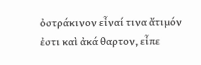ὀστράκινον εἶναί τινα ἄτιμόν ἐστι καὶ ἀκά θαρτον, εἶπε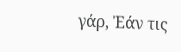γάρ, Ἐάν τις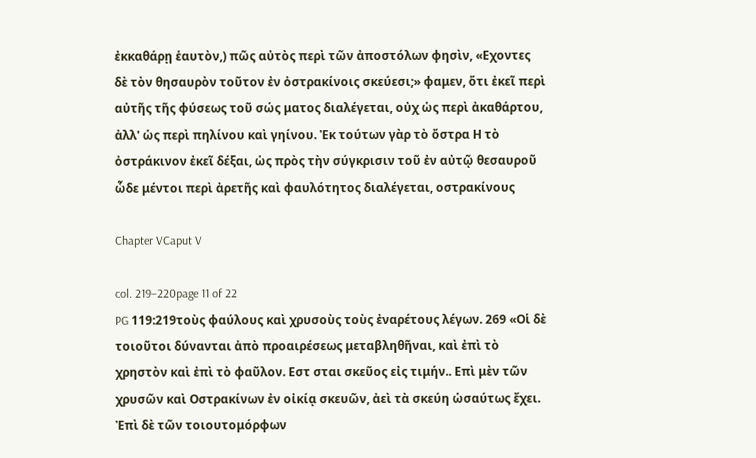ἐκκαθάρῃ ἑαυτὸν,) πῶς αὐτὸς περὶ τῶν ἀποστόλων φησὶν, «Εχοντες δὲ τὸν θησαυρὸν τοῦτον ἐν ὀστρακίνοις σκεύεσι;» φαμεν, ὅτι ἐκεῖ περὶ αὐτῆς τῆς φύσεως τοῦ σώς ματος διαλέγεται, οὐχ ὡς περὶ ἀκαθάρτου, ἀλλ' ὡς περὶ πηλίνου καὶ γηίνου. Ἐκ τούτων γὰρ τὸ ὄστρα Η τὸ ὀστράκινον ἐκεῖ δέξαι, ὡς πρὸς τὴν σύγκρισιν τοῦ ἐν αὐτῷ θεσαυροῦ ὧδε μέντοι περὶ ἀρετῆς καὶ φαυλότητος διαλέγεται, οστρακίνους

Chapter VCaput V

col. 219–220page 11 of 22
PG 119:219τοὺς φαύλους καὶ χρυσοὺς τοὺς ἐναρέτους λέγων. 269 «Οἱ δὲ τοιοῦτοι δύνανται ἀπὸ προαιρέσεως μεταβληθῆναι, καὶ ἐπὶ τὸ χρηστὸν καὶ ἐπὶ τὸ φαῦλον. Εστ σται σκεῦος εἰς τιμήν.. Επὶ μὲν τῶν χρυσῶν καὶ Οστρακίνων ἐν οἰκίᾳ σκευῶν, ἀεὶ τὰ σκεύη ὡσαύτως ἔχει. Ἐπὶ δὲ τῶν τοιουτομόρφων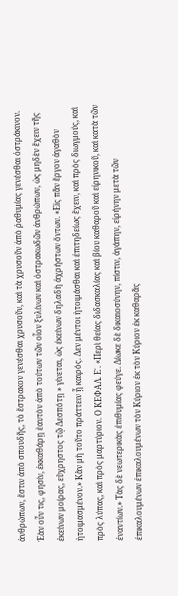ἀνθρώπων, ἔστιν ἀπὸ σπουδῆς, τὸ ἔστρακον γενέσθαι χρυσοῦν, καὶ τὰ χρυσοῦν ἀπὸ ῥαθυμίας γενέσθαι ὀστράκινον. Ἐὰν οὖν τις, φησίν, ἐκκαθάρῃ ἑαυτὸν ἀπὸ τούτων τῶν οἷον ξυλίνων καὶ ὀστρακωδῶν ἀνθρώπων, ὡς μηδὲν ἔχειν τῆς ἐκείνων μοίρας, εὔχρηστος τῷ Δεσπότῃ » γίνεται, ὡς ἐκείνων δηλαδὴ ἀχρήστων ὄντων. «Εἰς πᾶν ἔργον ἀγαθὸν ἡτοιμασμένον.» Κἂν μὴ τοῦτο πράττειν ᾖ καιρός. Δεν μέντοι ἡτοιμάσθαι καὶ ἐπιτηδείως ἔχειν, καὶ πρὸς διωγμούς, καὶ πρὸς λύπας, καὶ πρὸς μαρτύριον. Ο ΚΕΦΑΛ. Ε΄. «Περὶ θείας διδασκαλίας καὶ βίου καθαροῦ καὶ εἰρηνικοῦ, καὶ κατὰ τῶν ἐναντίων.» Τὰς δὲ νεωτερικὰς ἐπιθυμίας φεύγε. Δίωκε δὲ δικαιοσύνην, πίστιν, ἀγάπην, εἰρήνην μετὰ τῶν ἐπικαλουμένων ἐπικαλουμένων τὸν Κύριον ἐκ τὸν Κύριον ἐκ καθαρᾶς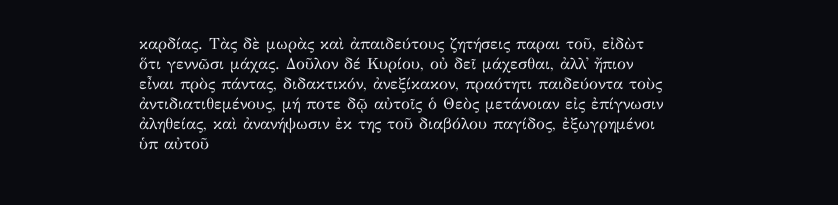καρδίας. Τὰς δὲ μωρὰς καὶ ἀπαιδεύτους ζητήσεις παραι τοῦ, εἰδὼτ ὅτι γεννῶσι μάχας. Δοῦλον δέ Κυρίου, οὐ δεῖ μάχεσθαι, ἀλλ᾽ ἤπιον εἶναι πρὸς πάντας, διδακτικόν, ἀνεξίκακον, πραότητι παιδεύοντα τοὺς ἀντιδιατιθεμένους, μή ποτε δῷ αὐτοῖς ὁ Θεὸς μετάνοιαν εἰς ἐπίγνωσιν ἀληθείας, καὶ ἀνανήψωσιν ἐκ της τοῦ διαβόλου παγίδος, ἐξωγρημένοι ὑπ αὐτοῦ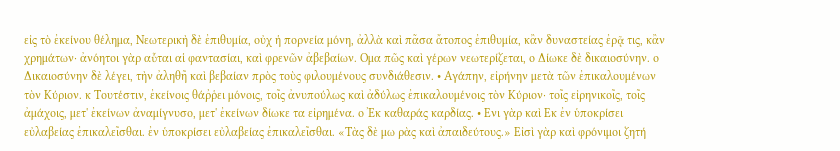εἰς τὸ ἐκείνου θέλημα, Νεωτερικὴ δὲ ἐπιθυμία, οὐχ ἡ πορνεία μόνη, ἀλλὰ καὶ πᾶσα ἄτοπος ἐπιθυμία, κἂν δυναστείας ἐρᾷ τις, κἂν χρημάτων· ἀνόητοι γὰρ αὗται αἱ φαντασίαι, καὶ φρενῶν ἀβεβαίων. Ομα πῶς καὶ γέρων νεωτερίζεται, ο Δίωκε δὲ δικαιοσύνην. ο Δικαιοσύνην δὲ λέγει, τὴν ἀληθῆ καὶ βεβαίαν πρὸς τοὺς φιλουμένους συνδιάθεσιν. • Αγάπην, εἰρήνην μετὰ τῶν ἐπικαλουμένων τὸν Κύριον. κ Τουτέστιν, ἐκείνοις θάῤῥει μόνοις, τοῖς ἀνυπούλως καὶ ἀδύλως ἐπικαλουμένοις τὸν Κύριον· τοῖς εἰρηνικοῖς, τοῖς ἀμάχοις, μετ' ἐκείνων ἀναμίγνυσο, μετ' ἐκείνων δίωκε τα εἰρημένα. ο Ἐκ καθαράς καρδίας. • Ενι γὰρ καὶ Εκ ἐν ὑποκρίσει εὐλαβείας ἐπικαλεῖσθαι. ἐν ὑποκρίσει εὐλαβείας ἐπικαλεῖσθαι. «Τὰς δὲ μω ρὰς καὶ ἀπαιδεύτους.» Εἰσὶ γὰρ καὶ φρόνιμοι ζητή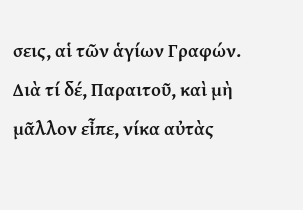σεις, αἱ τῶν ἁγίων Γραφών. Διὰ τί δέ, Παραιτοῦ, καὶ μὴ μᾶλλον εἶπε, νίκα αὐτὰς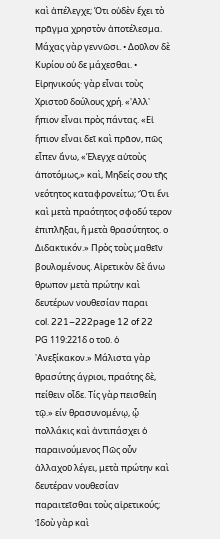καὶ ἀπέλεγχε; Ότι οὐδὲν ἔχει τὸ πρᾶγμα χρηστὸν ἀποτέλεσμα. Μάχας γὰρ γεννῶσι. • Δοῦλον δὲ Κυρίου οὐ δε μάχεσθαι. • Εἰρηνικούς· γὰρ εἶναι τοὺς Χριστοῦ δούλους χρή. «'Αλλ᾽ ἤπιον εἶναι πρὸς πάντας. «Εἰ ἤπιον εἶναι δεῖ καὶ πρᾶον, πῶς εἶπεν ἄνω, «Έλεγχε αὐτοὺς ἀποτόμως,» καὶ, Μηδείς σου τῆς νεότητος καταφρονείτω; Ὅτι ἔνι καὶ μετὰ πραότητος σφοδύ τερον ἐπιπλῆξαι, ἢ μετὰ θρασύτητος. ο Διδακτικόν.» Πρὸς τοὺς μαθεῖν βουλομένους. Αἱρετικὸν δὲ ἄνω θρωπον μετὰ πρώτην καὶ δευτέρων νουθεσίαν παραι
col. 221–222page 12 of 22
PG 119:221δ ο τοῦ. ὁ ᾿Ανεξίκακον.» Μάλιστα γὰρ θρασύτης άγριοι, πραότης δὲ, πείθειν οἶδε. Τίς γὰρ πεισθείη τῷ.» είν θρασυνομένῳ, ᾧ πολλάκις καὶ ἀντιπάσχει ὁ παραινούμενος Πῶς οὖν ἀλλαχοῦ λέγει, μετὰ πρώτην καὶ δευτέραν νουθεσίαν παραιτεῖσθαι τοὺς αἱρετικούς; Ἰδοὺ γὰρ καὶ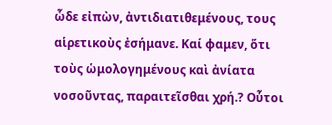ὧδε εἰπὼν, ἀντιδιατιθεμένους, τους αἱρετικοὺς ἐσήμανε. Καί φαμεν, ὅτι τοὺς ὡμολογημένους καὶ ἀνίατα νοσοῦντας, παραιτεῖσθαι χρή.? Οὗτοι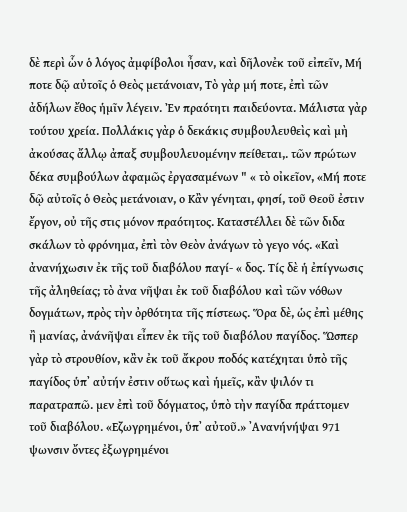δὲ περὶ ὧν ὁ λόγος ἀμφίβολοι ἦσαν, καὶ δῆλονἐκ τοῦ εἰπεῖν, Μή ποτε δῷ αὐτοῖς ὁ Θεὸς μετάνοιαν, Τὸ γὰρ μή ποτε, ἐπὶ τῶν ἀδήλων ἔθος ἡμῖν λέγειν. Ἐν πραότητι παιδεύοντα. Μάλιστα γὰρ τούτου χρεία. Πολλάκις γὰρ ὁ δεκάκις συμβουλευθεὶς καὶ μὴ ἀκούσας ἄλλῳ ἀπαξ συμβουλευομένην πείθεται,. τῶν πρώτων δέκα συμβούλων ἀφαμῶς ἐργασαμένων " « τὸ οἰκεῖον, «Μή ποτε δῷ αὐτοῖς ὁ Θεὸς μετάνοιαν, ο Κἂν γένηται, φησί, τοῦ Θεοῦ ἐστιν ἔργον, οὐ τῆς στις μόνον πραότητος. Καταστέλλει δὲ τῶν διδα σκάλων τὸ φρόνημα, ἐπὶ τὸν Θεὸν ἀνάγων τὸ γεγο νός. «Καὶ ἀνανήχωσιν ἐκ τῆς τοῦ διαβόλου παγί- « δος. Τίς δὲ ἡ ἐπίγνωσις τῆς ἀληθείας; τὸ ἀνα νῆψαι ἐκ τοῦ διαβόλου καὶ τῶν νόθων δογμάτων, πρὸς τὴν ὀρθότητα τῆς πίστεως. Ὅρα δὲ, ὡς ἐπὶ μέθης ἢ μανίας, ἀνάνῆψαι εἶπεν ἐκ τῆς τοῦ διαβόλου παγίδος. Ὥσπερ γὰρ τὸ στρουθίον, κἂν ἐκ τοῦ ἄκρου ποδός κατέχηται ὑπὸ τῆς παγίδος ὑπ᾽ αὐτήν ἐστιν οὕτως καὶ ἡμεῖς, κἂν ψιλόν τι παρατραπῶ. μεν ἐπὶ τοῦ δόγματος, ὑπὸ τὴν παγίδα πράττομεν τοῦ διαβόλου. «Εζωγρημένοι, ὑπ᾽ αὐτοῦ.» ᾿Ανανήνήψαι 971 ψωνσιν ὄντες ἐξωγρημένοι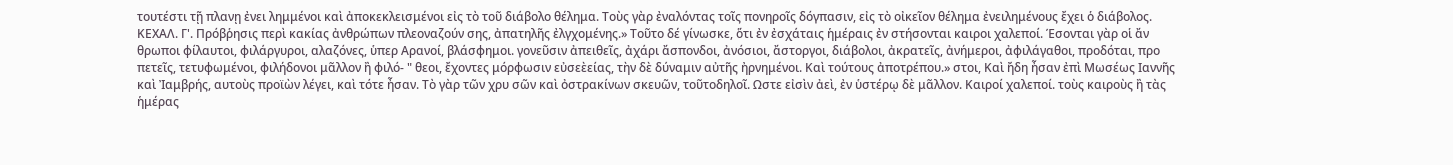τουτέστι τῇ πλανῃ ἐνει λημμένοι καὶ ἀποκεκλεισμένοι εἰς τὸ τοῦ διάβολο θέλημα. Τοὺς γὰρ ἐναλόντας τοῖς πονηροῖς δόγπασιν, εἰς τὸ οἰκεῖον θέλημα ἐνειλημένους ἔχει ὁ διάβολος. ΚΕΧΑΛ. Γ'. Πρόβῥησις περὶ κακίας ἀνθρώπων πλεοναζούν σης, ἀπατηλῆς ἐλγχομένης.» Τοῦτο δέ γίνωσκε, ὅτι ἐν ἐσχάταις ἡμέραις ἐν στήσονται καιροι χαλεποί. Έσονται γὰρ οἱ ἄν θρωποι φίλαυτοι, φιλάργυροι, αλαζόνες, ὑπερ Αρανοί, βλάσφημοι. γονεῦσιν ἀπειθεῖς, ἀχάρι ἄσπονδοι, ἀνόσιοι, ἄστοργοι, διάβολοι, ἀκρατεῖς, ἀνήμεροι, ἀφιλάγαθοι, προδόται, προ πετεῖς, τετυφωμένοι, φιλήδονοι μᾶλλον ἢ φιλό- " θεοι, ἔχοντες μόρφωσιν εὐσεὲείας, τὴν δὲ δύναμιν αὐτῆς ἠρνημένοι. Καὶ τούτους ἀποτρέπου.» στοι, Καὶ ἤδη ἦσαν ἐπὶ Μωσέως Ιαννῆς καὶ Ἰαμβρής, αυτοὺς προϊὼν λέγει, καὶ τότε ἦσαν. Τὸ γὰρ τῶν χρυ σῶν καὶ ὀστρακίνων σκευῶν, τοῦτοδηλοῖ. Ωστε εἰσὶν ἀεὶ, ἐν ὑστέρῳ δὲ μᾶλλον. Καιροί χαλεποί. τοὺς καιροὺς ἢ τὰς ἡμέρας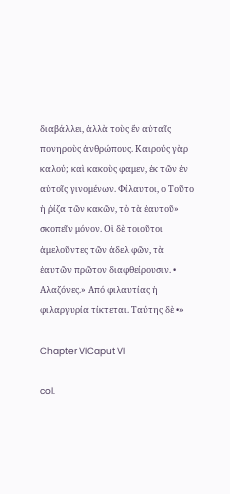διαβάλλει, ἀλλὰ τοὺς ἔν αὐταῖς πονηροὺς ἀνθρώπους. Καιρούς γὰρ καλού; καὶ κακοὺς φαμεν, ἐκ τῶν ἐν αὐτοῖς γινομένων. Φίλαυτοι, ο Τοῦτο ἡ ῥίζα τῶν κακῶν, τὸ τὰ ἑαυτοῦ» σκοπεῖν μόνον. Οἱ δὲ τοιοῦτοι ἀμελοῦντες τῶν ἀδελ φῶν, τὰ ἑαυτῶν πρῶτον διαφθείρουσιν. • Αλαζόνες.» Από φιλαυτίας ἡ φιλαργυρία τίκτεται. Ταύτης δὲ •»

Chapter VICaput VI

col.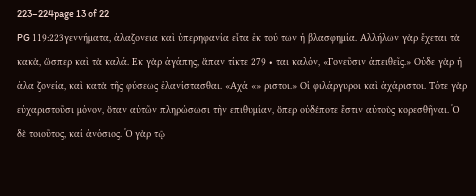223–224page 13 of 22
PG 119:223γεννήματα, ἀλαζονεια καὶ ὑπερηφανία εἶτα ἐκ τού των ἡ βλασφημία. Αλλήλων γὰρ ἔχεται τὰ κακὰ, ὥσπερ καὶ τὰ καλά. Εκ γὰρ ἀγάπης, ἅπαν τίκτε 279 • ται καλόν, «Γονεῦσιν ἀπειθεῖς.» Οὐδε γὰρ ἡ ἀλα ζονεία, καὶ κατὰ τῆς φύσεως ἐλανίστασθαι. «Αχά «» ριστοι.» Οἱ φιλάργυροι καὶ ἀχάριστοι. Τότε γὰρ εὐχαριστοῦσι μόνον, ὅταν αὐτῶν πληρώσωσι τὴν επιθυμίαν, ὅπερ οὐδέποτε ἔστιν αὐτοὺς κορεσθῆναι. Ὁ δὲ τοιοῦτος, καί ἀνόσιος. Ὁ γὰρ τῷ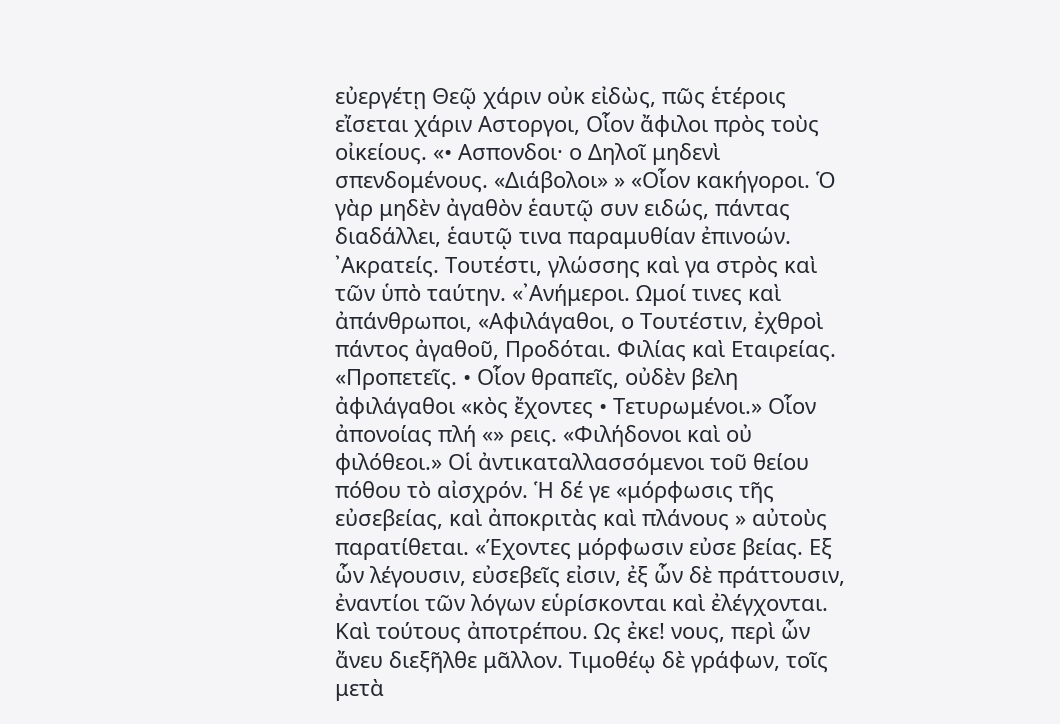εὐεργέτῃ Θεῷ χάριν οὐκ εἰδὼς, πῶς ἑτέροις εἴσεται χάριν Αστοργοι, Οἷον ἄφιλοι πρὸς τοὺς οἰκείους. «• Ασπονδοι· ο Δηλοῖ μηδενὶ σπενδομένους. «Διάβολοι» » «Οἷον κακήγοροι. Ὁ γὰρ μηδὲν ἀγαθὸν ἑαυτῷ συν ειδώς, πάντας διαδάλλει, ἑαυτῷ τινα παραμυθίαν ἐπινοών. ᾿Ακρατείς. Τουτέστι, γλώσσης καὶ γα στρὸς καὶ τῶν ὑπὸ ταύτην. «᾿Ανήμεροι. Ωμοί τινες καὶ ἀπάνθρωποι, «Αφιλάγαθοι, ο Τουτέστιν, ἐχθροὶ πάντος ἀγαθοῦ, Προδόται. Φιλίας καὶ Εταιρείας. «Προπετεῖς. • Οἷον θραπεῖς, οὐδὲν βελη ἀφιλάγαθοι «κὸς ἔχοντες • Τετυρωμένοι.» Οἷον ἀπονοίας πλή «» ρεις. «Φιλήδονοι καὶ οὐ φιλόθεοι.» Οἱ ἀντικαταλλασσόμενοι τοῦ θείου πόθου τὸ αἰσχρόν. Ἡ δέ γε «μόρφωσις τῆς εὐσεβείας, καὶ ἀποκριτὰς καὶ πλάνους » αὐτοὺς παρατίθεται. «Έχοντες μόρφωσιν εὐσε βείας. Εξ ὧν λέγουσιν, εὐσεβεῖς εἰσιν, ἐξ ὧν δὲ πράττουσιν, ἐναντίοι τῶν λόγων εὑρίσκονται καὶ ἐλέγχονται. Καὶ τούτους ἀποτρέπου. Ως ἐκε! νους, περὶ ὧν ἄνευ διεξῆλθε μᾶλλον. Τιμοθέῳ δὲ γράφων, τοῖς μετὰ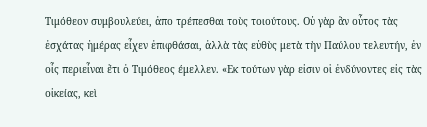Τιμόθεον συμβουλεύει, ἀπο τρέπεσθαι τοὺς τοιούτους. Οὐ γὰρ ἂν οὗτος τὰς ἐσχάτας ἡμέρας εἶχεν ἐπιφθάσαι, ἀλλὰ τὰς εὐθὺς μετὰ τὴν Παύλου τελευτήν, ἐν οἷς περιεἶναι ἔτι ὁ Τιμόθεος έμελλεν. «Εκ τούτων γὰρ εἰσιν οἱ ἐνδύνοντες εἰς τὰς οἰκείας, κεὶ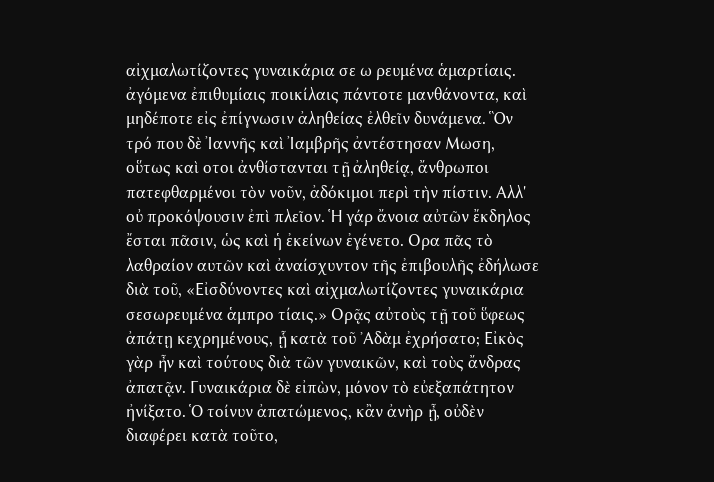αἰχμαλωτίζοντες γυναικάρια σε ω ρευμένα ἁμαρτίαις. ἀγόμενα ἐπιθυμίαις ποικίλαις πάντοτε μανθάνοντα, καὶ μηδέποτε εἰς ἐπίγνωσιν ἀληθείας ἐλθεῖν δυνάμενα. Ὃν τρό που δὲ Ἰαννῆς καὶ Ἰαμβρῆς ἀντέστησαν Μωση, οὕτως καὶ οτοι ἀνθίστανται τῇ ἀληθείᾳ, ἄνθρωποι πατεφθαρμένοι τὸν νοῦν, ἀδόκιμοι περὶ τὴν πίστιν. Αλλ' οὐ προκόψουσιν ἐπὶ πλεῖον. Ἡ γάρ ἄνοια αὐτῶν ἔκδηλος ἔσται πᾶσιν, ὡς καὶ ἡ ἐκείνων ἐγένετο. Ορα πᾶς τὸ λαθραίον αυτῶν καὶ ἀναίσχυντον τῆς ἐπιβουλῆς ἐδήλωσε διὰ τοῦ, «Εἰσδύνοντες καὶ αἰχμαλωτίζοντες γυναικάρια σεσωρευμένα ἁμπρο τίαις.» Ορᾷς αὐτοὺς τῇ τοῦ ὕφεως ἀπάτῃ κεχρημένους, ᾗ κατὰ τοῦ ᾿Αδὰμ ἐχρήσατο; Εἰκὸς γὰρ ἦν καὶ τούτους διὰ τῶν γυναικῶν, καὶ τοὺς ἄνδρας ἀπατᾷν. Γυναικάρια δὲ εἰπὼν, μόνον τὸ εὐεξαπάτητον ἠνίξατο. Ὁ τοίνυν ἀπατώμενος, κἂν ἀνὴρ ᾖ, οὐδὲν διαφέρει κατὰ τοῦτο,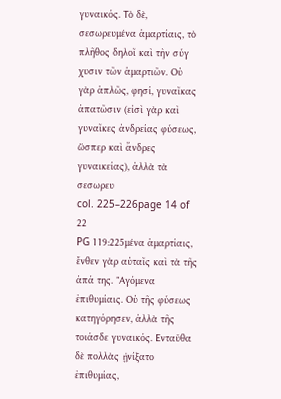γυναικός. Τὸ δὲ, σεσωρευμένα ἁμαρτίαις, τὸ πλῆθος δηλοῖ καὶ τὴν σύγ χυσιν τῶν ἁμαρτιῶν. Οὐ γὰρ ἁπλῶς, φησί, γυναῖκας ἀπατῶσιν (εἰσὶ γὰρ καὶ γυναῖκες ἀνδρείας φύσεως, ὥσπερ καὶ ἄνδρες γυναικείας), ἀλλὰ τὰ σεσωρευ
col. 225–226page 14 of 22
PG 119:225μένα ἁμαρτίαις, ἔνθεν γὰρ αὐταῖς καὶ τὰ τῆς ἀπά της. "Αγόμενα ἐπιθυμίαις. Οὐ τῆς φύσεως κατηγόρησεν, ἀλλὰ τῆς τοιάσδε γυναικός. Ενταῦθα δὲ πολλὰς ᾐνίξατο ἐπιθυμίας,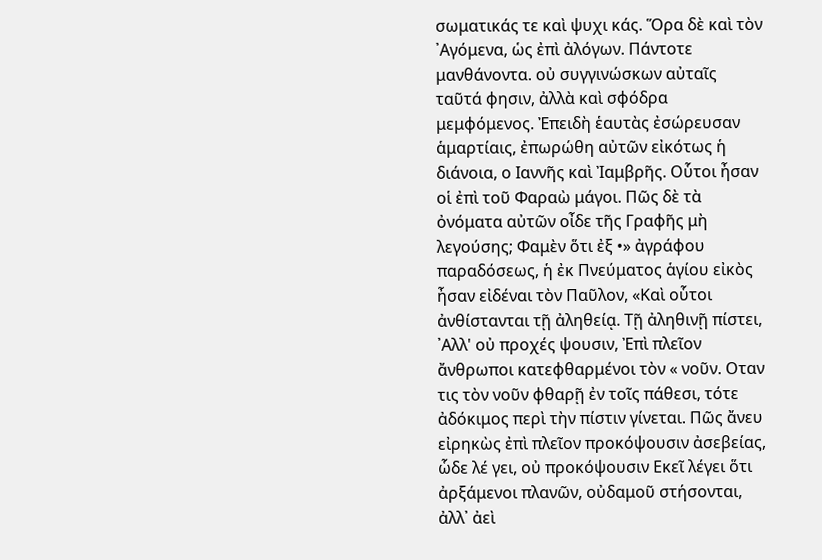σωματικάς τε καὶ ψυχι κάς. Ὅρα δὲ καὶ τὸν ᾿Αγόμενα, ὡς ἐπὶ ἀλόγων. Πάντοτε μανθάνοντα. οὐ συγγινώσκων αὐταῖς ταῦτά φησιν, ἀλλὰ καὶ σφόδρα μεμφόμενος. Ἐπειδὴ ἑαυτὰς ἐσώρευσαν ἁμαρτίαις, ἐπωρώθη αὐτῶν εἰκότως ἡ διάνοια, ο Ιαννῆς καὶ Ἰαμβρῆς. Οὗτοι ἦσαν οἱ ἐπὶ τοῦ Φαραὼ μάγοι. Πῶς δὲ τὰ ὀνόματα αὐτῶν οἶδε τῆς Γραφῆς μὴ λεγούσης; Φαμὲν ὅτι ἐξ •» ἀγράφου παραδόσεως, ἡ ἐκ Πνεύματος ἁγίου εἰκὸς ἦσαν εἰδέναι τὸν Παῦλον, «Καὶ οὗτοι ἀνθίστανται τῇ ἀληθείᾳ. Τῇ ἀληθινῇ πίστει, ᾿Αλλ' οὐ προχές ψουσιν, Ἐπὶ πλεῖον ἄνθρωποι κατεφθαρμένοι τὸν « νοῦν. Οταν τις τὸν νοῦν φθαρῇ ἐν τοῖς πάθεσι, τότε ἀδόκιμος περὶ τὴν πίστιν γίνεται. Πῶς ἄνευ εἰρηκὼς ἐπὶ πλεῖον προκόψουσιν ἀσεβείας, ὧδε λέ γει, οὐ προκόψουσιν Εκεῖ λέγει ὅτι ἀρξάμενοι πλανῶν, οὐδαμοῦ στήσονται, ἀλλ᾽ ἀεὶ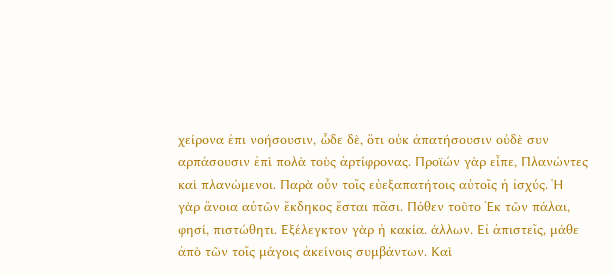χείρονα ἐπι νοήσουσιν, ὧδε δὲ, ὅτι οὐκ ἀπατήσουσιν οὐδὲ συν αρπάσουσιν ἐπὶ πολὰ τοὺς ἀρτίφρονας. Προϊών γὰρ εἶπε, Πλανώντες καὶ πλανώμενοι. Παρὰ οὖν τοῖς εὐεξαπατήτοις αὐτοῖς ἡ ἰσχύς. Ἡ γὰρ ἄνοια αὐτῶν ἔκδηκος ἔσται πᾶσι. Πόθεν τοῦτο Ἐκ τῶν πάλαι, φησί, πιστώθητι. Εξέλεγκτον γὰρ ἡ κακία. άλλων. Εἰ ἀπιστεῖς, μάθε ἀπὸ τῶν τοῖς μάγοις ἀκείνοις συμβάντων. Καὶ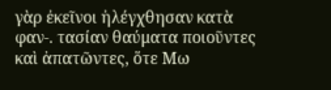γὰρ ἐκεῖνοι ἠλέγχθησαν κατὰ φαν-. τασίαν θαύματα ποιοῦντες καὶ ἀπατῶντες, ὅτε Μω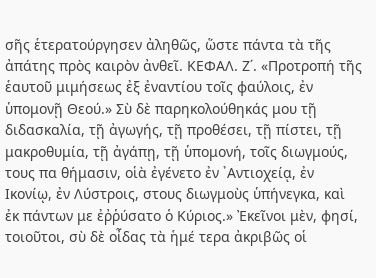σῆς ἑτερατούργησεν ἀληθῶς, ὥστε πάντα τὰ τῆς ἀπάτης πρὸς καιρὸν ἀνθεῖ. ΚΕΦΑΛ. Ζ΄. «Προτροπή τῆς ἑαυτοῦ μιμήσεως ἐξ ἐναντίου τοῖς φαύλοις, ἐν ὑπομονῇ Θεού.» Σὺ δὲ παρηκολούθηκάς μου τῇ διδασκαλία, τῇ ἀγωγής, τῇ προθέσει, τῇ πίστει, τῇ μακροθυμία, τῇ ἀγάπῃ, τῇ ὑπομονή, τοῖς διωγμούς, τους πα θήμασιν, οἱὰ ἐγένετο ἐν ᾿Αντιοχείᾳ, ἐν Ικονίῳ, ἐν Λύστροις, στους διωγμοὺς ὑπήνεγκα, καὶ ἐκ πάντων με ἐῤῥύσατο ὁ Κύριος.» Ἐκεῖνοι μὲν, φησί, τοιοῦτοι, σὺ δὲ οἶδας τὰ ἡμέ τερα ἀκριβῶς οἱ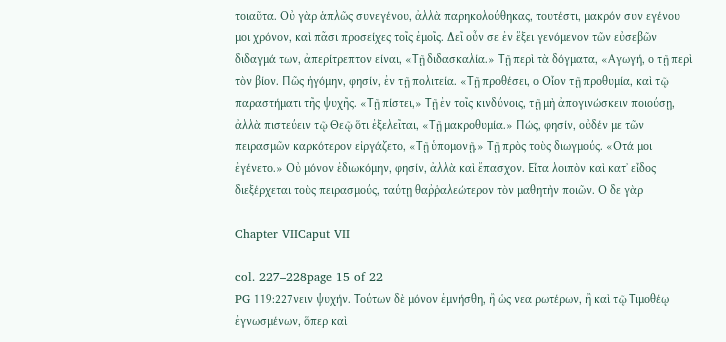τοιαῦτα. Οὐ γὰρ ἁπλῶς συνεγένου, ἀλλὰ παρηκολούθηκας, τουτέστι, μακρόν συν εγένου μοι χρόνον, καὶ πᾶσι προσείχες τοῖς ἐμοῖς. Δεῖ οὖν σε ἐν ἕξει γενόμενον τῶν εὐσεβῶν διδαγμά των, ἀπερίτρεπτον είναι, «Τῇ διδασκαλία.» Τῇ περὶ τὰ δόγματα, «Αγωγή, ο τῇ περὶ τὸν βίον. Πῶς ἡγόμην, φησίν, ἐν τῇ πολιτεία. «Τῇ προθέσει, ο Οἷον τῇ προθυμία, καὶ τῷ παραστήματι τῆς ψυχῆς. «Τῇ πίστει,» Τῇ ἐν τοῖς κινδύνοις, τῇ μὴ ἀπογινώσκειν ποιούσῃ, ἀλλὰ πιστεύειν τῷ Θεῷ ὅτι ἐξελεῖται, «Τῇ μακροθυμία.» Πώς, φησίν, οὐδέν με τῶν πειρασμῶν καρκότερον εἰργάζετο, «Τῇ ὑπομονῇ.» Τῇ πρὸς τοὺς διωγμούς. «Οτά μοι ἐγένετο.» Οὐ μόνον ἐδιωκόμην, φησίν, ἀλλὰ καὶ ἔπασχον. Εἶτα λοιπὸν καὶ κατ᾽ εἶδος διεξέρχεται τοὺς πειρασμούς, ταύτῃ θαῤῥαλεώτερον τὸν μαθητὴν ποιῶν. Ο δε γὰρ

Chapter VIICaput VII

col. 227–228page 15 of 22
PG 119:227νειν ψυχήν. Τούτων δὲ μόνον ἐμνήσθη, ἢ ὡς νεα ρωτέρων, ἢ καὶ τῷ Τιμοθέῳ ἐγνωσμένων, ὅπερ καὶ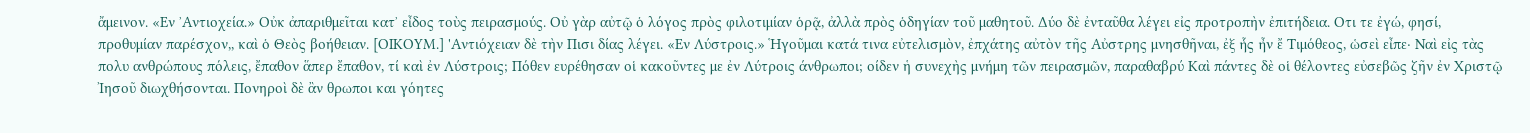ἄμεινον. «Εν ᾿Αντιοχεία.» Οὐκ ἀπαριθμεῖται κατ᾿ εἶδος τοὺς πειρασμούς. Οὐ γὰρ αὐτῷ ὁ λόγος πρὸς φιλοτιμίαν ὁρᾷ, ἀλλὰ πρὸς ὁδηγίαν τοῦ μαθητοῦ. Δύο δὲ ἐνταῦθα λέγει εἰς προτροπὴν ἐπιτήδεια. Οτι τε ἐγώ, φησί, προθυμίαν παρέσχον,, καὶ ὁ Θεὸς βοήθειαν. [ΟΙΚΟΥΜ.] 'Αντιόχειαν δὲ τὴν Πισι δίας λέγει. «Εν Λύστροις.» Ἡγοῦμαι κατά τινα εὐτελισμὸν, ἐπχάτης αὐτὸν τῆς Αὐστρης μνησθῆναι, ἐξ ἧς ἦν ἔ Τιμόθεος, ὡσεὶ εἶπε· Ναὶ εἰς τὰς πολυ ανθρώπους πόλεις, ἔπαθον ἅπερ ἔπαθον, τί καὶ ἐν Λύστροις; Πόθεν ευρέθησαν οἱ κακοῦντες με ἐν Λύτροις άνθρωποι; οίδεν ἡ συνεχὴς μνήμη τῶν πειρασμῶν, παραθαβρύ Καὶ πάντες δὲ οἱ θέλοντες εὐσεβῶς ζῆν ἐν Χριστῷ Ἰησοῦ διωχθήσονται. Πονηροὶ δὲ ἂν θρωποι και γόητες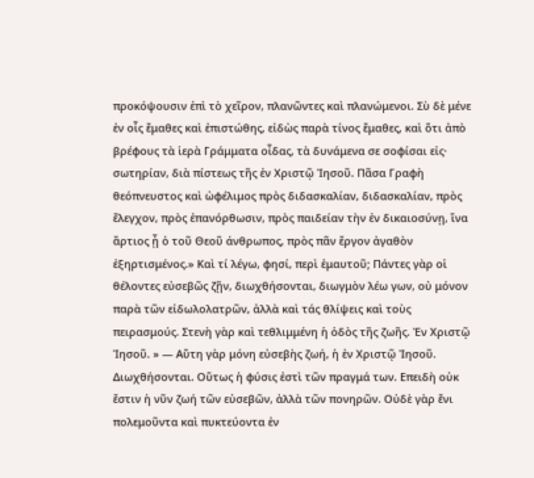προκόψουσιν ἐπὶ τὸ χεῖρον, πλανῶντες καὶ πλανώμενοι. Σὺ δὲ μένε ἐν οἷς ἔμαθες καὶ ἐπιστώθης, εἰδὼς παρὰ τίνος ἔμαθες, καὶ ὅτι ἀπὸ βρέφους τὰ ἱερὰ Γράμματα οἶδας, τὰ δυνάμενα σε σοφίσαι εἰς· σωτηρίαν, διὰ πίστεως τῆς ἐν Χριστῷ Ἰησοῦ. Πᾶσα Γραφὴ θεόπνευστος καὶ ὠφέλιμος πρὸς διδασκαλίαν, διδασκαλίαν, πρὸς ἔλεγχον, πρὸς ἐπανόρθωσιν, πρὸς παιδείαν τὴν ἐν δικαιοσύνῃ, ἵνα ἄρτιος ᾖ ὁ τοῦ Θεοῦ άνθρωπος, πρὸς πᾶν ἔργον ἀγαθὸν ἐξηρτισμένος.» Καὶ τί λέγω, φησί, περὶ ἐμαυτοῦ; Πάντες γὰρ οἱ θέλοντες εὐσεβῶς ζῇν, διωχθήσονται, διωγμὸν λέω γων, οὐ μόνον παρὰ τῶν εἰδωλολατρῶν, ἀλλὰ καὶ τάς θλίψεις καὶ τοὺς πειρασμούς. Στενὴ γὰρ καὶ τεθλιμμένη ἡ ὁδὸς τῆς ζωῆς. Ἐν Χριστῷ Ἰησοῦ. » — Αὕτη γὰρ μόνη εὐσεβὴς ζωή, ἡ ἐν Χριστῷ Ἰησοῦ. Διωχθήσονται. Οὕτως ἡ φύσις ἐστὶ τῶν πραγμά των. Επειδὴ οὐκ ἔστιν ἡ νῦν ζωή τῶν εὐσεβῶν, ἀλλὰ τῶν πονηρῶν. Οὐδὲ γὰρ ἔνι πολεμοῦντα καὶ πυκτεύοντα ἐν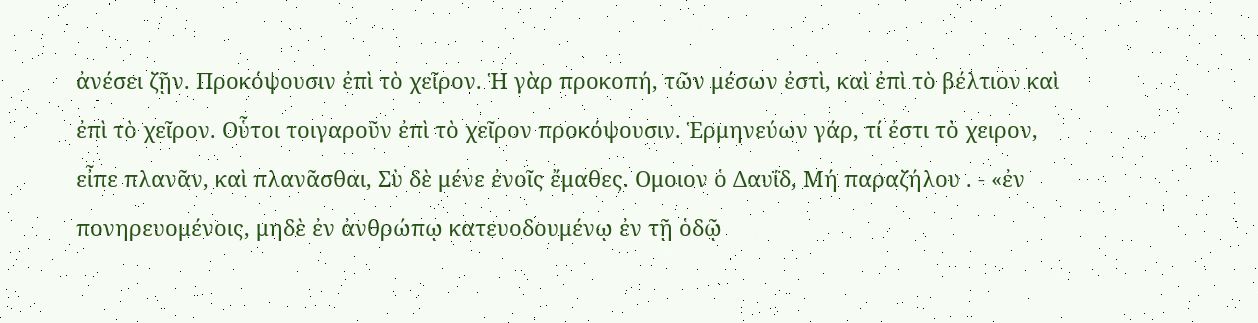ἀνέσει ζῇν. Προκόψουσιν ἐπὶ τὸ χεῖρον. Ἡ γὰρ προκοπή, τῶν μέσων ἐστὶ, καὶ ἐπὶ τὸ βέλτιον καὶ ἐπὶ τὸ χεῖρον. Οὗτοι τοιγαροῦν ἐπὶ τὸ χεῖρον προκόψουσιν. Ἑρμηνεύων γάρ, τί ἐστι τὸ χειρον, εἶπε πλανᾶν, καὶ πλανᾶσθαι, Σὺ δὲ μένε ἐνοῖς ἔμαθες. Ομοιον ὁ Δαυΐδ, Μή παραζήλου . - «ἐν πονηρευομένοις, μηδὲ ἐν ἀνθρώπῳ κατευοδουμένῳ ἐν τῇ ὁδῷ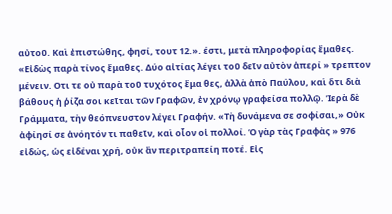αὐτοῦ. Καὶ ἐπιστώθης, φησί, τουτ 12.». έστι, μετὰ πληροφορίας ἔμαθες. «Εἰδὼς παρὰ τίνος ἔμαθες. Δύο αἰτίας λέγει τοῦ δεῖν αὐτὸν ἀπερί » τρεπτον μένειν. Οτι τε οὐ παρὰ τοῦ τυχότος ἔμα θες, ἀλλὰ ἀπὸ Παύλου, καὶ ὅτι διὰ βάθους ἡ ῥίζα σοι κεῖται τῶν Γραφῶν, ἐν χρόνῳ γραφείσα πολλῷ. Ἱερὰ δὲ Γράμματα, τὴν θεόπνευστον λέγει Γραφήν. «Τὴ δυνάμενα σε σοφίσαι,» Οὐκ ἀφίησί σε ἀνόητόν τι παθεῖν, καὶ οἷον οἱ πολλοί. Ὁ γὰρ τὰς Γραφὰς » 976 εἰδώς, ὡς εἰδέναι χρή, οὐκ ἂν περιτραπείη ποτέ. Εἰς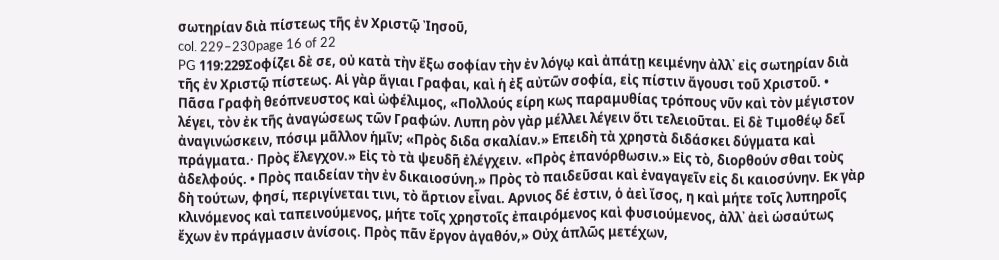σωτηρίαν διὰ πίστεως τῆς ἐν Χριστῷ Ἰησοῦ,
col. 229–230page 16 of 22
PG 119:229Σοφίζει δὲ σε, οὐ κατὰ τὴν ἔξω σοφίαν τὴν ἐν λόγῳ καὶ ἀπάτῃ κειμένην ἀλλ᾽ εἰς σωτηρίαν διὰ τῆς ἐν Χριστῷ πίστεως. Αἱ γὰρ ἅγιαι Γραφαι, καὶ ἡ ἐξ αὐτῶν σοφία, εἰς πίστιν ἄγουσι τοῦ Χριστοῦ. • Πᾶσα Γραφὴ θεόπνευστος καὶ ὠφέλιμος, «Πολλούς είρη κως παραμυθίας τρόπους νῦν καὶ τὸν μέγιστον λέγει, τὸν ἐκ τῆς ἀναγώσεως τῶν Γραφών. Λυπη ρὸν γὰρ μέλλει λέγειν ὅτι τελειοῦται. Εἰ δὲ Τιμοθέῳ δεῖ ἀναγινώσκειν, πόσιμ μᾶλλον ἡμῖν; «Πρὸς διδα σκαλίαν.» Επειδὴ τὰ χρηστὰ διδάσκει δύγματα καὶ πράγματα.· Πρὸς ἔλεγχον.» Εἰς τὸ τὰ ψευδῆ ἐλέγχειν. «Πρὸς ἐπανόρθωσιν.» Εἰς τὸ, διορθούν σθαι τοὺς ἀδελφούς. • Πρὸς παιδείαν τὴν ἐν δικαιοσύνη.» Πρὸς τὸ παιδεῦσαι καὶ ἐναγαγεῖν εἰς δι καιοσύνην. Εκ γὰρ δὴ τούτων, φησί, περιγίνεται τινι, τὸ ἄρτιον εἶναι. Αρνιος δέ ἐστιν, ὁ ἀεὶ ἴσος, η καὶ μήτε τοῖς λυπηροῖς κλινόμενος καὶ ταπεινούμενος, μήτε τοῖς χρηστοῖς ἐπαιρόμενος καὶ φυσιούμενος, ἀλλ᾽ ἀεὶ ὡσαύτως ἔχων ἐν πράγμασιν ἀνίσοις. Πρὸς πᾶν ἔργον ἀγαθόν,» Οὐχ ἁπλῶς μετέχων,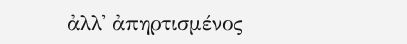ἀλλ᾽ ἀπηρτισμένος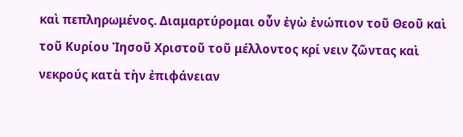καὶ πεπληρωμένος. Διαμαρτύρομαι οὖν ἐγὼ ἐνώπιον τοῦ Θεοῦ καὶ τοῦ Κυρίου Ἰησοῦ Χριστοῦ τοῦ μέλλοντος κρί νειν ζῶντας καὶ νεκρούς κατὰ τὴν ἐπιφάνειαν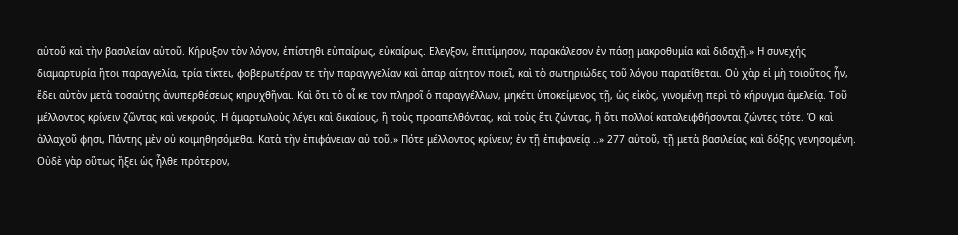αὐτοῦ καὶ τὴν βασιλείαν αὐτοῦ. Κήρυξον τὸν λόγον, ἐπίστηθι εὐπαίρως, εὐκαίρως. Ελεγξον, ἔπιτίμησον, παρακάλεσον ἐν πάσῃ μακροθυμία καὶ διδαχῇ.» Η συνεχής διαμαρτυρία ἤτοι παραγγελία, τρία τίκτει, φοβερωτέραν τε τὴν παραγγγελίαν καὶ ἀπαρ αίτητον ποιεῖ, καὶ τὸ σωτηριώδες τοῦ λόγου παρατίθεται. Οὐ χὰρ εἰ μὴ τοιοῦτος ἦν, ἔδει αὐτὸν μετὰ τοσαύτης ἀνυπερθέσεως κηρυχθῆναι. Καὶ ὅτι τὸ οἶ κε τον πληροῖ ὁ παραγγέλλων, μηκέτι ὑποκείμενος τῇ, ὡς εἰκὸς, γινομένῃ περὶ τὸ κήρυγμα ἀμελείᾳ. Τοῦ μέλλοντος κρίνειν ζῶντας καὶ νεκρούς. Η ἁμαρτωλοὺς λέγει καὶ δικαίους, ἢ τοὺς προαπελθόντας, καὶ τοὺς ἔτι ζώντας, ἢ ὅτι πολλοί καταλειφθήσονται ζώντες τότε. Ὁ καὶ ἀλλαχοῦ φησι, Πάντης μὲν οὐ κοιμηθησόμεθα. Κατὰ τὴν ἐπιφάνειαν αὐ τοῦ.» Πότε μέλλοντος κρίνειν; ἐν τῇ ἐπιφανείᾳ ..» 277 αὐτοῦ, τῇ μετὰ βασιλείας καὶ δόξης γενησομένη. Οὐδὲ γὰρ οὕτως ἥξει ὡς ἦλθε πρότερον,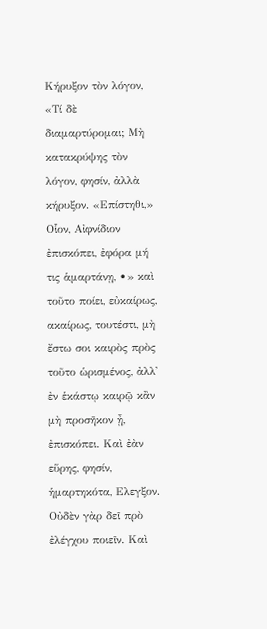Κήρυξον τὸν λόγον, «Τί δὲ διαμαρτύρομαι; Μὴ κατακρύψης τὸν λόγον, φησίν, ἀλλὰ κήρυξον. «Επίστηθι,» Οἷον, Αἰφνίδιον ἐπισκόπει, ἐφόρα μή τις ἁμαρτάνῃ, •» καὶ τοῦτο ποίει, εὐκαίρως, ακαίρως, τουτέστι, μὴ ἔστω σοι καιρὸς πρὸς τοῦτο ὡρισμένος, ἀλλ᾽ ἐν ἑκάστῳ καιρῷ κἂν μὴ προσῆκον ᾖ, ἐπισκόπει. Καὶ ἐὰν εὕρης, φησίν, ἡμαρτηκότα, Ελεγξον. Οὐδὲν γὰρ δεῖ πρὸ ἐλέγχου ποιεῖν. Καὶ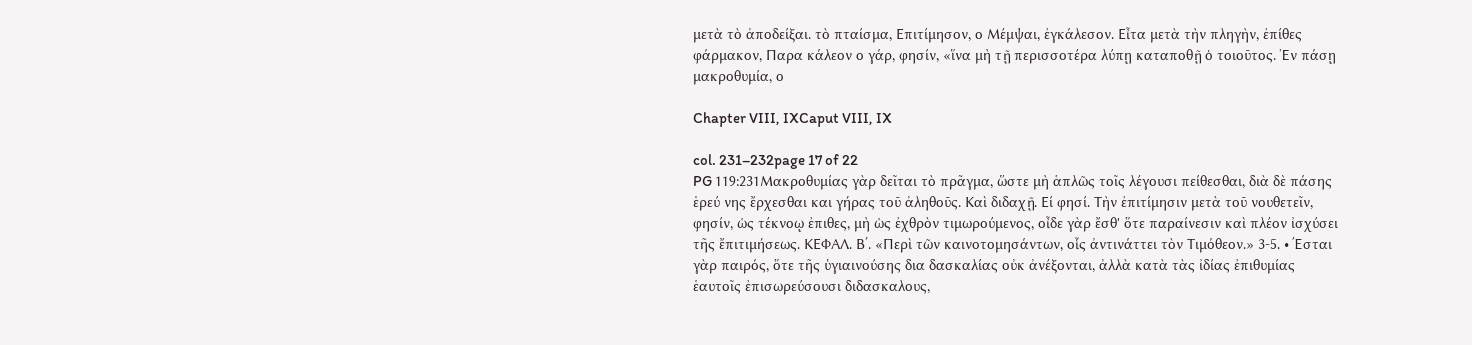μετὰ τὸ ἀποδείξαι. τὸ πταίσμα, Επιτίμησον, ο Μέμψαι, ἐγκάλεσον. Εἶτα μετὰ τὴν πληγὴν, ἐπίθες φάρμακον, Παρα κάλεον ο γάρ, φησίν, «ἵνα μὴ τῇ περισσοτέρα λύπῃ καταποθῇ ὁ τοιοῦτος. Ἐν πάσῃ μακροθυμία, ο

Chapter VIII, IXCaput VIII, IX

col. 231–232page 17 of 22
PG 119:231Μακροθυμίας γὰρ δεῖται τὸ πρᾶγμα, ὥστε μὴ ἁπλῶς τοῖς λέγουσι πείθεσθαι, διὰ δὲ πάσης ἑρεύ νης ἔρχεσθαι και γήρας τοῦ ἀληθοῦς. Καὶ διδαχῇ. Εί φησί. Τὴν ἐπιτίμησιν μετὰ τοῦ νουθετεῖν, φησίν, ὡς τέκνοῳ ἐπιθες, μὴ ὡς ἐχθρὸν τιμωρούμενος, οἶδε γὰρ ἔσθ' ὅτε παραίνεσιν καὶ πλέον ἰσχύσει τῆς ἔπιτιμήσεως. ΚΕΦΑΛ. Β΄. «Περὶ τῶν καινοτομησάντων, οἷς ἀντινάττει τὸν Τιμόθεον.» 3-5. • Έσται γὰρ παιρός, ὅτε τῆς ὑγιαινούσης δια δασκαλίας οὐκ ἀνέξονται, ἀλλὰ κατὰ τὰς ἰδίας ἐπιθυμίας ἑαυτοῖς ἐπισωρεύσουσι διδασκαλους,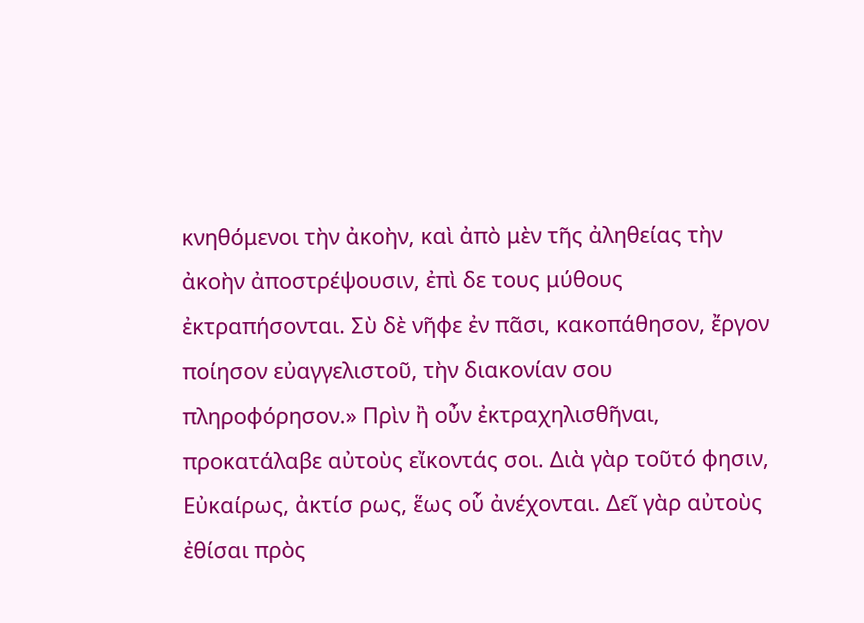κνηθόμενοι τὴν ἀκοὴν, καὶ ἀπὸ μὲν τῆς ἀληθείας τὴν ἀκοὴν ἀποστρέψουσιν, ἐπὶ δε τους μύθους ἐκτραπήσονται. Σὺ δὲ νῆφε ἐν πᾶσι, κακοπάθησον, ἔργον ποίησον εὐαγγελιστοῦ, τὴν διακονίαν σου πληροφόρησον.» Πρὶν ἢ οὖν ἐκτραχηλισθῆναι, προκατάλαβε αὐτοὺς εἴκοντάς σοι. Διὰ γὰρ τοῦτό φησιν, Εὐκαίρως, ἀκτίσ ρως, ἕως οὗ ἀνέχονται. Δεῖ γὰρ αὐτοὺς ἐθίσαι πρὸς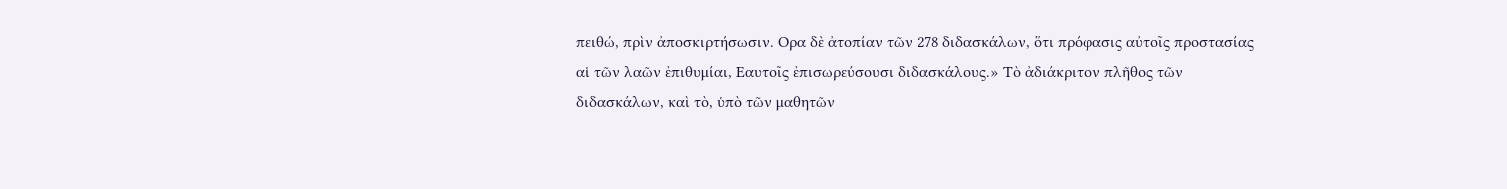πειθώ, πρὶν ἀποσκιρτήσωσιν. Ορα δὲ ἀτοπίαν τῶν 278 διδασκάλων, ὅτι πρόφασις αὐτοῖς προστασίας αἱ τῶν λαῶν ἐπιθυμίαι, Εαυτοῖς ἐπισωρεύσουσι διδασκάλους.» Τὸ ἀδιάκριτον πλῆθος τῶν διδασκάλων, καὶ τὸ, ὑπὸ τῶν μαθητῶν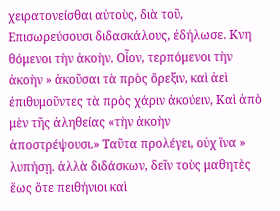χειρατονείσθαι αὐτοὺς, διὰ τοῦ, Επισωρεύσουσι διδασκάλους, ἐδήλωσε. Κνη θόμενοι τὴν ἀκοὴν. Οἷον, τερπόμενοι τὴν ἀκοὴν » ἀκοῦσαι τὰ πρὸς ὄρεξιν, καὶ ἀεὶ ἐπιθυμοῦντες τὰ πρὸς χάριν ἀκούειν, Καὶ ἀπὸ μὲν τῆς ἀληθείας «τὴν ἀκοὴν ἀποστρέψουσι.» Ταῦτα προλέγει, οὐχ ἵνα » λυπήσῃ. ἀλλὰ διδάσκων, δεῖν τοὺς μαθητὲς ἕως ὅτε πειθήνιοι καὶ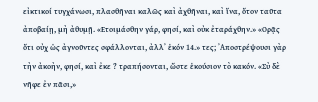εἰκτικοί τυγχάνωσι, πλασθῆναι καλῶς καὶ ἀχθῆναι, καὶ ἵνα, ὅτον ταῦτα ἀποβαίῃ, μὴ ἀθυμῇ. «Ετοιμάσθην γάρ, φησί, καὶ οὐκ ἐταράχθην.» «Ορᾷς ὅτι οὐχ ὡς ἀγνοῦντες σφάλλονται, ἀλλ᾽ ἑκόν 14.» τες; ᾿Αποστρέψουσι γὰρ τὴν ἀκοὴν, φησί, καὶ ἐκε ? τραπήσονται, ὥστε ἑκούσιον τὸ κακόν. «Σὺ δὲ νῆφε ἐν πᾶσι,»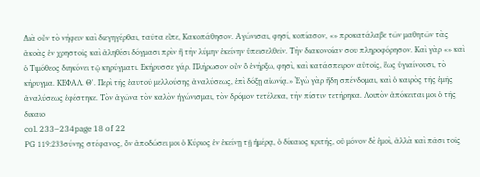Διὰ οὖν τὸ νήφειν καὶ διεγηγέρθαι, ταῦτα εἶπε, Κακοπάθησον. Αγώνισαι, φησί, κοπίασον, «» προκατάλαβε τῶν μαθητῶν τὰς ἀκοὰς ἐν χρηστοῖς καὶ ἀληθέσι δόγμασι πρὶν ἢ τὴν λύμην ἐκείνην ὑπεισελθεῖν. Τὴν διακονοίαν σου πληροφόρησον. Καὶ γὰρ «» καὶ ὁ Τιμόθεος διηκόνει τῷ κηρύγματι. Εκήρυσσε γάρ. Πλήρωσον οὖν ὃ ἐνήρξω, φησὶ, καὶ κατάσπειρον αὐτοῖς, ἕως ὑγιαίνουσι, τὸ κήρυγμα. ΚΕΦΑΛ. Θ'. Περὶ τῆς ἑαυτοῦ μελλούσης ἀναλύσεως, ἐπὶ δόξῃ αἰωνίᾳ.» Ἐγὼ γὰρ ἤδη σπένδομαι, καὶ ὁ καιρὸς τῆς ἐμῆς ἀναλύσεως ἐφέστηκε. Τὸν ἀγῶνα τὸν καλὸν ἠγώνισμαι, τὸν δρόμον τετέλεκα, τὴν πίστιν τετήρηκα. Λοιπὸν ἀπόκειται μοι ὁ τῆς δικαιο
col. 233–234page 18 of 22
PG 119:233σύνης στέφανος, ὃν ἀποδώσει μοι ὁ Κύριος ἐν ἐκείνῃ τῇ ἡμέρᾳ, ὁ δίκαιος κριτής, οὐ μόνον δὲ ἐμοὶ, ἀλλὰ καὶ πᾶσι τοῖς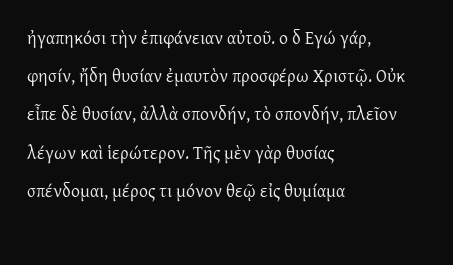ἠγαπηκόσι τὴν ἐπιφάνειαν αὐτοῦ. ο δ Εγώ γάρ, φησίν, ἤδη θυσίαν ἐμαυτὸν προσφέρω Χριστῷ. Οὐκ εἶπε δὲ θυσίαν, ἀλλὰ σπονδήν, τὸ σπονδήν, πλεῖον λέγων καὶ ἱερώτερον. Τῆς μὲν γὰρ θυσίας σπένδομαι, μέρος τι μόνον θεῷ εἰς θυμίαμα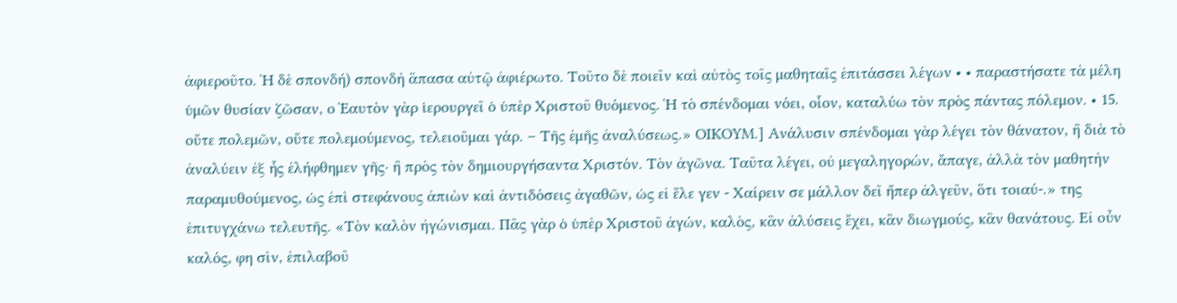ἀφιεροῦτο. Ἡ δὲ σπονδή) σπονδὴ ἅπασα αὐτῷ ἀφιέρωτο. Τοῦτο δὲ ποιεῖν καὶ αὐτὸς τοῖς μαθηταῖς ἐπιτάσσει λέγων • • παραστήσατε τὰ μέλη ὑμῶν θυσίαν ζῶσαν, ο Ἑαυτὸν γὰρ ἱερουργεῖ ὁ ὑπὲρ Χριστοῦ θυόμενος. Ἡ τὸ σπένδομαι νόει, οἷον, καταλύω τὸν πρὸς πάντας πόλεμον. • 15. οὔτε πολεμῶν, οὔτε πολεμούμενος, τελειοῦμαι γάρ. – Τῆς ἐμῆς ἀναλύσεως.» ΟΙΚΟΥΜ.] Ανάλυσιν σπένδομαι γὰρ λέγει τὸν θάνατον, ἢ διὰ τὸ ἀναλύειν ἐξ ἧς ἐλήφθημεν γῆς· ἢ πρὸς τὸν δημιουργήσαντα Χριστόν. Τὸν ἀγῶνα. Ταῦτα λέγει, οὐ μεγαληγορών, ἄπαγε, ἀλλὰ τὸν μαθητὴν παραμυθούμενος, ὡς ἐπὶ στεφάνους ἀπιὼν καὶ ἀντιδόσεις ἀγαθῶν, ὡς εἰ ἔλε γεν - Χαίρειν σε μάλλον δεῖ ἤπερ ἀλγεῦν, ὅτι τοιαύ-.» της ἐπιτυγχάνω τελευτῆς. «Τὸν καλὸν ἠγώνισμαι. Πᾶς γὰρ ὁ ὑπὲρ Χριστοῦ ἀγών, καλὸς, κἂν ἀλύσεις ἔχει, κἂν διωγμούς, κἂν θανάτους. Εἰ οὖν καλός, φη σὶν, ἐπιλαβοῦ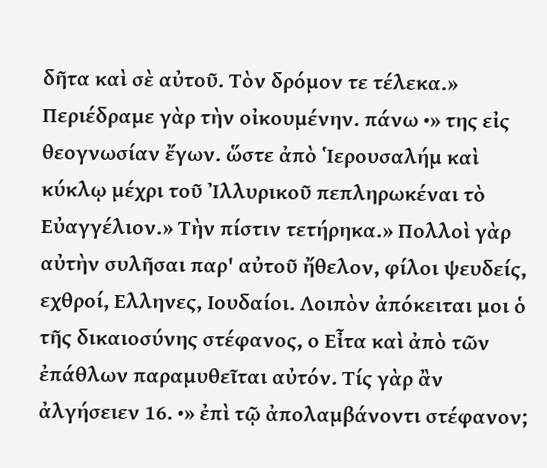δῆτα καὶ σὲ αὐτοῦ. Τὸν δρόμον τε τέλεκα.» Περιέδραμε γὰρ τὴν οἰκουμένην. πάνω •» της εἰς θεογνωσίαν ἔγων. ὥστε ἀπὸ Ἱερουσαλήμ καὶ κύκλῳ μέχρι τοῦ Ἰλλυρικοῦ πεπληρωκέναι τὸ Εὐαγγέλιον.» Τὴν πίστιν τετήρηκα.» Πολλοὶ γὰρ αὐτὴν συλῆσαι παρ' αὐτοῦ ἤθελον, φίλοι ψευδείς, εχθροί, Ελληνες, Ιουδαίοι. Λοιπὸν ἀπόκειται μοι ὁ τῆς δικαιοσύνης στέφανος, ο Εἶτα καὶ ἀπὸ τῶν ἐπάθλων παραμυθεῖται αὐτόν. Τίς γὰρ ἂν ἀλγήσειεν 16. •» ἐπὶ τῷ ἀπολαμβάνοντι στέφανον;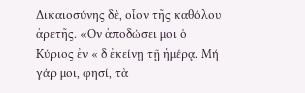Δικαιοσύνης δὲ, οἷον τῆς καθόλου ἀρετῆς. «Ον ἀποδώσει μοι ὁ Κύριος ἐν « δ ἐκείνῃ τῇ ἡμέρᾳ. Μή γάρ μοι, φησί, τὰ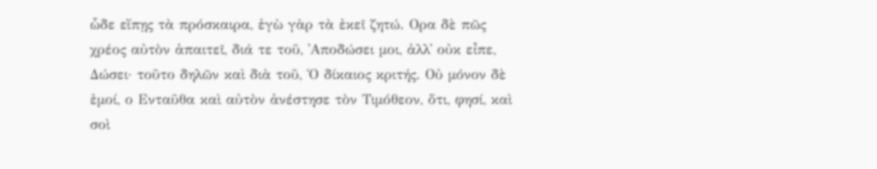ὧδε εἴπῃς τὰ πρόσκαιρα, ἐγὼ γὰρ τὰ ἐκεῖ ζητώ. Ορα δὲ πῶς χρέος αὐτὸν ἀπαιτεῖ, διά τε τοῦ, ᾿Αποδώσει μοι, ἀλλ᾽ οὐκ εἶπε, Δώσει· τοῦτο δηλῶν καὶ διὰ τοῦ, Ὁ δίκαιος κριτής. Οὐ μόνον δὲ ἐμοί, ο Ενταῦθα καὶ αὐτὸν ἀνέστησε τὸν Τιμόθεον, ὅτι, φησί, καὶ σοὶ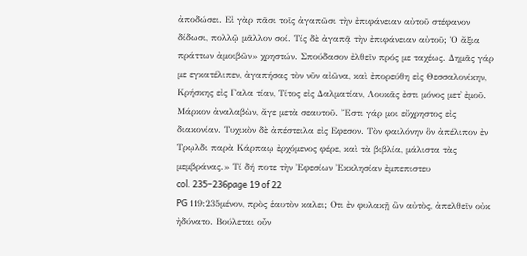ἀποδώσει. Εἰ γὰρ πᾶσι τοῖς ἀγαπῶσι τὴν ἐπιφάνειαν αὐτοῦ στέφανον δίδωσι, πολλῷ μᾶλλον σοί. Τίς δὲ ἀγαπᾷ τὴν ἐπιφάνειαν αὐτοῦ; Ὁ ἄξια πράττων ἀμοιβῶν» χρηστών. Σπούδασον ἐλθεῖν πρός με ταχέως. Δημᾶς γάρ με εγκατέλιπεν, ἀγαπήσας τὸν νῦν αἰῶνα, καὶ ἐπορεύθη εἰς Θεσσαλονίκην, Κρήσκης εἰς Γαλα τίαν, Τίτος εἰς Δαλματίαν, Λουκᾶς ἐστι μόνος μετ᾿ ἐμοῦ. Μάρκον ἀναλαβὼν, ἄγε μετὰ σεαυτοῦ. Ἔστι γάρ μοι εὔχρηστος εἰς διακονίαν. Τυχικὸν δὲ ἀπέστειλα εἰς Εφεσον. Τὸν φαιλόνην ὃν ἀπέλιπον ἐν Τρῳλδι παρὰ Κάρπαῳ ἐρχόμενος φέρε, καὶ τὰ βιβλία, μάλιστα τὰς μεμβράνας.» Τί δή ποτε τὴν Ἐφεσίων Ἐκκλησίαν ἐμπεπιστευ
col. 235–236page 19 of 22
PG 119:235μένον, πρὸς ἑαυτὸν καλει; Οτι ἐν φυλακῇ ὢν αὐτὸς, ἀπελθεῖν οὐκ ἠδύνατο. Βούλεται οὖν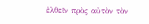ἐλθεῖν πρὸς αὐτὸν τὸν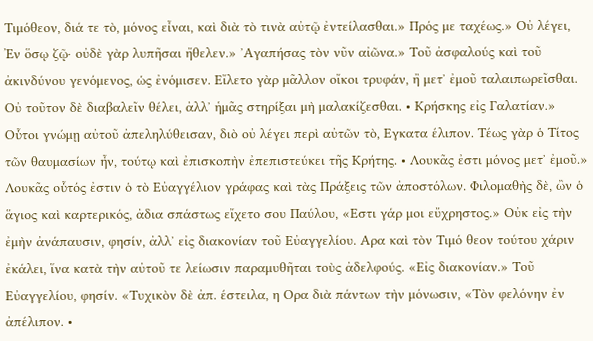Τιμόθεον, διά τε τὸ, μόνος εἶναι, καὶ διὰ τὸ τινὰ αὐτῷ ἐντείλασθαι.» Πρός με ταχέως.» Οὐ λέγει, Ἐν ὅσῳ ζῷ· οὐδὲ γὰρ λυπῆσαι ἤθελεν.» ᾿Αγαπήσας τὸν νῦν αἰῶνα.» Τοῦ ἀσφαλούς καὶ τοῦ ἀκινδύνου γενόμενος, ὡς ἐνόμισεν. Εἴλετο γὰρ μᾶλλον οἴκοι τρυφάν, ἢ μετ᾿ ἐμοῦ ταλαιπωρεῖσθαι. Οὐ τοῦτον δὲ διαβαλεῖν θέλει, ἀλλ᾽ ἡμᾶς στηρίξαι μὴ μαλακίζεσθαι. • Κρήσκης εἰς Γαλατίαν.» Οὗτοι γνώμῃ αὐτοῦ ἀπεληλύθεισαν, διὸ οὐ λέγει περὶ αὐτῶν τὸ, Εγκατα έλιπον. Τέως γὰρ ὁ Τίτος τῶν θαυμασίων ἦν, τούτῳ καὶ ἐπισκοπὴν ἐπεπιστεύκει τῆς Κρήτης. • Λουκᾶς ἐστι μόνος μετ᾿ ἐμοῦ.» Λουκᾶς οὗτός ἐστιν ὁ τὸ Εὐαγγέλιον γράφας καὶ τὰς Πράξεις τῶν ἀποστόλων. Φιλομαθὴς δὲ, ὢν ὁ ἅγιος καὶ καρτερικός, ἀδια σπάστως εἴχετο σου Παύλου, «Εστι γάρ μοι εὔχρηστος.» Οὐκ εἰς τὴν ἐμὴν ἀνάπαυσιν, φησίν, ἀλλ᾽ εἰς διακονίαν τοῦ Εὐαγγελίου. Αρα καὶ τὸν Τιμό θεον τούτου χάριν ἐκάλει, ἵνα κατὰ τὴν αὐτοῦ τε λείωσιν παραμυθῆται τοὺς ἀδελφούς. «Εἰς διακονίαν.» Τοῦ Εὐαγγελίου, φησίν. «Τυχικὸν δὲ ἀπ. έστειλα, η Ορα διὰ πάντων τὴν μόνωσιν, «Τὸν φελόνην ἐν ἀπέλιπον. •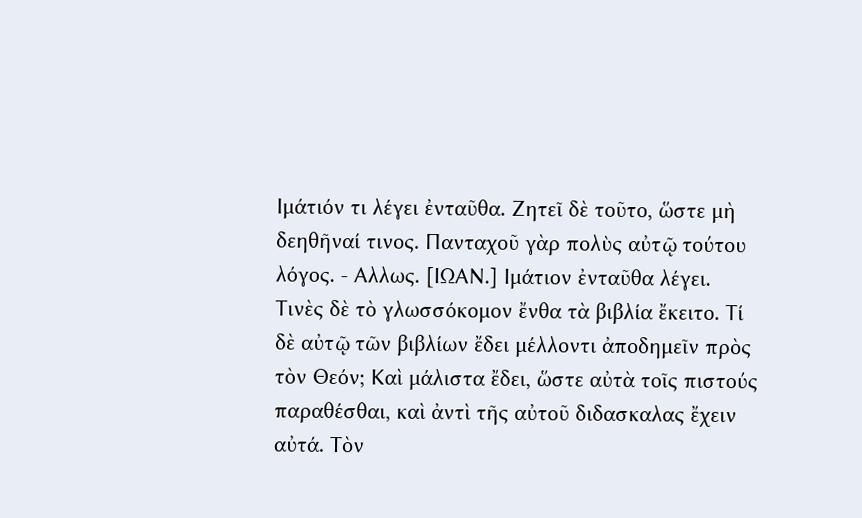Ιμάτιόν τι λέγει ἐνταῦθα. Ζητεῖ δὲ τοῦτο, ὥστε μὴ δεηθῆναί τινος. Πανταχοῦ γὰρ πολὺς αὐτῷ τούτου λόγος. - Αλλως. [ΙΩΑΝ.] Ιμάτιον ἐνταῦθα λέγει. Τινὲς δὲ τὸ γλωσσόκομον ἔνθα τὰ βιβλία ἔκειτο. Τί δὲ αὐτῷ τῶν βιβλίων ἔδει μέλλοντι ἀποδημεῖν πρὸς τὸν Θεόν; Καὶ μάλιστα ἔδει, ὥστε αὐτὰ τοῖς πιστούς παραθέσθαι, καὶ ἀντὶ τῆς αὐτοῦ διδασκαλας ἔχειν αὐτά. Τὸν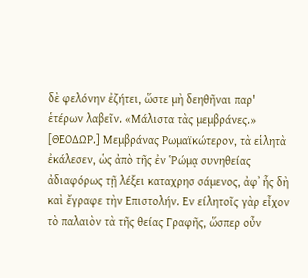δὲ φελόνην ἐζήτει, ὥστε μὴ δεηθῆναι παρ' ἑτέρων λαβεῖν. «Μάλιστα τὰς μεμβράνες.» [ΘΕΟΔΩΡ.] Μεμβράνας Ρωμαϊκώτερον, τὰ εἱλητὰ ἐκάλεσεν, ὡς ἀπὸ τῆς ἐν Ῥώμᾳ συνηθείας ἀδιαφόρως τῇ λέξει καταχρησ σάμενος, ἀφ᾿ ἧς δὴ καὶ ἔγραφε τὴν Επιστολήν. Εν είλητοῖς γὰρ εἶχον τὸ παλαιὸν τὰ τῆς θείας Γραφῆς, ὥσπερ οὖν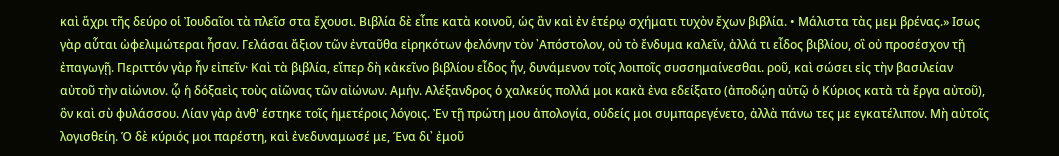καὶ ἄχρι τῆς δεύρο οἱ Ἰουδαῖοι τὰ πλεῖσ στα ἔχουσι. Βιβλία δὲ εἶπε κατὰ κοινοῦ, ὡς ἂν καὶ ἐν ἑτέρῳ σχήματι τυχὸν ἔχων βιβλία. • Μάλιστα τὰς μεμ βρένας.» Ισως γὰρ αὗται ὠφελιμώτεραι ἦσαν. Γελάσαι ἄξιον τῶν ἐνταῦθα εἰρηκότων φελόνην τὸν ᾿Απόστολον, οὐ τὸ ἔνδυμα καλεῖν, ἀλλά τι εἶδος βιβλίου, οἳ οὐ προσέσχον τῇ ἐπαγωγῇ. Περιττόν γὰρ ἦν εἰπεῖν· Καὶ τὰ βιβλία, εἴπερ δὴ κἀκεῖνο βιβλίου εἶδος ἦν, δυνάμενον τοῖς λοιποῖς συσσημαίνεσθαι. ροῦ, καὶ σώσει εἰς τὴν βασιλείαν αὐτοῦ τὴν αἰώνιον. ᾧ ἡ δόξαεὶς τοὺς αἰῶνας τῶν αἰώνων. Αμήν. Αλέξανδρος ὁ χαλκεύς πολλά μοι κακὰ ἐνα εδείξατο (ἀποδῴη αὐτῷ ὁ Κύριος κατὰ τὰ ἔργα αὐτοῦ), ὃν καὶ σὺ φυλάσσου. Λίαν γὰρ ἀνθ' έστηκε τοῖς ἡμετέροις λόγοις. Ἐν τῇ πρώτη μου ἀπολογία, οὐδείς μοι συμπαρεγένετο, ἀλλὰ πάνω τες με εγκατέλιπον. Μὴ αὐτοῖς λογισθείη. Ὁ δὲ κύριός μοι παρέστη, καὶ ἐνεδυναμωσέ με, Ένα δι᾿ ἐμοῦ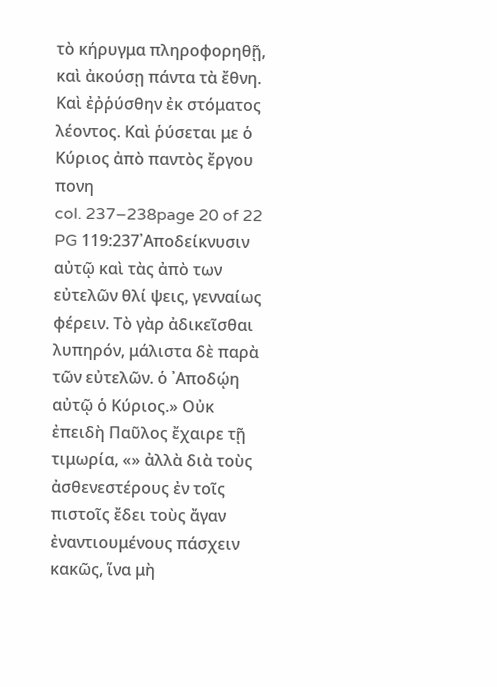τὸ κήρυγμα πληροφορηθῇ, καὶ ἀκούσῃ πάντα τὰ ἔθνη. Καὶ ἐῤῥύσθην ἐκ στόματος λέοντος. Καὶ ῥύσεται με ὁ Κύριος ἀπὸ παντὸς ἔργου πονη
col. 237–238page 20 of 22
PG 119:237᾿Αποδείκνυσιν αὐτῷ καὶ τὰς ἀπὸ των εὐτελῶν θλί ψεις, γενναίως φέρειν. Τὸ γὰρ ἀδικεῖσθαι λυπηρόν, μάλιστα δὲ παρὰ τῶν εὐτελῶν. ὁ ᾿Αποδῴη αὐτῷ ὁ Κύριος.» Οὐκ ἐπειδὴ Παῦλος ἔχαιρε τῇ τιμωρία, «» ἀλλὰ διὰ τοὺς ἀσθενεστέρους ἐν τοῖς πιστοῖς ἔδει τοὺς ἄγαν ἐναντιουμένους πάσχειν κακῶς, ἵνα μὴ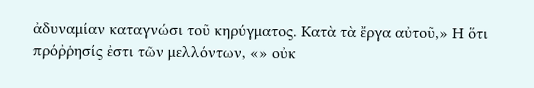ἀδυναμίαν καταγνώσι τοῦ κηρύγματος. Κατὰ τὰ ἔργα αὐτοῦ,» Η ὅτι πρόῤῥησίς ἐστι τῶν μελλόντων, «» οὐκ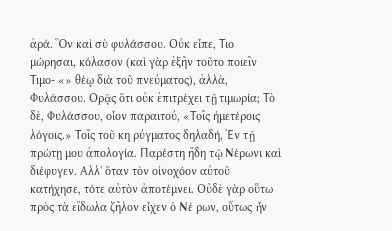ἀρά. Ὃν καὶ σὺ φυλάσσου. Οὐκ εἶπε, Τιο μώρησαι, κόλασον (καὶ γὰρ ἐξῆν τοῦτο ποιεῖν Τιμο- «» θέῳ διὰ τοῦ πνεύματος), ἀλλὰ, Φυλάσσου. Ορᾷς ὅτι οὐκ ἐπιτρέχει τῇ τιμωρία; Τὸ δὲ, Φυλάσσου, οἷον παραιτού, «Τοῖς ἡμετέροις λόγοις.» Τοῖς τοῦ κη ρύγματος δηλαδή, Ἐν τῇ πρώτῃ μου ἀπολογία. Παρέστη ἤδη τῷ Νέρωνι καὶ διέφυγεν. Αλλ' ὅταν τὸν οἰνοχόον αὐτοῦ κατήχησε, τότε αὐτὸν ἀποτέμνει. Οὐδὲ γὰρ οὕτω πρὸς τὰ εἴδωλα ζῆλον εἶχεν ὁ Νέ ρων, οὕτως ἦν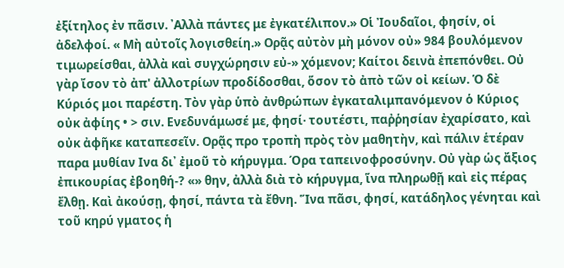ἐξίτηλος ἐν πᾶσιν. ᾿Αλλὰ πάντες με ἐγκατέλιπον.» Οἱ Ἰουδαῖοι, φησίν, οἱ ἀδελφοί. « Μὴ αὐτοῖς λογισθείη.» Ορᾷς αὐτὸν μὴ μόνον οὐ» 984 βουλόμενον τιμωρείσθαι, ἀλλὰ καὶ συγχώρησιν εὐ-» χόμενον; Καίτοι δεινὰ ἐπεπόνθει. Οὐ γὰρ ἴσον τὸ ἀπ' ἀλλοτρίων προδίδοσθαι, ὅσον τὸ ἀπὸ τῶν οἰ κείων. Ὁ δὲ Κύριός μοι παρέστη. Τὸν γὰρ ὑπὸ ἀνθρώπων ἐγκαταλιμπανόμενον ὁ Κύριος οὐκ ἀφίης • > σιν. Ενεδυνάμωσέ με, φησί· τουτέστι, παῤῥησίαν ἐχαρίσατο, καὶ οὐκ ἀφῆκε καταπεσεῖν. Ορᾷς προ τροπὴ πρὸς τὸν μαθητὴν, καὶ πάλιν ἑτέραν παρα μυθίαν Ινα δι᾿ ἐμοῦ τὸ κήρυγμα. Όρα ταπεινοφροσύνην. Οὐ γὰρ ὡς ἄξιος ἐπικουρίας ἐβοηθή-? «» θην, ἀλλὰ διὰ τὸ κήρυγμα, ἵνα πληρωθῇ καὶ εἰς πέρας ἔλθῃ. Καὶ ἀκούσῃ, φησί, πάντα τὰ ἔθνη. Ἵνα πᾶσι, φησί, κατάδηλος γένηται καὶ τοῦ κηρύ γματος ἡ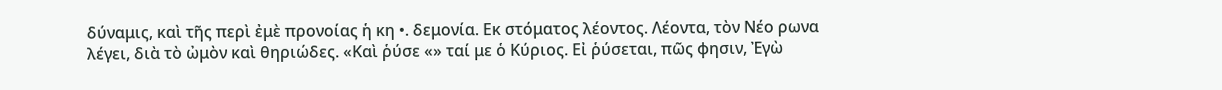δύναμις, καὶ τῆς περὶ ἐμὲ προνοίας ἡ κη •. δεμονία. Εκ στόματος λέοντος. Λέοντα, τὸν Νέο ρωνα λέγει, διὰ τὸ ὠμὸν καὶ θηριώδες. «Καὶ ῥύσε «» ταί με ὁ Κύριος. Εἰ ῥύσεται, πῶς φησιν, Ἐγὼ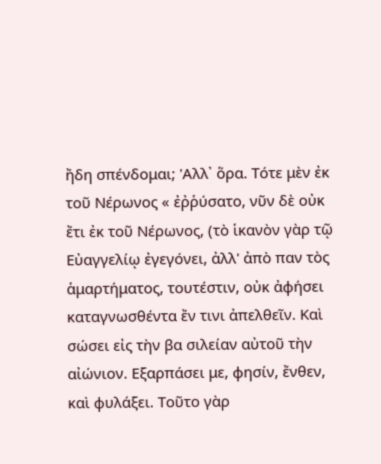ἤδη σπένδομαι; 'Αλλ᾽ ὅρα. Τότε μὲν ἐκ τοῦ Νέρωνος « ἐῤῥύσατο, νῦν δὲ οὐκ ἔτι ἐκ τοῦ Νέρωνος, (τὸ ἱκανὸν γὰρ τῷ Εὐαγγελίῳ ἐγεγόνει, ἀλλ' ἀπὸ παν τὸς ἁμαρτήματος, τουτέστιν, οὐκ ἀφήσει καταγνωσθέντα ἔν τινι ἀπελθεῖν. Καὶ σώσει εἰς τὴν βα σιλείαν αὐτοῦ τὴν αἰώνιον. Εξαρπάσει με, φησίν, ἔνθεν, καὶ φυλάξει. Τοῦτο γὰρ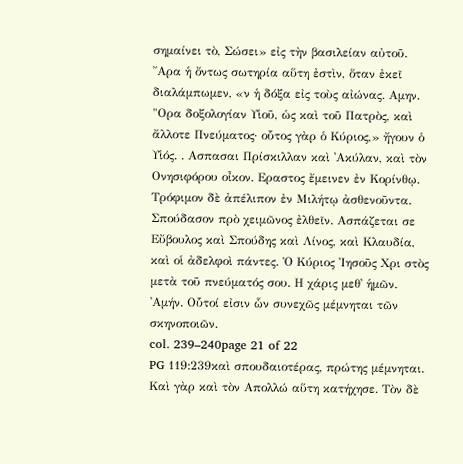σημαίνει τὸ, Σώσει» εἰς τὴν βασιλείαν αὐτοῦ. ῎Αρα ἡ ὄντως σωτηρία αὕτη ἐστὶν, ὅταν ἐκεῖ διαλάμπωμεν, «ν ἡ δόξα εἰς τοὺς αἰώνας. Αμην. "Ορα δοξολογίαν Υἱοῦ, ὡς καὶ τοῦ Πατρὸς, καὶ ἄλλοτε Πνεύματος· οὗτος γὰρ ὁ Κύριος,» ἤγουν ὁ Υἱός. . Ασπασαι Πρίσκιλλαν καὶ ᾿Ακύλαν, καὶ τὸν Ονησιφόρου οἶκον. Εραστος ἔμεινεν ἐν Κορίνθῳ. Τρόφιμον δὲ ἀπέλιπον ἐν Μιλήτῳ ἀσθενοῦντα. Σπούδασον πρὸ χειμῶνος ἐλθεῖν. Ασπάζεται σε Εὔβουλος καὶ Σπούδης καὶ Λίνος, καὶ Κλαυδία, καὶ οἱ ἀδελφοὶ πάντες. Ὁ Κύριος Ἰησοῦς Χρι στὸς μετὰ τοῦ πνεύματός σου. Η χάρις μεθ᾿ ἡμῶν. ᾿Αμήν. Οὗτοί εἰσιν ὧν συνεχῶς μέμνηται τῶν σκηνοποιῶν.
col. 239–240page 21 of 22
PG 119:239καὶ σπουδαιοτέρας, πρώτης μέμνηται. Καὶ γὰρ καὶ τὸν Απολλώ αὕτη κατήχησε. Τὸν δὲ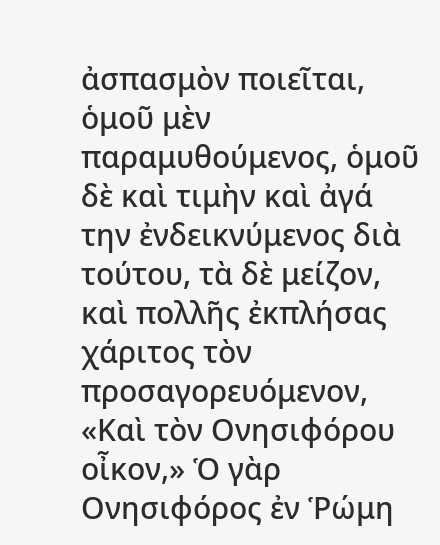ἀσπασμὸν ποιεῖται, ὁμοῦ μὲν παραμυθούμενος, ὁμοῦ δὲ καὶ τιμὴν καὶ ἀγά την ἐνδεικνύμενος διὰ τούτου, τὰ δὲ μείζον, καὶ πολλῆς ἐκπλήσας χάριτος τὸν προσαγορευόμενον, «Καὶ τὸν Ονησιφόρου οἶκον,» Ὁ γὰρ Ονησιφόρος ἐν Ῥώμη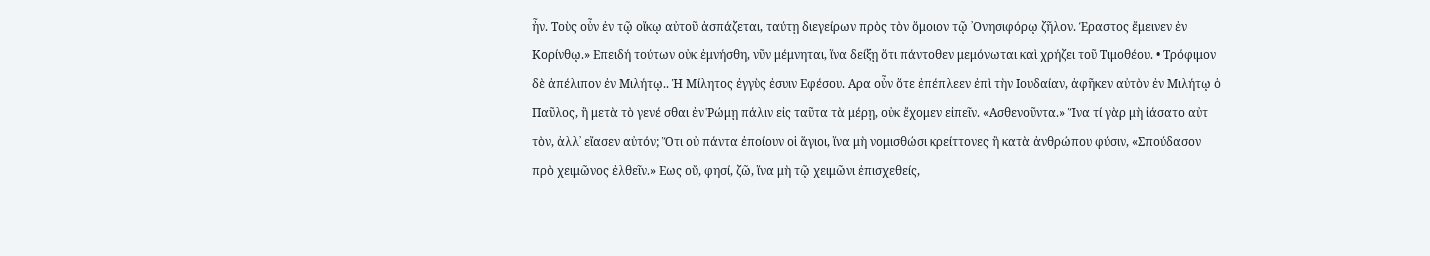ἦν. Τοὺς οὖν ἐν τῷ οἴκῳ αὐτοῦ ἀσπάζεται, ταύτῃ διεγείρων πρὸς τὸν ὅμοιον τῷ ᾿Ονησιφόρῳ ζῆλον. Έραστος ἔμεινεν ἐν Κορίνθῳ.» Επειδή τούτων οὐκ ἐμνήσθη, νῦν μέμνηται, ἵνα δείξῃ ὅτι πάντοθεν μεμόνωται καὶ χρήζει τοῦ Τιμοθέου. • Τρόφιμον δὲ ἀπέλιπον ἐν Μιλήτῳ.. Ἡ Μίλητος ἐγγὺς ἐσυιν Εφέσου. Αρα οὖν ὅτε ἐπέπλεεν ἐπὶ τὴν Ιουδαίαν, ἀφῆκεν αὐτὸν ἐν Μιλήτῳ ὁ Παῦλος, ἢ μετὰ τὸ γενέ σθαι ἐν Ῥώμῃ πάλιν εἰς ταῦτα τὰ μέρῃ, οὐκ ἔχομεν εἰπεῖν. «Ασθενοῦντα.» Ἵνα τί γὰρ μὴ ἰάσατο αὐτ τὸν, ἀλλ᾽ εἴασεν αὐτόν; Ὅτι οὐ πάντα ἐποίουν οἱ ἅγιοι, ἵνα μὴ νομισθώσι κρείττονες ἢ κατὰ ἀνθρώπου φύσιν, «Σπούδασον πρὸ χειμῶνος ἐλθεῖν.» Εως οὔ, φησί, ζῶ, ἵνα μὴ τῷ χειμῶνι ἐπισχεθείς,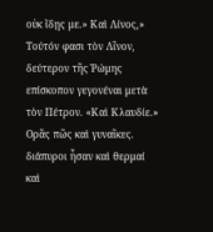οὐκ ἴδῃς με.» Καὶ Λίνος,» Τούτόν φασι τὸν Λῖνον, δεύτερον τῆς Ῥώμης επίσκοπον γεγονέναι μετὰ τὸν Πέτρον. «Καὶ Κλαυδίε.» Ορᾶς πῶς καὶ γυναῖκες. διάπυροι ἦσαν καὶ θερμαί καὶ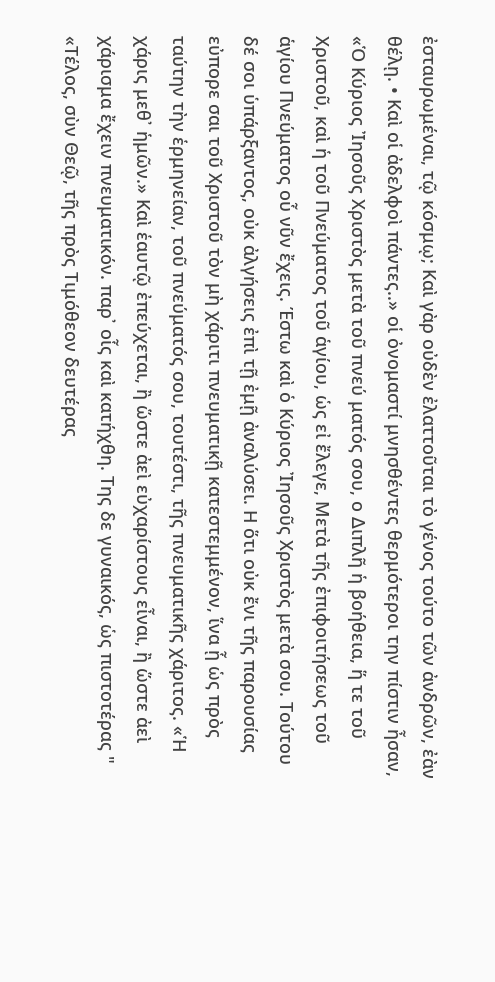ἐσταυρωμέναι, τῷ κόσμῳ; Καὶ γὰρ οὐδὲν ἐλαττοῦται τὸ γένος τούτο τῶν ἀνδρῶν, ἐὰν θέλῃ. • Καὶ οἱ ἀδελφοὶ πάντες..» οἱ ὀνομαστί μνησθέντες θερμότεροι την πίστιν ἦσαν, «Ὁ Κύριος Ἰησοῦς Χριστὸς μετὰ τοῦ πνεύ ματός σου, ο Διπλῆ ἡ βοήθεια, ἥ τε τοῦ Χριστοῦ, καὶ ἡ τοῦ Πνεύματος τοῦ ἁγίου, ὡς εἰ ἔλεγε, Μετὰ τῆς ἐπιφοιτήσεως τοῦ ἁγίου Πνεύματος οὗ νῦν ἔχεις. Έστω καὶ ὁ Κύριος Ἰησοῦς Χριστὸς μετὰ σου. Τούτου δέ σοι ὑπάρξαντος, οὐκ ἀλγήσεις ἐπὶ τῇ ἐμῇ ἀναλύσει. Η ὅτι οὐκ ἔνι τῆς παρουσίας εὐπορε σαι τοῦ Χριστοῦ τὸν μὴ χάριτι πνευματικῇ κατεστεμμένον, ἵνα ᾗ ὡς πρὸς ταύτην τὴν ἑρμηνείαν, τοῦ πνεύματός σου, τουτέστι, τῆς πνευματικῆς χάριτος. «Ἡ χάρις μεθ᾽ ἡμῶν.» Καὶ ἑαυτῷ ἐπεύχεται, ἢ ὥστε ἀεὶ εὐχαρίστους εἶναι, ἢ ὥστε ἀεὶ χάρισμα ἔχειν πνευματικόν. παρ᾽ οἷς καὶ κατήχθη. Της δε γυναικός, ὡς πιστοτέρας " «Τέλος, σὺν Θεῷ, τῆς πρὸς Τιμόθεον δευτέρας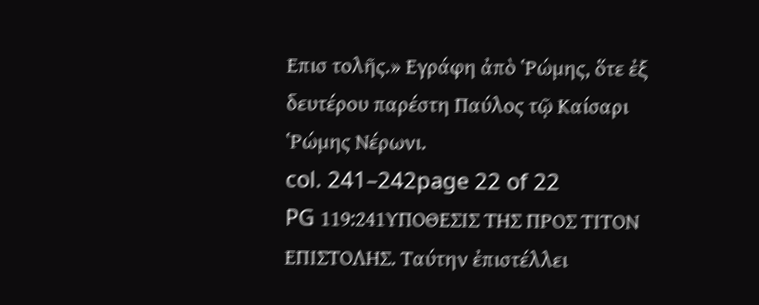Επισ τολῆς.» Εγράφη ἀπὸ Ῥώμης, ὅτε ἐξ δευτέρου παρέστη Παύλος τῷ Καίσαρι Ῥώμης Νέρωνι.
col. 241–242page 22 of 22
PG 119:241ΥΠΟΘΕΣΙΣ ΤΗΣ ΠΡΟΣ ΤΙΤΟΝ ΕΠΙΣΤΟΛΗΣ. Ταύτην ἐπιστέλλει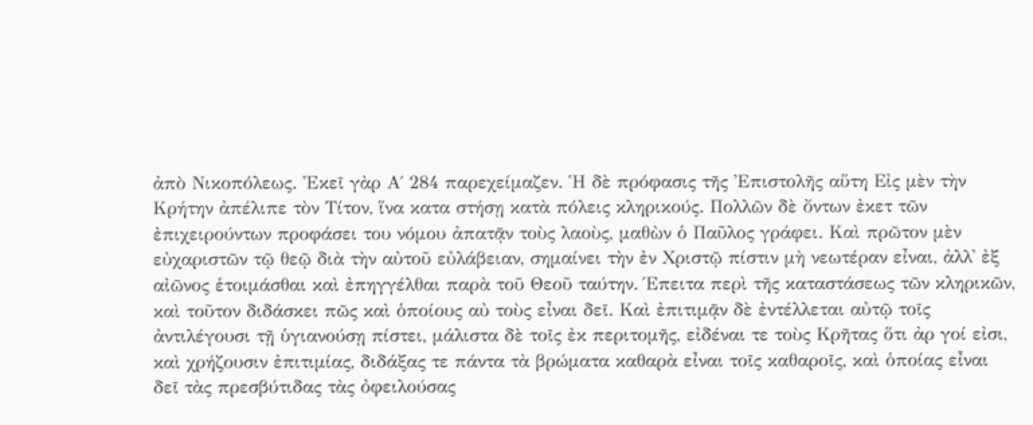ἀπὸ Νικοπόλεως. Ἐκεῖ γὰρ Α΄ 284 παρεχείμαζεν. Ἡ δὲ πρόφασις τῆς Ἐπιστολῆς αὕτη Εἰς μὲν τὴν Κρήτην ἀπέλιπε τὸν Τίτον, ἵνα κατα στήσῃ κατὰ πόλεις κληρικούς. Πολλῶν δὲ ὄντων ἐκετ τῶν ἐπιχειρούντων προφάσει του νόμου ἀπατᾷν τοὺς λαοὺς, μαθὼν ὁ Παῦλος γράφει. Καὶ πρῶτον μὲν εὐχαριστῶν τῷ θεῷ διὰ τὴν αὐτοῦ εὐλάβειαν, σημαίνει τὴν ἐν Χριστῷ πίστιν μὴ νεωτέραν εἶναι, ἀλλ᾽ ἐξ αἰῶνος ἑτοιμάσθαι καὶ ἐπηγγέλθαι παρὰ τοῦ Θεοῦ ταύτην. Έπειτα περὶ τῆς καταστάσεως τῶν κληρικῶν, καὶ τοῦτον διδάσκει πῶς καὶ ὁποίους αὐ τοὺς εἶναι δεῖ. Καὶ ἐπιτιμᾷν δὲ ἐντέλλεται αὐτῷ τοῖς ἀντιλέγουσι τῇ ὑγιανούσῃ πίστει, μάλιστα δὲ τοῖς ἐκ περιτομῆς, εἰδέναι τε τοὺς Κρῆτας ὅτι ἀρ γοί εἰσι, καὶ χρήζουσιν ἐπιτιμίας, διδάξας τε πάντα τὰ βρώματα καθαρὰ εἶναι τοῖς καθαροῖς, καὶ ὁποίας εἶναι δεῖ τὰς πρεσβύτιδας τὰς ὀφειλούσας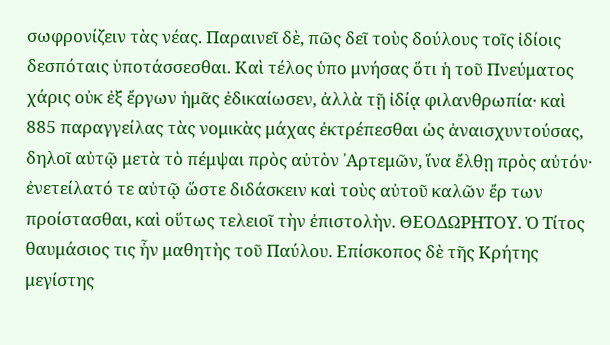σωφρονίζειν τὰς νέας. Παραινεῖ δὲ, πῶς δεῖ τοὺς δούλους τοῖς ἰδίοις δεσπόταις ὑποτάσσεσθαι. Καὶ τέλος ὑπο μνήσας ὅτι ἡ τοῦ Πνεύματος χάρις οὐκ ἐξ ἔργων ἡμᾶς ἐδικαίωσεν, ἀλλὰ τῇ ἰδίᾳ φιλανθρωπία· καὶ 885 παραγγείλας τὰς νομικὰς μάχας ἐκτρέπεσθαι ὡς ἀναισχυντούσας, δηλοῖ αὐτῷ μετὰ τὸ πέμψαι πρὸς αὐτὸν ᾿Αρτεμῶν, ἵνα ἔλθῃ πρὸς αὐτόν· ἐνετείλατό τε αὐτῷ ὥστε διδάσκειν καὶ τοὺς αὐτοῦ καλῶν ἔρ των προίστασθαι, καὶ οὕτως τελειοῖ τὴν ἐπιστολὴν. ΘΕΟΔΩΡΗΤΟΥ. Ὁ Τίτος θαυμάσιος τις ἦν μαθητὴς τοῦ Παύλου. Επίσκοπος δὲ τῆς Κρήτης μεγίστης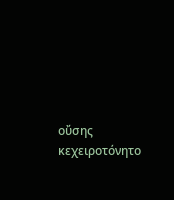οὔσης κεχειροτόνητο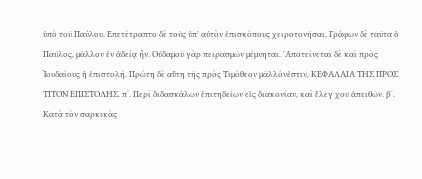ὑπὸ τοῦ Παύλου. Επετέτραπτο δὲ τοὺς ὑπ᾽ αὐτὸν ἐπισκόπους χειροτονῆσαι. Γράφων δὲ ταῦτα ὁ Παῦλος, μᾶλλον ἐν ἀδείᾳ ἦν. Οὐδαμοῦ γὰρ πειρασμῶν μέμνηται. ᾿Αποτείνεται δὲ καὶ πρὸς Ἰουδαίους ἡ ἐπιστολή. Πρώτη δὲ αὕτη τῆς πρὸς Τιμόθεον μᾶλλόνἐστιν, ΚΕΦΑΛΑΙΑ ΤΗΣ ΠΡΟΣ ΤΙΤΟΝ ΕΠΙΣΤΟΛΗΣ. π΄. Περὶ διδασκάλων ἐπιτηδείων εἰς διακονίαν, καὶ ἔλεγ χου ἀπειθῶν. β΄. Κατὰ τὸν σαρκικὰς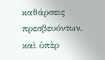καθάρσεις πρεσβευόντων, καὶ ὑπὲρ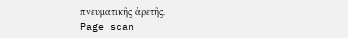πνευματικῆς ἀρετῆς.
Page scan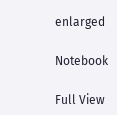enlarged

Notebook

Full View